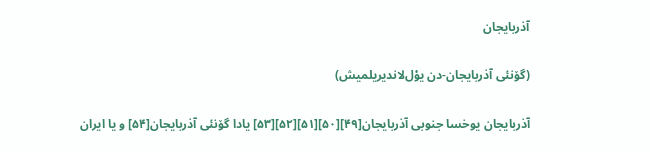آذربایجان

(گۆنئی آذربایجان-دن يوْل‌لاندیریلمیش)

آذربایجان یوخسا جنوبی آذربایجان[۴۹][۵۰][۵۱][۵۲][۵۳] یادا گۆنئی آذربایجان[۵۴] و یا ایران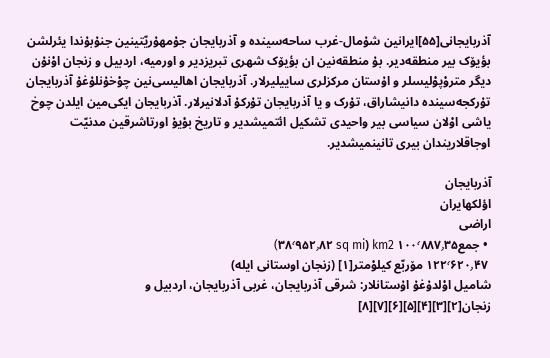آذربایجانی[۵۵]ایرانین شۇمال-غرب ساحه‌سینده و آذربایجان جۇمهۇریّتینین جنۇبۇندا یئرلشن بؤیۆک بیر منطقه‌دیر. بۇ منطقه‌نین ان بؤیۆک شهری تبریزدیر و اورمیه، اردبیل و زنجان اوْنۇن دیگر متروْپوْلیسلر و اۇستان مرکزلری ساییلیرلار. آذربایجان اهالیسی‌نین چوْخۇنلۇغۇ آذربایجان تۇرکجه‌سینده دانیشاراق، تۇرک و یا آذربایجان تۇرکۇ آدلانیرلار. آذربایجان ایکی‌مین ایلدن چوخ یاشی اوْلان سیاسی بیر واحیدی تشکیل ائتمیشدیر و تاریخ بوْیۇ اورتاشرقین مدنیّت اوجاقلاریندان بیری تانینمیشدیر.

آذربایجان
اؤلکهایران
اراضی
 • جمع۱۰۰٬۸۸۷٫۳۵ km2 (۳۸٬۹۵۲٫۸۲ sq mi)
 ۱۲۲٬۶۲۰٫۴۷ مۆربّع کیلوْمتر[۱] (زنجان اوستانی ایله)
شامیل اوْلدۇغۇ اۇستانلار: شرقی آذربایجان، غربی آذربایجان، اردبیل و زنجان[۲][۳][۴][۵][۶][۷][۸]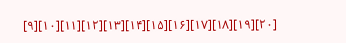[۹][۱۰][۱۱][۱۲][۱۳][۱۴][۱۵][۱۶][۱۷][۱۸][۱۹][۲۰]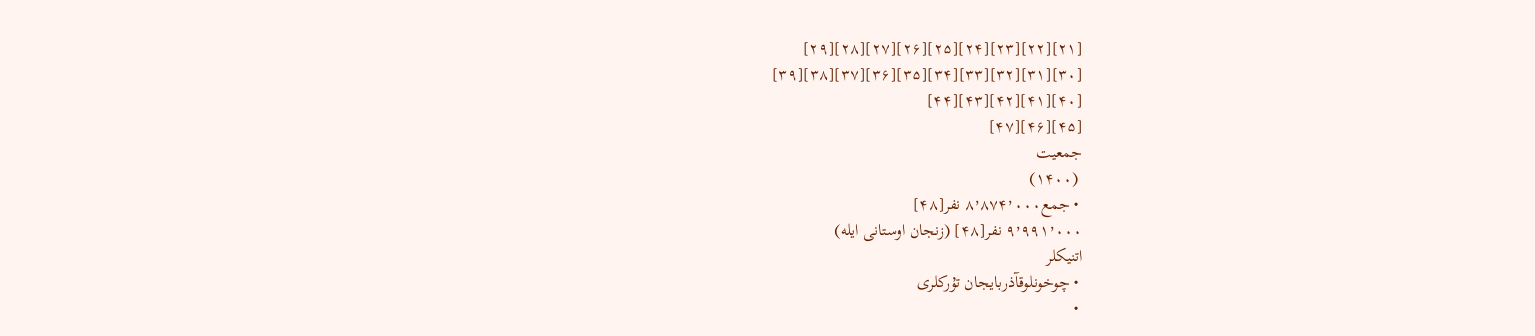[۲۱][۲۲][۲۳][۲۴][۲۵][۲۶][۲۷][۲۸][۲۹]
[۳۰][۳۱][۳۲][۳۳][۳۴][۳۵][۳۶][۳۷][۳۸][۳۹]
[۴۰][۴۱][۴۲][۴۳][۴۴]
[۴۵][۴۶][۴۷]
جمعیت
 (۱۴۰۰)
 • جمع۸٬۸۷۴٬۰۰۰ نفر[۴۸]
۹٬۹۹۱٬۰۰۰ نفر[۴۸] (زنجان اوستانی ایله)
اتنیکلر
 • چوخونلوقآذربایجان تۇرکلری
 •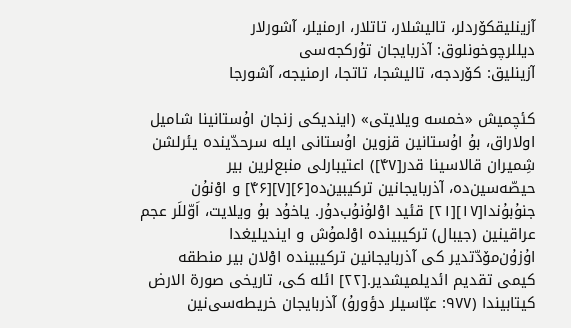آزینلیقکۆردلر، تالیشلار، تاتلار، ارمنیلر، آشور‌لار
دیللرچوخونلوق: آذربایجان تۇرکجه‌سی
آزینلیق: کۆردجه، تالیشجا، تاتجا، ارمنیجه، آشورجا

کئچمیش «خمسه ویلایتی» (ایندیکی زنجان اۇستانینا شامیل اولاراق، بۇ اۇستانین قزوین اۇستانی ایله سرحدّینده یئرلشن شِمیران قالاسینا قدر[۴۷]) اعتیبارلی منبع‌لرین بیر حیصّه‌سین‌ده، آذربایجانین ترکیبین‌ده[۶][۷][۴۶] و اوْنۇن جنۇبۇندا[۱۷][۲۱] قئید اوْلۇنۇب‌دۇر. یاخۇد بۇ ویلایت، اَوّللَر عجم عراقینین (جیبال) ترکیبینده اوْلمۇش و ایندیلیغدا اۇزۇن‌مۆدّتدیر کی آذربایجانین ترکیبینده اوْلان بیر منطقه کیمی تقدیم ائدیلمیشدیر.[۲۲] ائله کی، تاریخی صورة الارض کیتابیندا (۹۷۷: عبّاسیلر دؤورۇ) آذربایجان خریطه‌سی‌نین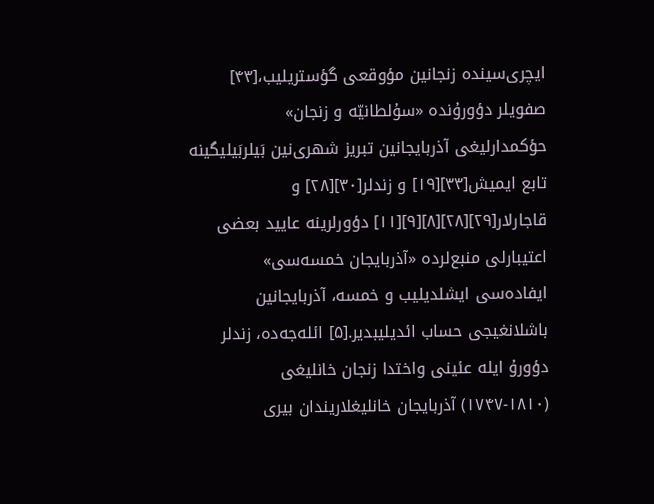ایچری‌سینده زنجانین مؤوقعی گؤستریلیب،[۴۳] صفویلر دؤورۇنده «سۇلطانیّه و زنجان» حؤکمدارلیغی آذربایجانین تبریز شهری‌نین بَیلربَیلیگینه تابع ایمیش[۳۳][۱۹] و زندلر[۳۰][۲۸] و قاجارلار[۲۹][۲۸][۸][۹][۱۱] دؤورلرینه عایید بعضی اعتیبارلی منبع‌لرده «آذربایجان خمسه‌سی» ایفاده‌سی ایشلدیلیب و خمسه، آذربایجانین باشلانغیجی حساب ائدیلیبدیر.[۵] ائله‌جه‌ده، زندلر دؤورۇ ایله عئینی واختدا زنجان خانلیغی (۱۸۱۰-۱۷۴۷) آذربایجان خانلیغلاریندان بیری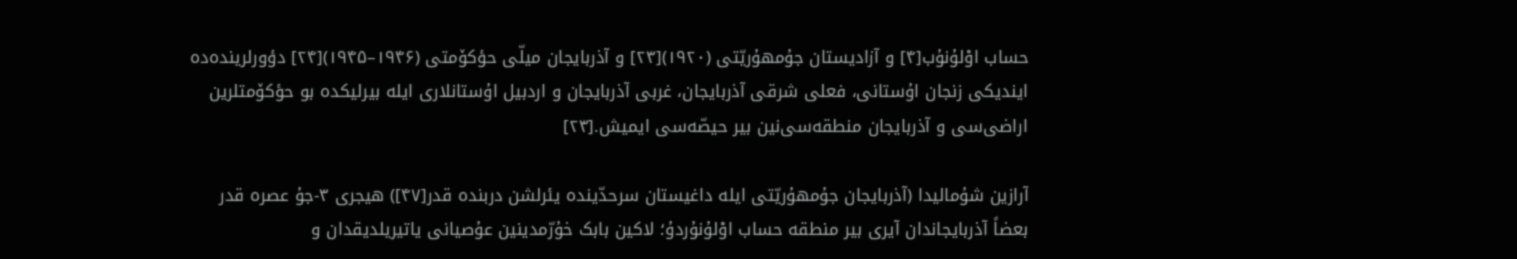حساب اوْلۇنۇب[۴] و آزادیستان جۇمهۇریّتی (۱۹۲۰)[۲۳] و آذربایجان میلّی حؤکۆمتی (۱۹۴۶–۱۹۴۵)[۲۴] دؤورلرینده‌ده ایندیکی زنجان اۇستانی، فعلی شرقی آذربایجان، غربی آذربایجان و اردبیل اۇستانلاری ایله بیرلیکده بو حؤکۆمتلرین اراضی‌سی و آذربایجان منطقه‌سی‌نین بیر حیصّه‌سی ایمیش.[۲۳]

آرازین شۇمالیدا (آذربایجان جۇمهۇریّتی ایله داغیستان سرحدّینده یئرلشن دربنده قدر[۴۷]) هیجری ۳-جۇ عصره قدر بعضاً آذربایجاندان آیری بیر منطقه حساب اوْلۇنۇردۇ؛ لاکین بابک خۇرّمدینین عۇصیانی یاتیریلدیقدان و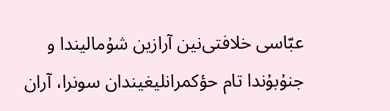عبّاسی خلافتی‌نین آرازین شۇمالیندا و جنۇبۇندا تام حؤکمرانلیغیندان سونرا، آران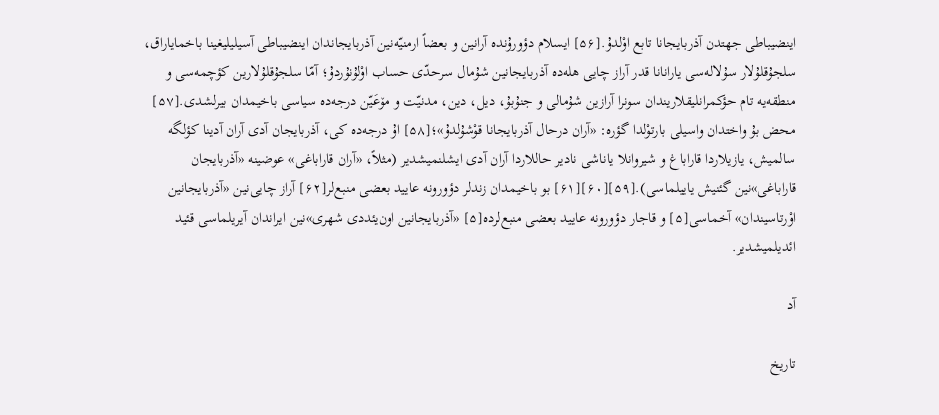اینضیباطی جهتدن آذربایجانا تابع اوْلدۇ.[۵۶] ایسلام دؤورۇنده آرانین و بعضاً ارمنیّه‌نین آذربایجاندان اینضیباطی آسیلیلیغینا باخمایاراق، سلجۇقلۇلار سۇلاله‌سی یارانانا قدر آراز چایی هله‌ده آذربایجانین شۇمال سرحدّی حساب اوْلۇنۇردۇ؛ آمّا سلجۇقلۇلارین کؤچمه‌سی و منطقه‌یه تام حؤکمرانلیقلاریندان سونرا آرازین شۇمالی و جنۇبۇ، دیل، دین، مدنیّت و مۆعَیّن درجه‌ده سیاسی باخیمدان بیرلشدی.[۵۷] محض بۇ واختدان واسیلی بارتوْلدا گؤره: «آران درحال آذربایجانا قوْشۇلدۇ»؛[۵۸] اۇ درجه‌ده کی، آذربایجان آدی آران آدینا کؤلگه سالمیش، یازیلاردا قاراباغ و شیروانلا یاناشی نادیر حاللاردا آران آدی ایشلنمیشدیر (مثلاً، «آران قاراباغی» عوضینه «آذربایجان قاراباغی»نین گئنیش یاییلماسی).[۵۹][۶۰][۶۱] بو باخیمدان زندلر دؤورونه عایید بعضی منبع‌لر[۶۲] آراز چایی‌نین «آذربایجانین اوْرتاسیندان» آخماسی[۵] و قاجار دؤورونه عایید بعضی منبع‌لرده[۵] «آذربایجانین اون‌یئددی شهری»نین ایراندان آیریلماسی قئید ائدیلمیشدیر.

آد

تاریخ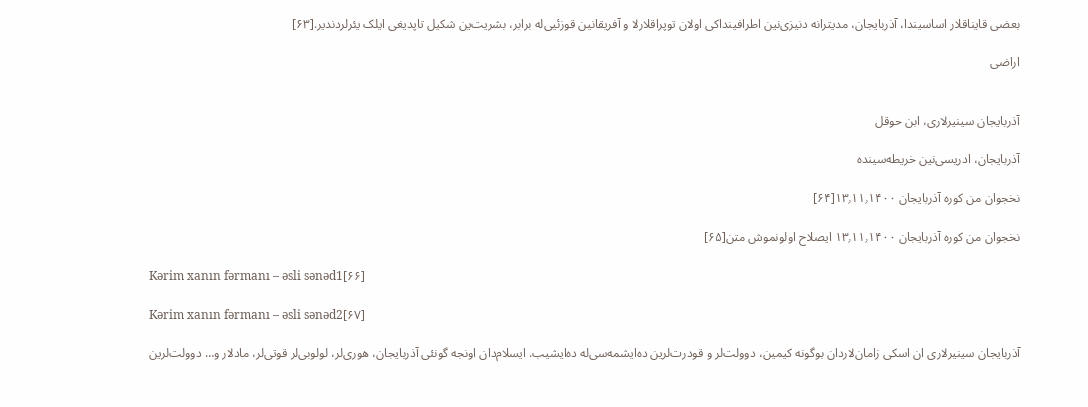بعضی قایناقلار اساسیندا، آذربایجان، مدیترانه دنیزی‌نین اطرافینداکی اولان توپراقلارلا و آفریقانین قوزئیی‌له برابر، بشریت‌ین شکیل تاپدیغی ایلک یئرلردندیر.[۶۳]

اراضی


آذربایجان سینیرلاری، ابن حوقل

آذربایجان، ادریسی‌نین خریطه‌سینده

نخجوان من کوره آذربایجان ۱۳٫۱۱٫۱۴۰۰[۶۴]

نخجوان من کوره آذربایجان ۱۳٫۱۱٫۱۴۰۰ ایصلاح اولونموش متن[۶۵]

Kərim xanın fərmanı – əsli sənəd1[۶۶]

Kərim xanın fərmanı – əsli sənəd2[۶۷]

آذربایجان سینیرلاری ان اسکی زامان‌لاردان بوگونه کیمین، دوولت‌لر و قودرت‌لرین ده‌ایشمه‌سی‌له ده‌ایشیب. ایسلام‌دان اونجه گونئی آذربایجان، هوری‌لر، لولوبی‌لر قوتی‌لر، مادلار و… دوولت‌لرین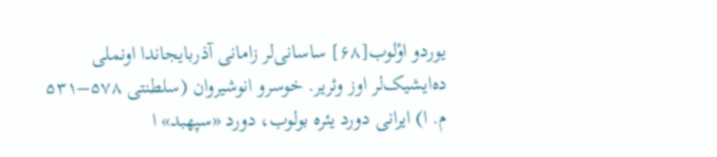یوردو اوْلوب[۶۸] ساسانی‌لر زامانی آذربایجاندا اونملی ده‌ایشیک‌لر اوز وئریر. خوسرو انوشیروان (سلطنتی ۵۷۸–۵۳۱ م. ا) ایرانی دورد یئره بولوب، دورد «سپهبد» ا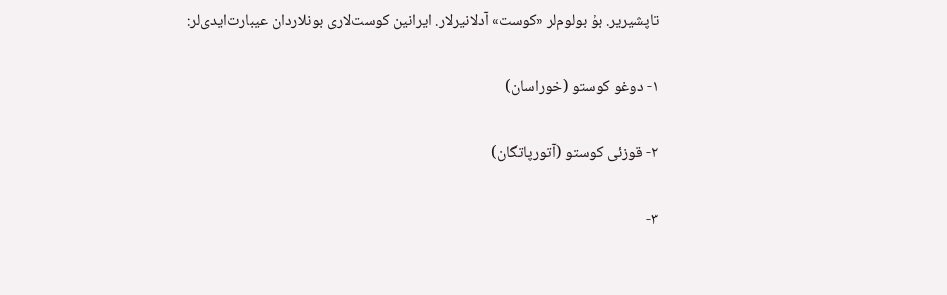تاپشیریر. بۇ بولوم‌لر «کوست» آدلانیرلار. ایرانین کوست‌لاری بونلاردان عیبارت‌ایدی‌لر:

۱- دوغو کوستو (خوراسان)

۲- قوزئی کوستو (آتورپاتگان)

۳-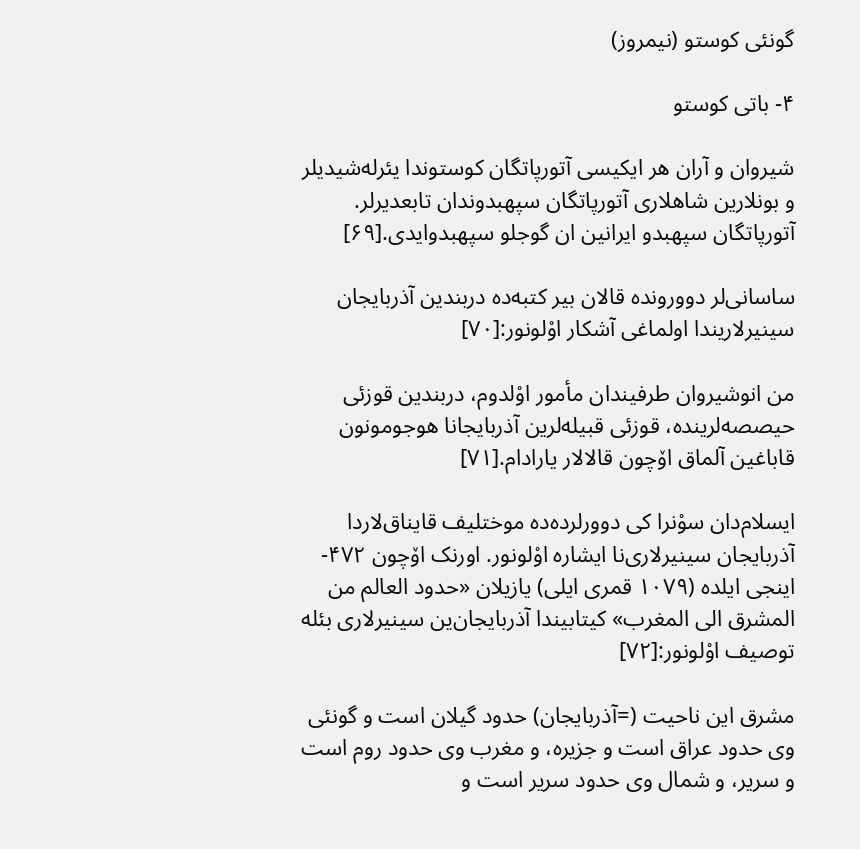گونئی کوستو (نیمروز)

۴- باتی کوستو

شیروان و آران هر ایکیسی آتورپاتگان کوستوندا یئرله‌شیدیلر و بونلارین شاهلاری آتورپاتگان سپهبدوندان تابعدیرلر. آتورپاتگان سپهبدو ایرانین ان گوجلو سپهبدوایدی.[۶۹]

ساسانی‌لر دوورونده قالان بیر کتبه‌ده دربندین آذربایجان سینیرلاریندا اولماغی آشکار اوْلونور:[۷۰]

من انوشیروان طرفیندان مأمور اوْلدوم، دربندین قوزئی حیصصه‌لرینده، قوزئی قبیله‌لرین آذربایجانا هوجومونون قاباغین آلماق اۆچون قالالار یارادام.[۷۱]

ایسلام‌دان سوْنرا کی دوورلرده‌ده موختلیف قایناق‌لاردا آذربایجان سینیرلاری‌نا ایشاره اوْلونور. اورنک اۆچون ۴۷۲-اینجی ایلده (۱۰۷۹ قمری ایلی) یازیلان «حدود العالم من المشرق الی المغرب» کیتابیندا آذربایجان‌ین سینیرلاری بئله توصیف اوْلونور:[۷۲]

مشرق این ناحیت (=آذربایجان) حدود گیلان است و گونئی وی حدود عراق است و جزیره، و مغرب وی حدود روم است و سریر، و شمال وی حدود سریر است و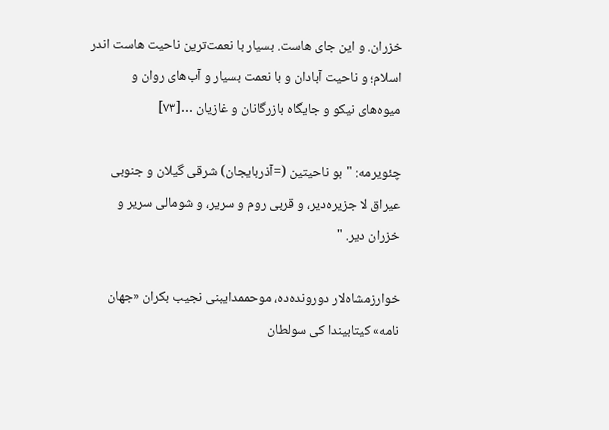خزران. و این جای هاست. بسیار با نعمت‌ترین ناحیت هاست اندر اسلام؛ و ناحیت آبادان و با نعمت بسیار و آب‌های روان و میوه‌های نیکو و جایگاه بازرگانان و غازیان …[۷۳]

چئویرمه: "بو ناحیتین (=آذربایجان) شرقی گیلان و جنوبی عیراق لا جزیره‌دیر، و قربی روم و سریر، و شومالی سریر و خزران دیر. "

خوارزمشاه‌لار دورونده‌ده، موحممدایبنی نجیب بکران «جهان نامه» کیتابیندا کی سولطان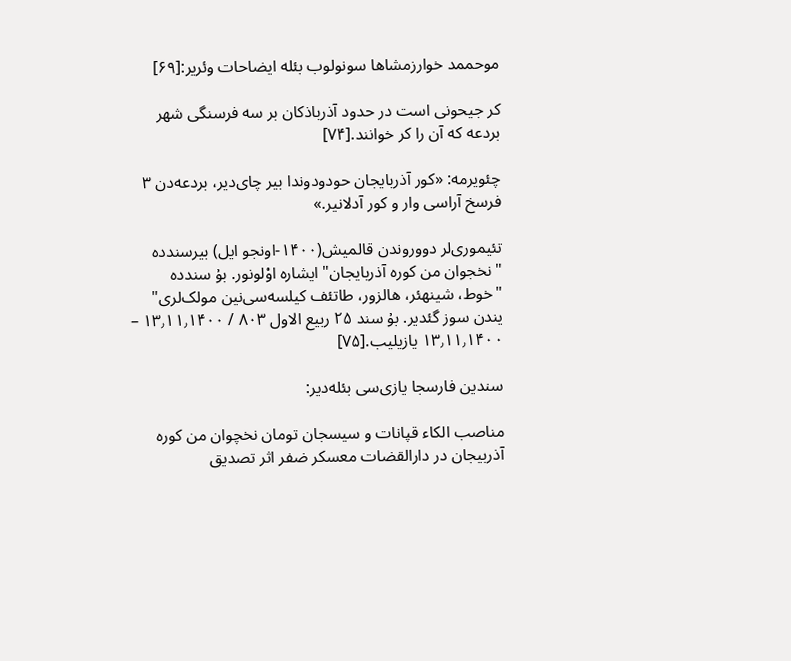موحممد خوارزمشاها سونولوب بئله ایضاحات وئریر:[۶۹]

کر جیحونی است در حدود آذرباذکان بر سه فرسنگی شهر بردعه که آن را کر خوانند.[۷۴]

چئویرمه: «کور آذربایجان حودودوندا بیر چای‌دیر، بردعه‌دن ۳ فرسخ آراسی وار و کور آدلانیر.»

تئیموری‌لر دووروندن قالمیش(۱۴۰۰-اونجو ایل) بیرسندده "نخجوان من کوره آذربایجان" ایشاره اوْلونور. بۇ سندده "خوط، شینهئر، هالزور، طاتئف کیلسه‌سی‌نین مولک‌لری" یندن سوز گئدیر. بۇ سند ۲۵ ربیع الاول ۸۰۳ / ۱۳٫۱۱٫۱۴۰۰ – ۱۳٫۱۱٫۱۴۰۰ یازیلیب.[۷۵]

سندین فارسجا یازی‌سی بئله‌دیر:

مناصب الکاء قپانات و سیسجان تومان نخچوان من کوره آذربیجان در دارالقضات معسکر ضفر اثر تصدیق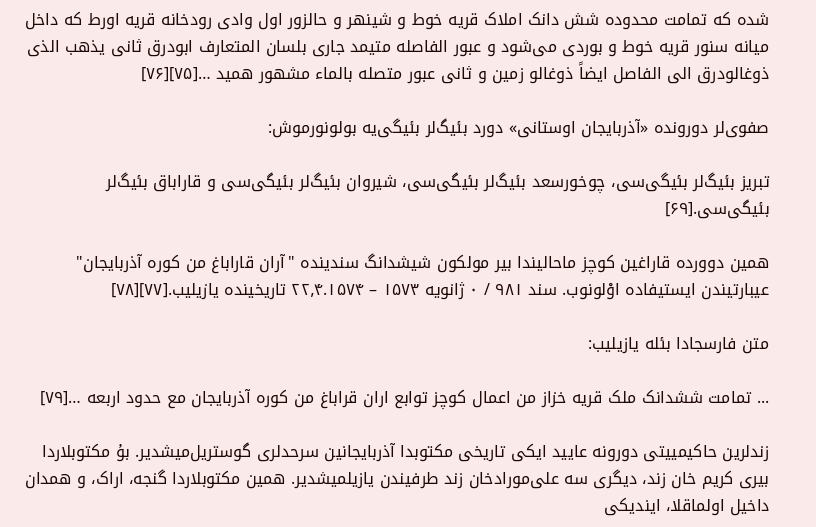شده که تمامت محدوده شش دانک املاک قریه خوط و شینهر و حالزور اول وادی رودخانه قریه اورط که داخل میانه سنور قریه خوط و بوردی می‌شود و عبور الفاصله متیمد جاری بلسان المتعارف ابودرق ثانی یذهب الذی ذوغالودرق الی الفاصل ایضاً ذوغالو زمین و ثانی عبور متصله بالماء مشهور همید …[۷۵][۷۶]

صفوی‌لر دورونده «آذربایجان اوستانی» دورد بئیگ‌لر بئیگی‌یه بولونورموش:

تبریز بئیگ‌لر بئیگی‌سی، چوخورسعد بئیگ‌لر بئیگی‌سی، شیروان بئیگ‌لر بئیگی‌سی و قاراباق بئیگ‌لر بئیگی‌سی.[۶۹]

همین دوورده قاراغین کوچز ماحالیندا بیر مولکون شیشدانگ سندینده "آران قاراباغ من کوره آذربایجان" عیبارتیندن ایستیفاده اوْلونوب. سند ۹۸۱ / ۰ ژانویه ۱۵۷۳ – ۲۲٫۴.۱۵۷۴ تاریخینده یازیلیب.[۷۷][۷۸]

متن فارسجادا بئله یازیلیب:

... تمامت ششدانک ملک قریه خزاز من اعمال کوچز توابع اران قراباغ من کوره آذربایجان مع حدود اربعه …[۷۹]

زندلرین حاکیمییتی دورونه عایید ایکی تاریخی مکتوبدا آذربایجانین سرحدلری گوستریل‌میشدیر. بۇ مکتوبلاردا بیری کریم خان زند، دیگری سه علی‌مورادخان زند طرفیندن یازیلمیشدیر. همین مکتوبلاردا گنجه، اراک، و همدان داخیل اولماقلا، ایندیکی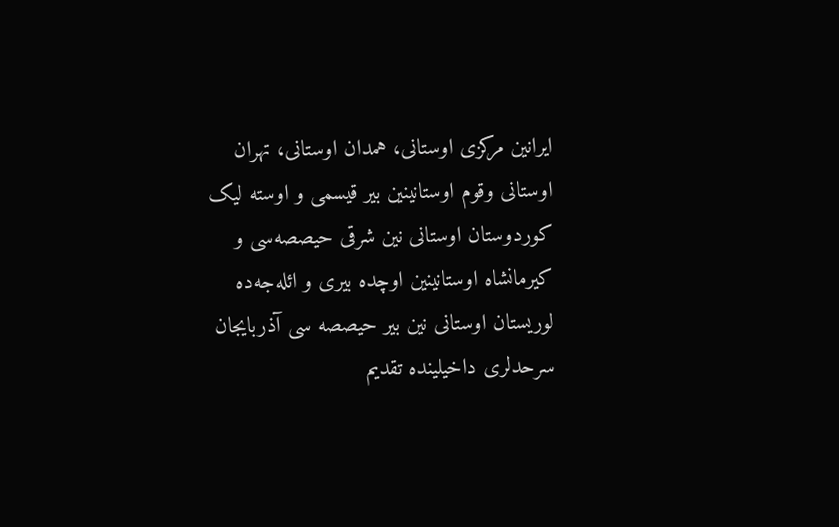ایرانین مرکزی اوستانی، همدان اوستانی، تهران اوستانی وقوم اوستانینین بیر قیسمی و اوسته لیک کوردوستان اوستانی نین شرقی حیصصه‌سی و کیرمانشاه اوستانینین اوچده بیری و ائله‌جه‌ده لوریستان اوستانی نین بیر حیصصه سی آذربایجان سرحدلری داخیلینده تقدیم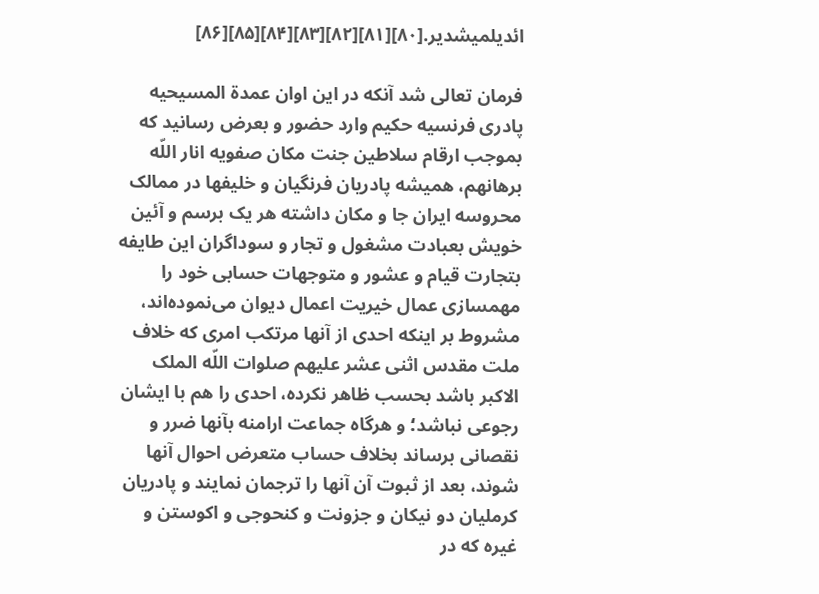ائدیلمیشدیر.[۸۰][۸۱][۸۲][۸۳][۸۴][۸۵][۸۶]

فرمان تعالی شد آنکه در این اوان عمدة المسیحیه پادری فرنسیه حکیم وارد حضور و بعرض رسانید که بموجب ارقام سلاطین جنت مکان صفویه انار اللّه برهانهم، همیشه پادریان فرنگیان و خلیفها در ممالک محروسه ایران جا و مکان داشته هر یک برسم و آئین خویش بعبادت مشغول و تجار و سوداگران این طایفه بتجارت قیام و عشور و متوجهات حسابی خود را مهمسازی عمال خیریت اعمال دیوان می‌نموده‌اند، مشروط بر اینکه احدی از آنها مرتکب امری که خلاف ملت مقدس اثنی عشر علیهم صلوات اللّه الملک الاکبر باشد بحسب ظاهر نکرده، احدی را هم با ایشان رجوعی نباشد؛ و هرگاه جماعت ارامنه بآنها ضرر و نقصانی برساند بخلاف حساب متعرض احوال آنها شوند، بعد از ثبوت آن آنها را ترجمان نمایند و پادریان کرملیان دو نیکان و جزونت و کنحوجی و اکوستن و غیره که در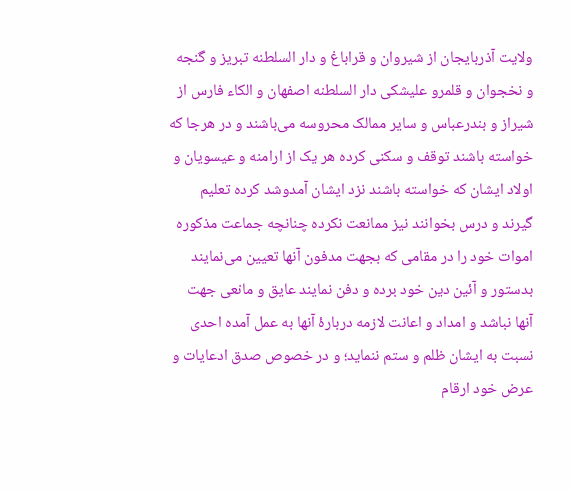ولایت آذربایجان از شیروان و قراباغ و دار السلطنه تبریز و گنجه و نخجوان و قلمرو علیشکی دار السلطنه اصفهان و الکاء فارس از شیراز و بندرعباس و سایر ممالک محروسه می‌باشند و در هرجا که خواسته باشند توقف و سکنی کرده هر یک از ارامنه و عیسویان و اولاد ایشان که خواسته باشند نزد ایشان آمدوشد کرده تعلیم گیرند و درس بخوانند نیز ممانعت نکرده چنانچه جماعت مذکوره اموات خود را در مقامی که بجهت مدفون آنها تعیین می‌نمایند بدستور و آئین دین خود برده و دفن نمایند عایق و مانعی جهت آنها نباشد و امداد و اعانت لازمه دربارهٔ آنها به عمل آمده احدی نسبت به ایشان ظلم و ستم ننماید؛ و در خصوص صدق ادعایات و عرض خود ارقام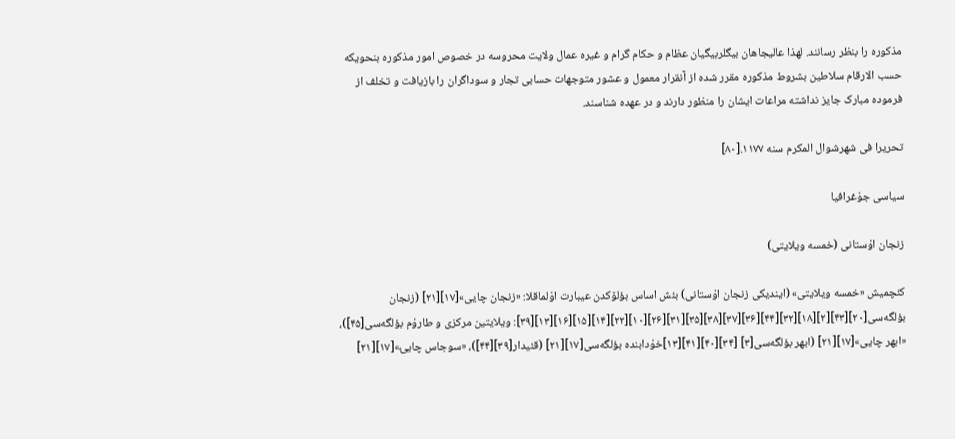مذکوره را بنظر رسانند. لهذا عالیجاهان بیگلربیگیان عظام و حکام گرام و غیره عمال ولایت محروسه در خصوص امور مذکوره بنحویکه حسب الارقام سلاطین بشروط مذکوره مقرر شده از آنقرار معمول و عشور متوجهات حسابی تجار و سوداگران را بازیافت و تخلف از فرموده مبارک جایز نداشته مراعات ایشان را منظور دارند و در عهده شناسند.

تحریرا فی شهرشوال المکرم سنه ۱۱۷۷.[۸۰]

سیاسی جوْغرافیا

زنجان اۇستانی (خمسه ویلایتی)

کئچمیش «خمسه ویلایتی» (ایندیکی زنجان اۇستانی) بئش اساس بؤلۆکدن عیبارت اوْلماقلا: «زنجان چایی»[۱۷][۲۱] (زنجان بؤلگه‌سی[۲۰][۴۳][۲][۱۸][۳۲][۴۴][۳۶][۳۷][۳۸][۳۵][۳۱][۲۶][۱۰][۲۲][۱۴][۱۵][۱۶][۱۳][۳۹]: ویلایتین مرکزی و طارۇم بؤلگه‌سی[۴۵])، «ابهر چایی»[۱۷][۲۱] (ابهر بؤلگه‌سی[۳] [۳۴][۴۰][۴۱][۱۳]خۇدابنده بؤلگه‌سی[۱۷][۲۱] (قئیدار[۳۹][۴۴])، «سوجاس چایئ»[۱۷][۲۱]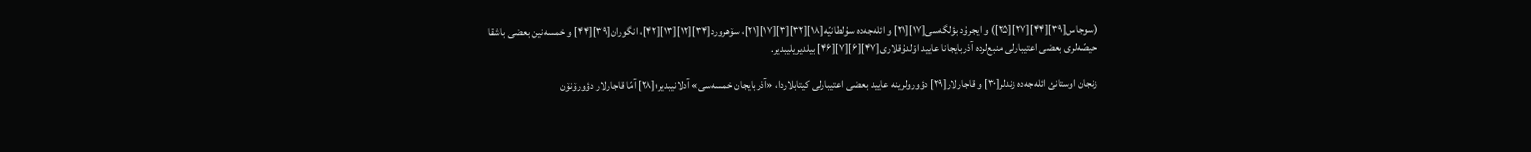(سوجاس[۳۹][۴۴][۲۷][۲۵]) و ایجرۇد بؤلگه‌سی[۱۷][۲۱] و ائله‌جه‌ده سۇلطانیّه[۱۸][۳۲][۳][۱۷][۲۱]، سۆهرورد[۳۴][۱۲][۱۳][۴۲]، انگوران[۳۹][۴۴] و خمسه‌نین بعضی باشقا حیصّه‌لری بعضی اعتیبارلی منبع‌لرده آذربایجانا عایید اوْلدۇقلاری[۴۷][۶][۷][۴۶] بیلدیریلیبدیر.

زنجان اوستانئ ائله‌جه‌ده زندلر[۳۰] و قاجارلار[۲۹] دؤورولرینه عایید بعضی اعتیبارلی کیتابلاردا، «آذربایجان خمسه‌سی» آدلانیبدیر؛[۲۸] آمّا قاجارلار دؤورۆنۆن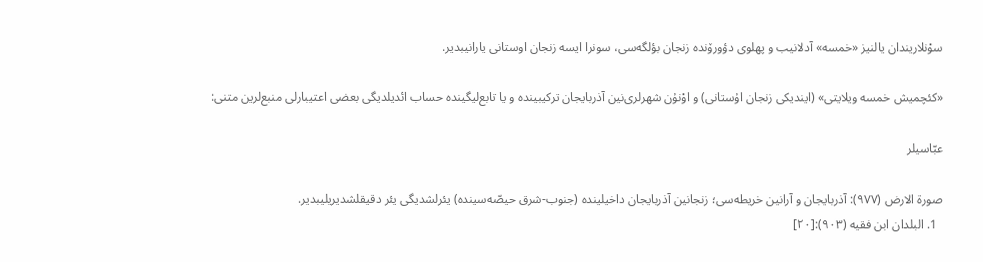سوْنلاریندان یالنیز «خمسه» آدلانیب و پهلوی دؤورۆنده زنجان بؤلگه‌سی، سونرا ایسه زنجان اوستانی یارانیبدیر.

«کئچمیش خمسه ویلایتی» (ایندیکی زنجان اۇستانی) و اوْنۇن شهرلری‌نین آذربایجان ترکیبینده و یا تابع‌لیگینده حساب ائدیلدیگی بعضی اعتیبارلی منبع‌لرین متنی:

عبّاسیلر

صورة الارض (۹۷۷): آذربایجان و آرانین خریطه‌سی؛ زنجانین آذربایجان داخیلینده (جنوب-شرق حیصّه‌سینده) یئرلشدیگی یئر دقیقلشدیریلیبدیر.
  1. البلدان ابن فقیه (۹۰۳):[۲۰]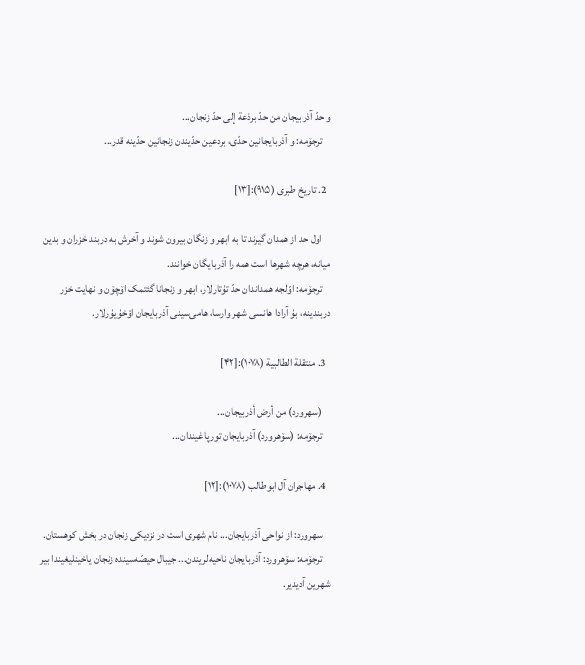و حدّ آذربیجان من حدّ برذعة إلی حدّ زنجان...
    ترجۆمه: و آذربایجانین حدّی، بردعین حدّیندن زنجانین حدّینه قدر...

  2. تاریخ طبری (۹۱۵):[۱۳]

    اول حد از همدان گیرند تا به ابهر و زنگان بیرون شوند و آخرش به دربند خزران و بدین میانه، هرچه شهرها است همه را آذربایگان خوانند.
    ترجۆمه: اوّلجه همداندان حدّ تۇتارلار، ابهر و زنجانا گئتمک اۆچۆن و نهایت خزر دربندینه، بۇ آرادا هانسی شهر وارسا، هامی‌سینی آذربایجان اوْخۇیۇرلار.

  3. منتقلة الطالبیة (۱۰۷۸):[۴۲]

    (سهرورد) من أرض أذربیجان...
    ترجۆمه: (سۆهرورد) آذربایجان تورپاغیندان...

  4. مهاجران آل ابوطالب (۱۰۷۸):[۱۲]

    سهرورد: از نواحی آذربایجان... نام شهری است در نزدیکی زنجان در بخش کوهستان.
    ترجۆمه: سۆهرورد: آذربایجان ناحیه‌لریندن... جیبال حیصّه‌سینده زنجان یاخینلیغیندا بیر شهرین آدیدیر.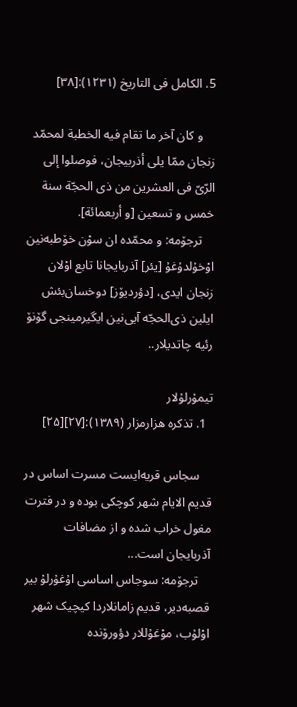5. الکامل فی التاریخ (۱۲۳۱):[۳۸]

    و کان آخر ما تقام فیه الخطبة لمحمّد زنجان ممّا یلی أذربیجان، فوصلوا إلی الرّیّ فی العشرین من ذی الحجّة سنة خمس و تسعین [و أربعمائة].
    ترجۆمه: و محمّده ان سوْن خۆطبه‌نین اوْخۇلدۇغۇ [یئر] آذربایجانا تابع اوْلان زنجان ایدی، [دؤردیۆز] دوخسان‌بئش ایلین ذی‌الحجّه آیی‌نین ایگیرمینجی گۆنۆ رئیه چاتدیلار..

تیمۇرلۇلار
  1. تذکره هزارمزار (۱۳۸۹):[۲۷][۲۵]

    سجاس قریه‌ایست مسرت اساس در قدیم الایام شهر کوچکی بوده و در فترت مغول خراب شده و از مضافات آذربایجان است...
    ترجۆمه: سوجاس اساسی اۇغۇرلۇ بیر قصبه‌دیر، قدیم زامانلاردا کیچیک شهر اوْلۇب، موْغۇللار دؤورۆنده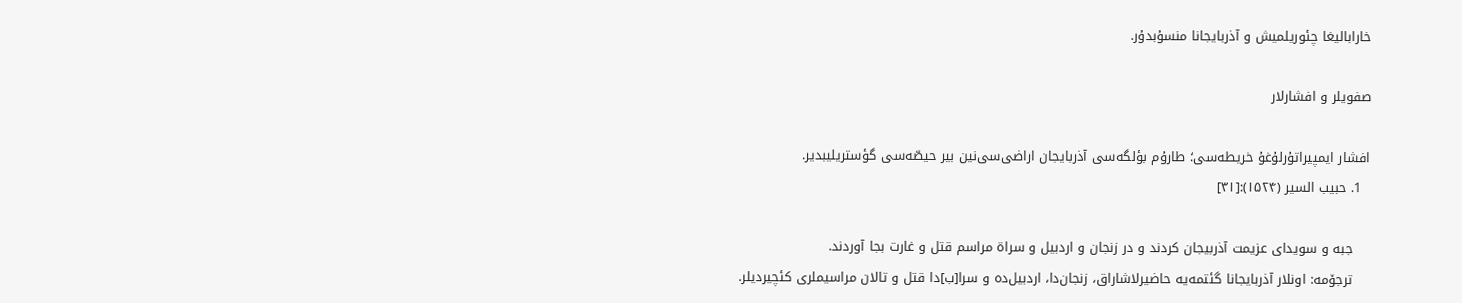خارابالیغا چئوریلمیش و آذربایجانا منسۇبدۇر.

صفویلر و افشارلار

افشار ایمپیراتۇرلۇغۇ خریطه‌سی؛ طارۇم بؤلگه‌سی آذربایجان اراضی‌سی‌نین بیر حیصّه‌سی گؤستریلیبدیر.
  1. حبیب السیر (۱۵۲۴):[۳۱]

    جبه و سویدای عزیمت آذربیجان کردند و در زنجان و اردبیل و سراة مراسم قتل و غارت بجا آوردند.
    ترجۆمه: اونلار آذربایجانا گئتمه‌یه حاضیرلاشاراق، زنجان‌دا، اردبیل‌ده و سرا[ب]دا قتل و تالان مراسیملری کئچیردیلر.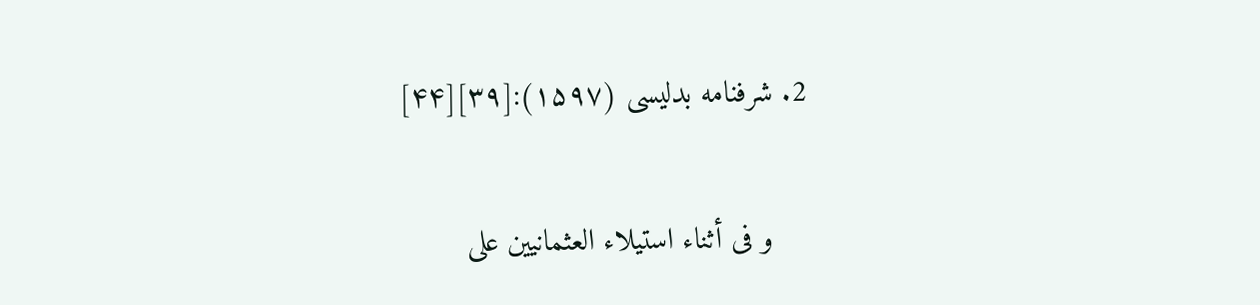2. شرفنامه بدلیسی (۱۵۹۷):[۳۹][۴۴]

    و فی أثناء استیلاء العثمانیین علی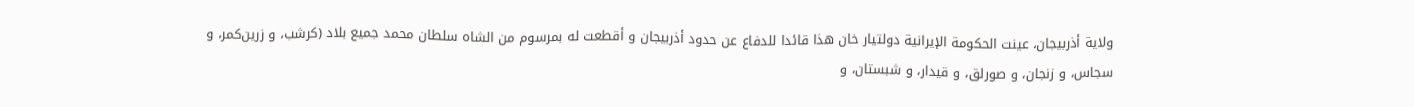ولایة أذربیجان، عینت الحکومة الإیرانیة دولتیار خان هذا قائدا للدفاع عن حدود أذربیجان و أقطعت له بمرسوم من الشاه سلطان محمد جمیع بلاد (کرشب، و زرین‌کمر، و سجاس، و زنجان، و صورلق، و قیدار، و شبستان، و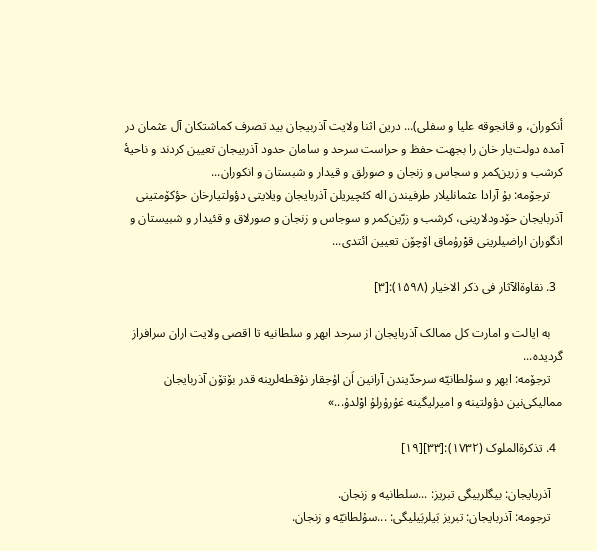أنکوران، و قانجوقه علیا و سفلی)... درین اثنا ولایت آذربیجان بید تصرف کماشتکان آل عثمان در آمده دولت‌یار خان را بجهت حفظ و حراست سرحد و سامان حدود آذربیجان تعیین کردند و ناحیۀ کرشب و زرین‌کمر و سجاس و زنجان و صورلق و قیدار و شبستان و انکوران...
    ترجۆمه: بۇ آرادا عثمانلیلار طرفیندن اله کئچیریلن آذربایجان ویلایتی دؤولتیارخان حؤکۆمتینی آذربایجان حۆدودلارینی، کرشب و زرّین‌کمر و سوجاس و زنجان و صورلاق و قئیدار و شبیستان و انگوران اراضیلرینی قوْرۇماق اۆچۆن تعیین ائتدی...

  3. نقاوةالآثار فی ذکر الاخیار (۱۵۹۸):[۳]

    به ایالت و امارت کل ممالک آذربایجان از سرحد ابهر و سلطانیه تا اقصی ولایت اران سرافراز گردیده...
    ترجۆمه: ابهر و سۇلطانیّه سرحدّیندن آرانین اَن اۇجقار نۇقطه‌لرینه قدر بۆتۆن آذربایجان ممالیکی‌نین دؤولتینه و امیرلیگینه غۇرۇرلۇ اوْلدۇ...»

  4. تذکرةالملوک (۱۷۳۲):[۳۳][۱۹]

    آذربایجان: بیگلربیگی تبریز: ...سلطانیه و زنجان.
    ترجومه: آذربایجان: تبریز بَیلربَیلیگی: ...سۇلطانیّه و زنجان.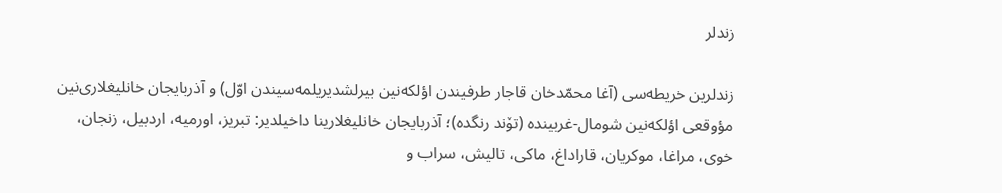زندلر

زندلرین خریطه‌سی (آغا محمّدخان قاجار طرفیندن اؤلکه‌نین بیرلشدیریلمه‌سیندن اوّل) و آذربایجان خانلیغلاری‌‌نین مؤوقعی اؤلکه‌نین شومال-غربینده (تۆند رنگده)؛ آذربایجان خانلیغلارینا داخیلدیر: تبریز، اورمیه، اردبیل، زنجان، خوی، مراغا، موکریان، قاراداغ، ماکی، تالیش، سراب و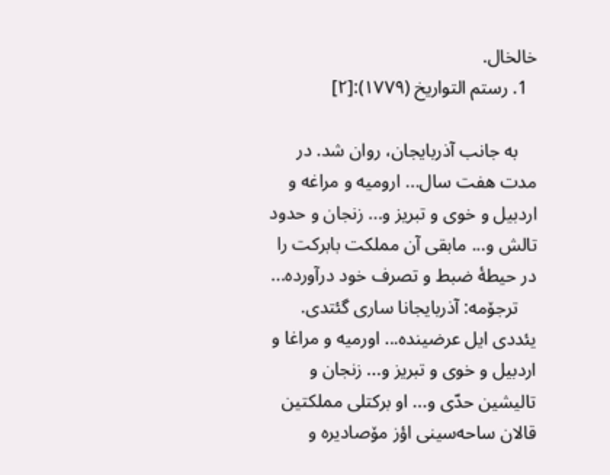خالخال.
  1. رستم التواریخ (۱۷۷۹):[۲]

    به جانب آذربایجان، روان شد. در مدت هفت سال... ارومیه و مراغه و اردبیل و خوی و تبریز و... زنجان و حدود تالش و... مابقی آن مملکت بابرکت را در حیطۀ ضبط و تصرف خود درآورده...
    ترجۆمه: آذربایجانا ساری گئتدی. یئددی ایل عرضینده... اورمیه و مراغا و اردبیل و خوی و تبریز و... زنجان و تالیشین حدّی و... او برکتلی مملکتین قالان ساحه‌سینی اؤز مۆصادیره و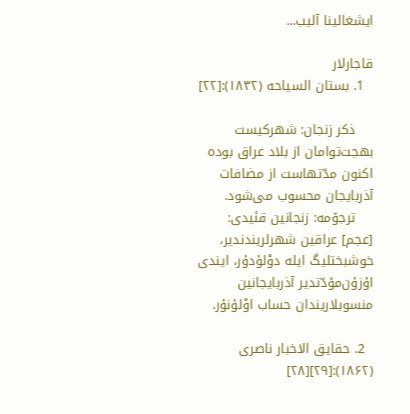ایشغالینا آلیب...

قاجارلار
  1. بستان السیاحه (۱۸۳۲):[۲۲]

    ذکر زنجان: شهرکیست بهجت‌توامان از بلاد عراق بوده اکنون مدّتهاست از مضافات آذربایجان محسوب می‌شود.
    ترجۆمه: زنجانین قئیدی: [عجم] عراقین شهرلریندندیر، خوشبختلیگ ایله دوْلۇدۇر، ایندی اۇزۇن‌مۆدّتدیر آذربایجانین منسوبلاریندان حساب اوْلۇنۇر.

  2. حقایق الاخبار ناصری‌ (۱۸۶۲):[۲۹][۲۸]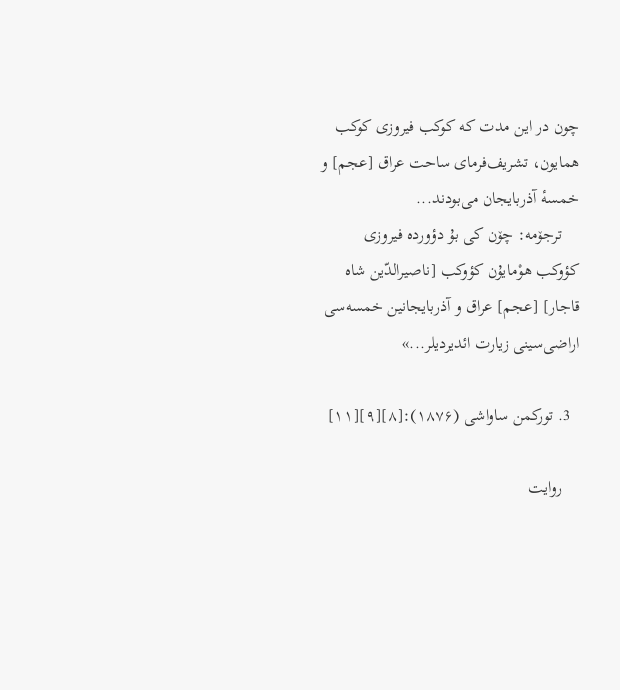چون در این مدت که کوکب فیروزی کوکب همایون، تشریف‌فرمای ساحت عراق [عجم] و خمسهٔ آذربایجان می‌بودند...
    ترجۆمه: چۆن کی بۇ دؤورده فیروزی کؤوکب هوْمایۇن کؤوکب [ناصیرالدّین شاه قاجار] [عجم] عراق و آذربایجانین خمسه‌سی اراضی‌سینی زیارت ائدیردیلر...»

  3. تورکمن ساواشی (۱۸۷۶):[۸][۹][۱۱]

    روایت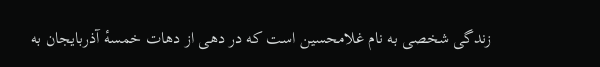زندگی شخصی به نام غلامحسین است که در دهی از دهات خمسهٔ آذربایجان به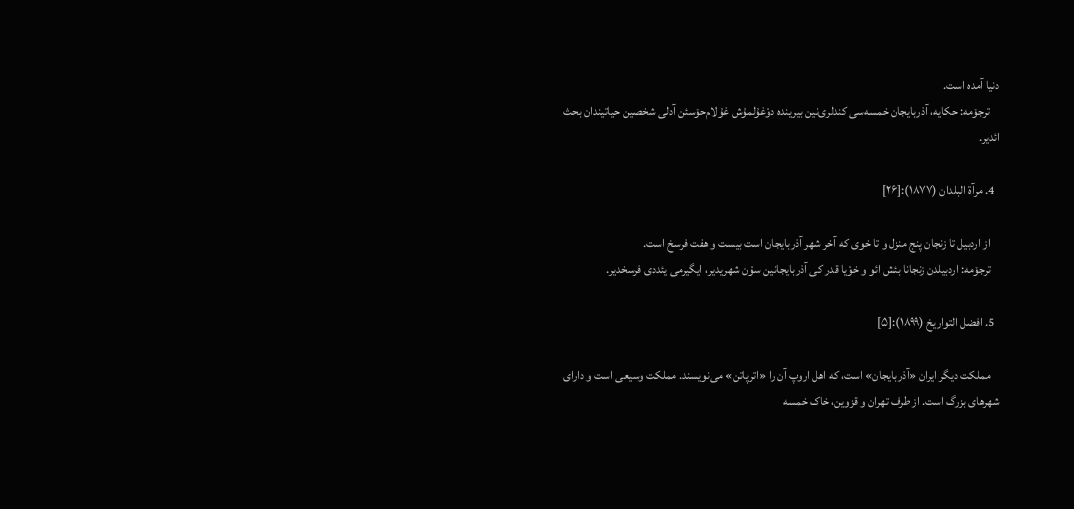دنیا آمده است.
    ترجۆمه: حکایه، آذربایجان خمسه‌سی کندلری‌نین بیرینده دوْغۇلمۇش غۇلام‌حۆسئن آدلی شخصین حیاتیندان بحث ائدیر.

  4. مرآة البلدان (۱۸۷۷):[۲۶]

    از اردبیل تا زنجان پنج منزل و تا خوی که آخر شهر آذربایجان است بیست و هفت فرسخ است.
    ترجۆمه: اردبیلدن زنجانا بئش ائو و خوْیا قدر کی آذربایجانین سوْن شهریدیر، ایگیرمی یئددی فرسخدیر.

  5. افضل التواریخ (۱۸۹۹):[۵]

    مملکت دیگر ایران «آذربایجان» است، که اهل اروپ آن را «اترپاتن» می‌نویسند. مملکت وسیعی است و دارای شهرهای بزرگ است. از طرف تهران و قزوین، خاک خمسه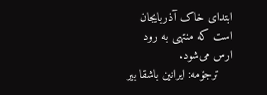ابتدای خاک آذربایجان است که منتهی به رود ارس می‌شود.
    ترجۆمه: ایرانین باشقا بیر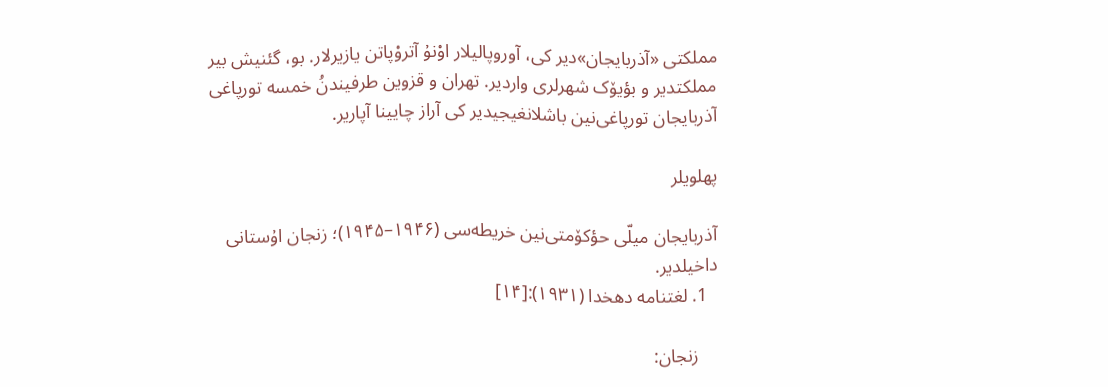مملکتی «آذربایجان»دیر کی، آوروپالیلار اوْنۇ آتروْپاتن یازیرلار. بو، گئنیش بیر مملکتدیر و بؤیۆک شهرلری واردیر. تهران و قزوین طرفیندنُ خمسه تورپاغی آذربایجان تورپاغی‌نین باشلانغیجیدیر کی آراز چایینا آپاریر.

پهلویلر

آذربایجان میلّی حؤکۆمتی‌‌نین خریطه‌سی (۱۹۴۶–۱۹۴۵)؛ زنجان اۇستانی داخیلدیر.
  1. لغتنامه دهخدا (۱۹۳۱):[۱۴]

    زنجان: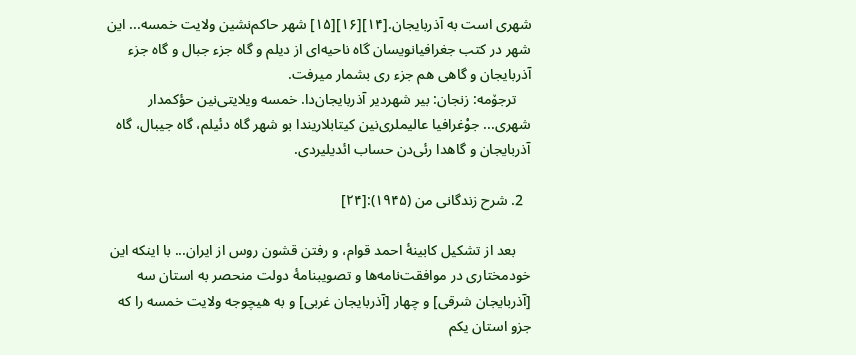شهری است به آذربایجان.[۱۴][۱۶][۱۵] شهر حاکم‌نشین ولایت خمسه... این شهر در کتب جغرافیانویسان گاه ناحیه‌ای از دیلم و گاه جزء جبال و گاه جزء آذربایجان و گاهی هم جزء ری بشمار میرفت.
    ترجۆمه: زنجان: بیر شهردیر آذربایجان‌دا. خمسه ویلایتی‌نین حؤکمدار شهری... جوْغرافیا عالیملری‌نین کیتابلاریندا بو شهر گاه دئیلم، گاه جیبال، گاه آذربایجان و گاهدا رئی‌دن حساب ائدیلیردی.

  2. شرح زندگانی من (۱۹۴۵):[۲۴]

    بعد از تشکیل کابینۀ احمد قوام، و رفتن قشون روس از ایران... با اینکه این خودمختاری در موافقت‌نامه‌ها و تصویبنامۀ دولت منحصر به استان سه [آذربایجان شرقی] و چهار [آذربایجان غربی] و به هیچوجه ولایت خمسه را که جزو استان یکم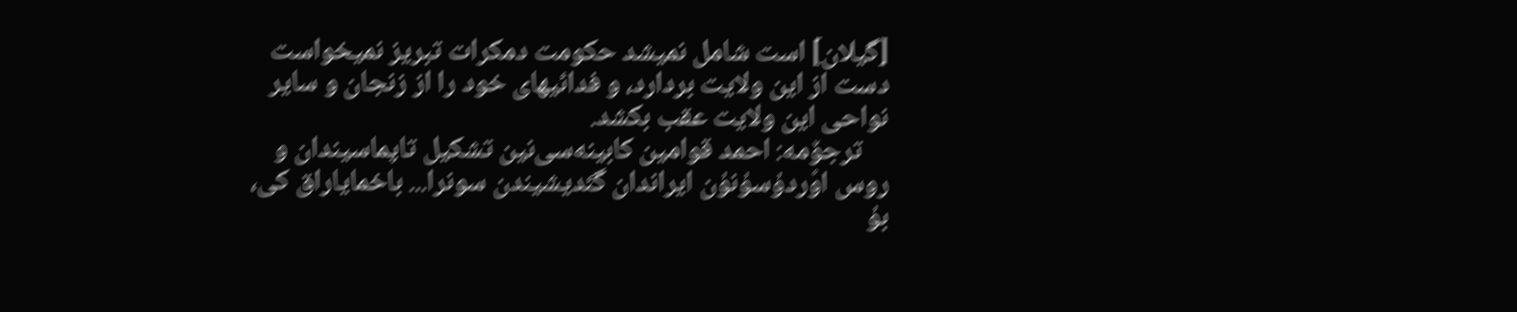[گیلان] است شامل نمیشد حکومت دمکرات تبریز نمیخواست دست از این ولایت بردارد، و فدائیهای خود را از زنجان و سایر نواحی این ولایت عقب بکشد.
    ترجۆمه: احمد قوامین کابینه‌سی‌نین تشکیل تاپماسیندان و روس اوْردۇسۇنۇن ایراندان گئدیشیندن سونرا... باخمایاراق کی، بۇ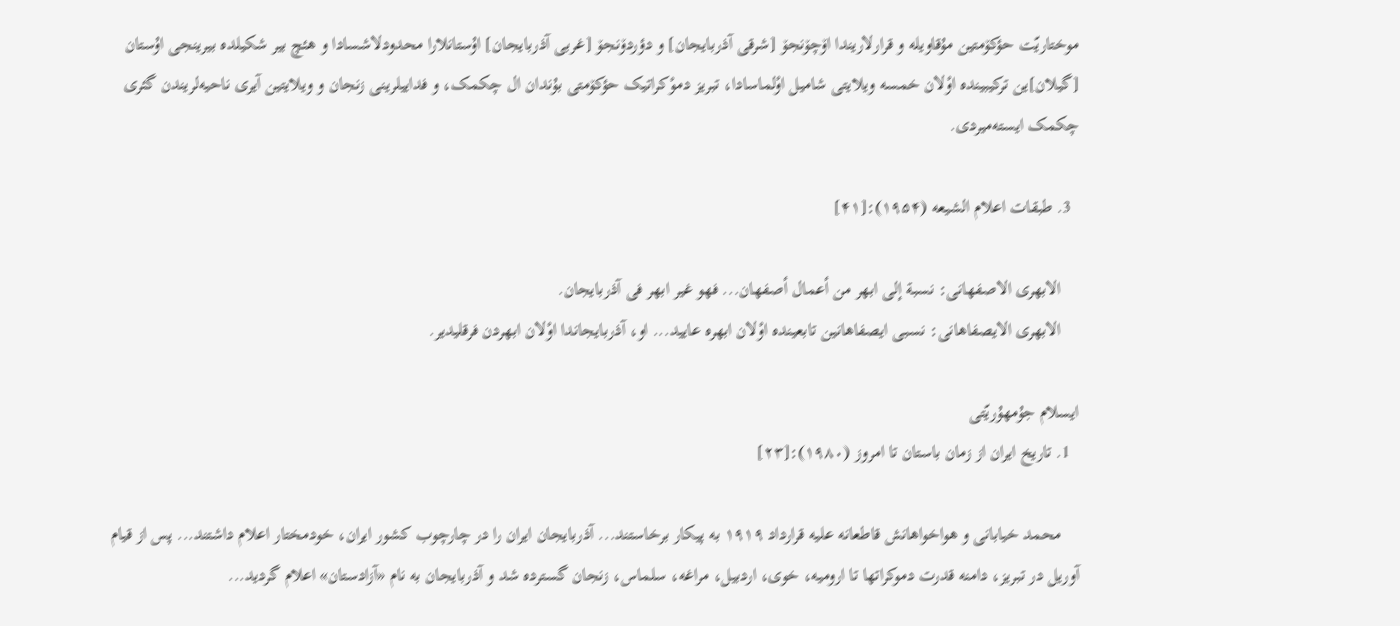موختاریّت حؤکۆمتین مۇقاویله و قرارلاریندا اۆچۆنجۆ [شرقی آذربایجان] و دؤردۆنجۆ [غربی آذربایجان] اۇستانلارا محدودلاشسادا و هئچ بیر شکیلده بیرینجی اۇستان [گیلان]ین ترکیبینده اوْلان خمسه ویلایتی شامیل اوْلماسادا، تبریز دموْکراتیک حؤکۆمتی بۇندان ال چکمک، و فداییلرینی زنجان و ویلایتین آیری ناحیه‌لریندن گئری چکمک ایسته‌میردی.

  3. طبقات اعلام الشیعه (۱۹۵۴):[۴۱]

    الابهری الاصفهانی: نسبة إلی ابهر من أعمال أصفهان... فهو غیر ابهر فی آذربایجان.
    الابهری الایصفاهانی: نسبی ایصفاهانین تابعینده اوْلان ابهره عایید... او، آذربایجاندا اوْلان ابهردن فرقلیدیر.

ایسلام جۇمهۇریّتی
  1. تاریخ ایران از زمان باستان تا امروز (۱۹۸۰):[۲۳]

    محمد خیابانی و هواخواهانش قاطعانه علیه قرارداد ۱۹۱۹ به پیکار برخاستند... آذربایجان ایران را در چارچوب کشور ایران، خودمختار اعلام داشتند... پس از قیام آوریل در تبریز، دامنه قدرت دموکراتها تا ارومیه، خوی، اردبیل، مراغه، سلماس، زنجان گسترده شد و آذربایجان به نام «آزادستان» اعلام گردید...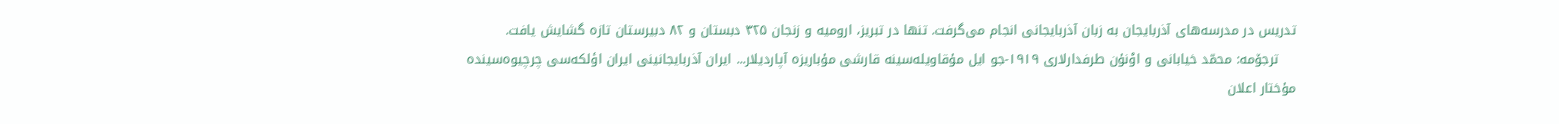تدریس در مدرسه‌های آذربایجان به زبان آذربایجانی انجام می‌گرفت. تنها در تبریز، ارومیه و زنجان ۳۲۵ دبستان و ۸۲ دبیرستان تازه گشایش یافت.
    ترجۆمه: محمّد خیابانی و اوْنۇن طرفدارلاری ۱۹۱۹-جو ایل مۇقاویله‌سینه قارشی مۇباریزه آپاردیلار... ایران آذربایجانینی ایران اؤلکه‌سی چرچیوه‌سینده مۇختار اعلان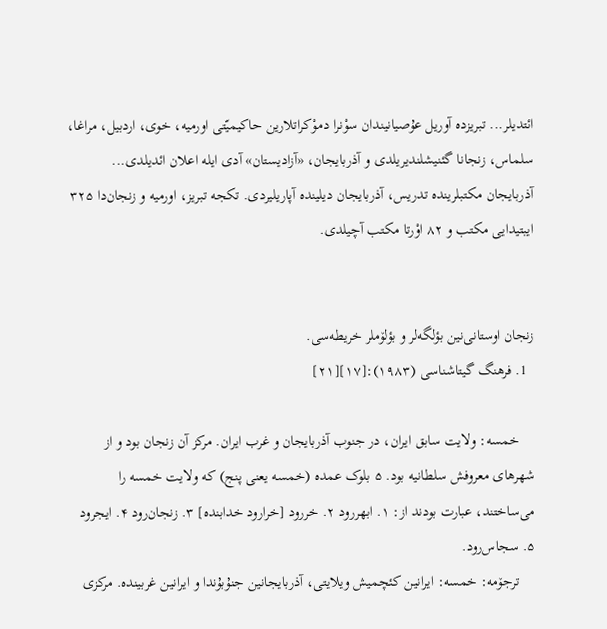ائتدیلر... تبریزده آوریل عۇصیانیندان سوْنرا دموْکراتلارین حاکیمیّتی اورمیه، خوی، اردبیل، مراغا، سلماس، زنجانا گئنیشلندیریلدی و آذربایجان، «آزادیستان» آدی ایله اعلان ائدیلدی... آذربایجان مکتبلرینده تدریس، آذربایجان دیلینده آپاریلیردی. تکجه تبریز، اورمیه و زنجان‌دا ۳۲۵ ایبتیدایی مکتب و ۸۲ اوْرتا مکتب آچیلدی.


زنجان اوستانی‌نین بؤلگه‌لر و بؤلۆملر خریطه‌سی.
  1. فرهنگ گیتاشناسی (۱۹۸۳):[۱۷][۲۱]

    خمسه: ولایت سابق ایران، در جنوب آذربایجان و غرب ایران. مرکز آن زنجان بود و از شهرهای معروفش سلطانیه بود. ۵ بلوک عمده (خمسه یعنی پنج) که ولایت خمسه را می‌ساختند، عبارت بودند از: ۱. ابهررود ۲. خررود [خرارود خدابنده] ۳. زنجان‌رود ۴. ایجرود ۵. سجاس‌رود.
    ترجۆمه: خمسه: ایرانین کئچمیش ویلایتی، آذربایجانین جنۇبۇندا و ایرانین غربینده. مرکزی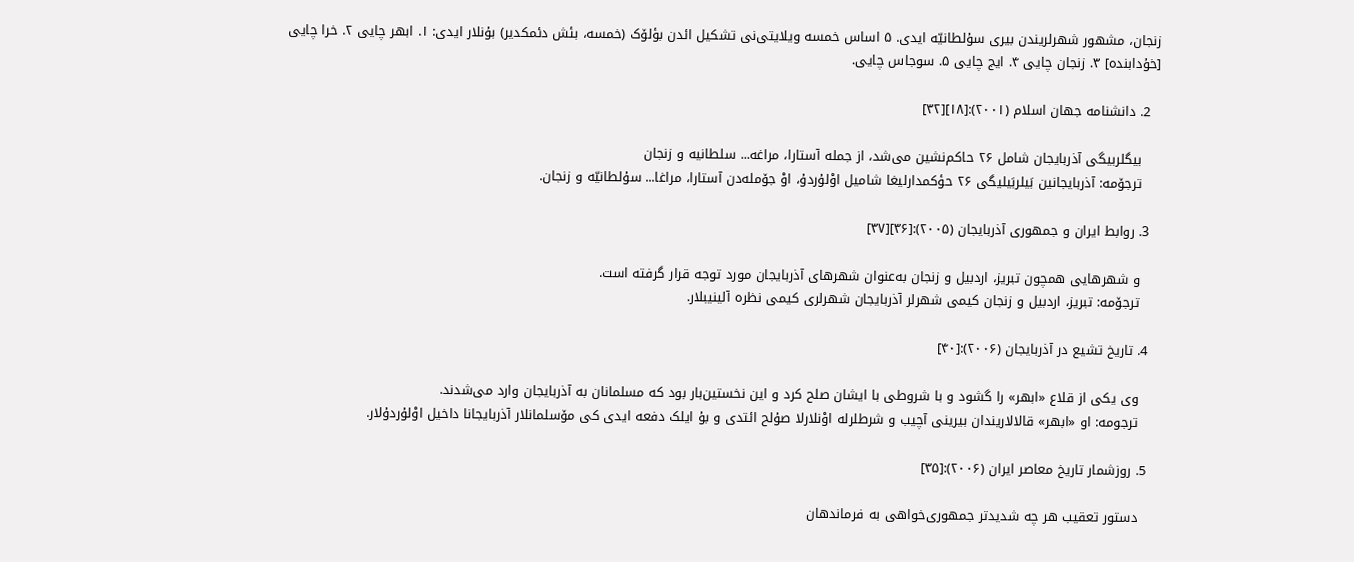زنجان، مشهور شهرلریندن بیری سۇلطانیّه ایدی. ۵ اساس خمسه ویلایتی‌نی تشکیل ائدن بؤلۆک (خمسه، بئش دئمکدیر) بۇنلار ایدی: ۱. ابهر چایی ۲. خرا چایی [خۇدابنده] ۳. زنجان چایی ۴. ایج چایی ۵. سوجاس چایی.

  2. دانشنامه جهان اسلام (۲۰۰۱):[۱۸][۳۲]

    بیگلربیگی آذربایجان شامل ۲۶ حاکم‌نشین می‌شد، از جمله آستارا، مراغه... سلطانیه و زنجان
    ترجۆمه: آذربایجانین بَیلربَیلیگی ۲۶ حؤکمدارلیغا شامیل اوْلۇردۇ، اوْ جۆمله‌دن آستارا، مراغا... سۇلطانیّه و زنجان.

  3. روابط ایران و جمهوری آذربایجان (۲۰۰۵):[۳۶][۳۷]

    و شهرهایی همچون تبریز، اردبیل و زنجان به‌عنوان شهرهای آذربایجان مورد توجه قرار گرفته است.
    ترجۆمه: تبریز، اردبیل و زنجان کیمی شهرلر آذربایجان شهرلری کیمی نظره آلینیبلار.

  4. تاریخ تشیع در آذربایجان (۲۰۰۶):[۴۰]

    وی یکی از قلاع «ابهر» را گشود و با شروطی با ایشان صلح کرد و این نخستین‌بار بود که مسلمانان به آذربایجان وارد می‌شدند.
    ترجومه: او «ابهر» قالالاریندان بیرینی آچیب و شرطلرله اوْنلارلا صۇلح ائتدی و بۇ ایلک دفعه ایدی کی مۆسلمانلار آذربایجانا داخیل اوْلۇردۇلار.

  5. روزشمار تاریخ معاصر ایران (۲۰۰۶):[۳۵]

    دستور تعقیب هر چه شدیدتر جمهوری‌خواهی به فرماندهان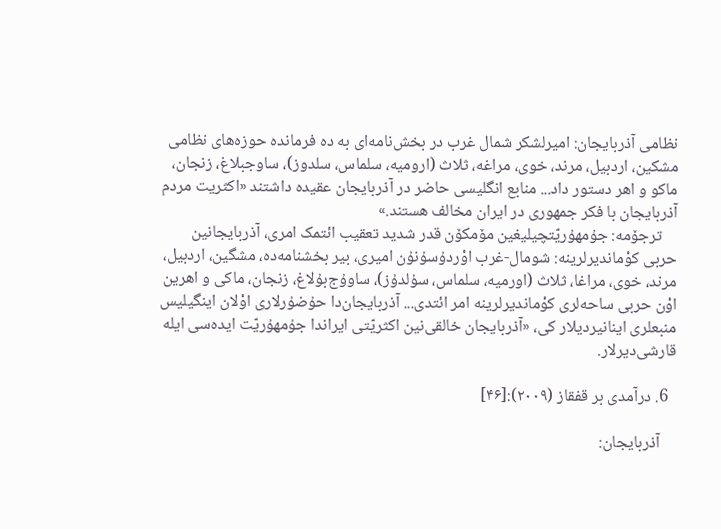نظامی آذربایجان: امیرلشکر شمال غرب در بخش‌نامه‌ای به ده فرمانده حوزه‌های نظامی مشکین، اردبیل، مرند، خوی، مراغه، ثلاث (ارومیه، سلماس، سلدوز)، ساوجبلاغ، زنجان، ماکو و اهر دستور داد... منابع انگلیسی حاضر در آذربایجان عقیده داشتند «اکثریت مردم آذربایجان با فکر جمهوری در ایران مخالف هستند.»
    ترجۆمه: جۇمهۇریّتچیلیغین مۆمکۆن قدر شدید تعقیب ائتمک امری، آذربایجانین حربی کوْماندیرلرینه: شومال-غرب اوْردۇسۇنۇن امیری، بیر بخشنامه‌ده، مشگین، اردبیل، مرند، خوی، مراغا، ثلاث (اورمیه، سلماس، سۇلدۇز)، ساوۇج‌بۇلاغ، زنجان، ماکی و اهرین اوْن حربی ساحه‌لری کوْماندیرلرینه امر ائتدی... آذربایجان‌دا حۇضۇرلاری اوْلان اینگیلیس منبعلری اینانیردیلار کی، «آذربایجان خالقی‌نین اکثریّتی ایراندا جۇمهۇریّت ایده‌سی ایله قارشی‌دیرلار.

  6. درآمدی بر قفقاز (۲۰۰۹):[۴۶]

    آذربایجان: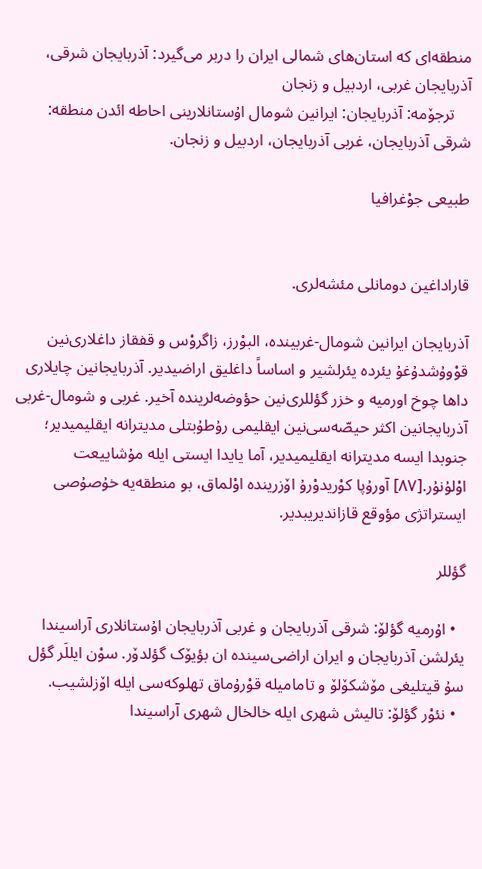منطقه‌ای که استان‌های شمالی ایران را دربر می‌گیرد: آذربایجان شرقی، آذربایجان غربی، اردبیل و زنجان
    ترجۆمه: آذربایجان: ایرانین شومال اۇستانلارینی احاطه ائدن منطقه: شرقی آذربایجان، غربی آذربایجان، اردبیل و زنجان.

طبیعی جوْغرافیا


قاراداغین دومانلی مئشه‌لری.

آذربایجان ایرانین شومال-غربینده، البوْرز، زاگروْس و قفقاز داغلاری‌نین قوْوۇشدۇغۇ یئرده یئرلشیر و اساساً داغلیق اراضیدیر. آذربایجانین چایلاری داها چوخ اورمیه و خزر گؤللری‌نین حؤوضه‌لرینده آخیر. غربی و شومال-غربی آذربایجانین اکثر حیصّه‌سی‌نین ایقلیمی رۇطۇبتلی مدیترانه ایقلیمیدیر؛ جنوبدا ایسه مدیترانه ایقلیمیدیر، آما یایدا ایستی ایله مۇشاییعت اوْلۇنۇر.[۸۷] آورۇپا کوْریدوْرۇ اۆزرینده اوْلماق، بو منطقه‌یه خۇصۇصی ایستراتژی مؤوقع قازاندیریبدیر.

گؤللر

  • اۇرمیه گؤلۆ: شرقی آذربایجان و غربی آذربایجان اۇستانلاری آراسیندا یئرلشن آذربایجان و ایران اراضی‌سینده ان بؤیۆک گؤلدۆر. سوْن ایللَر گؤل سۇ قیتلیغی مۆشکۆلۆ و تامامیله قوْرۇماق تهلوکه‌سی ایله اۆزلشیب.
  • نئوْر گؤلۆ: تالیش شهری ایله خالخال شهری آراسیندا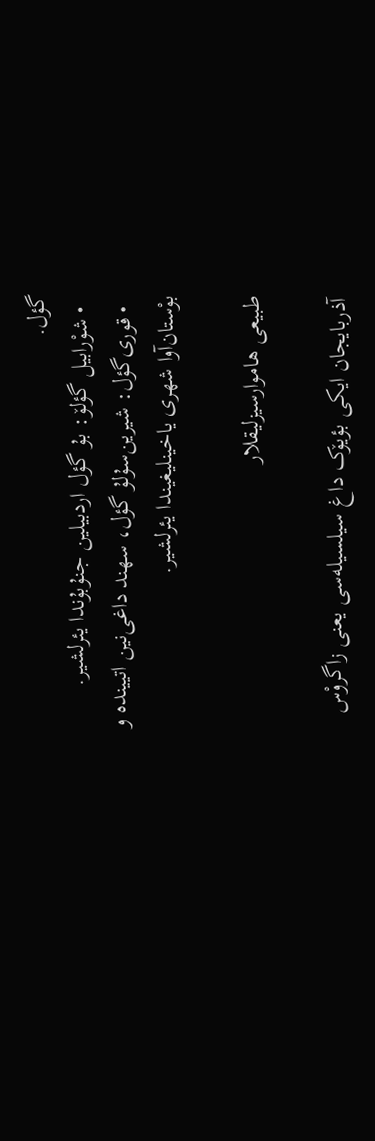گؤل.
  • شوْرابیل گؤلۆ: بۇ گؤل اردبیلین جنۇبۇندا یئرلشیر.
  • قوری‌گؤل: شیرین‌سۇلۇ گؤل، سهند داغی‌نین اتیینده و بوْستان‌آوا شهری یاخینلیغیندا یئرلشیر.

طبیعی هاموارسیزلیقلار

آذربایجان ایکی بؤیۆک داغ سیلسیله‌سی یعنی زاگروْس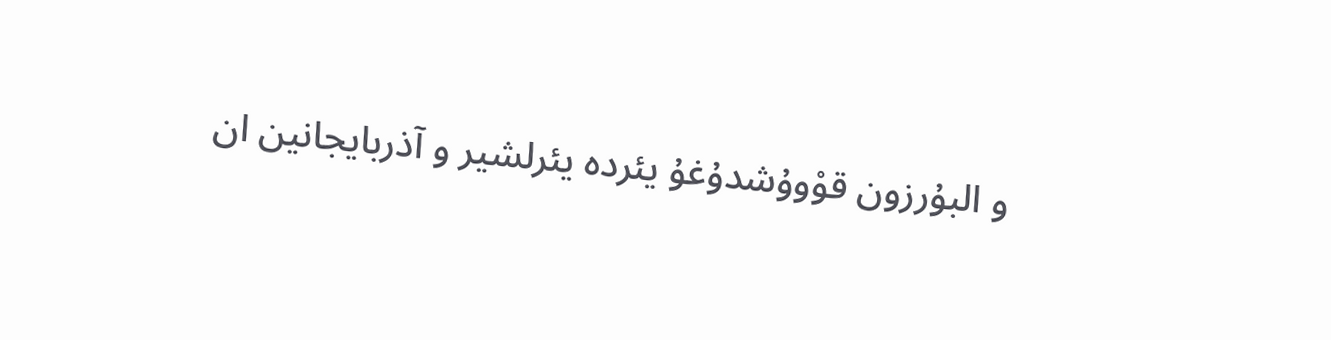و البۇرزون قوْوۇشدۇغۇ یئرده یئرلشیر و آذربایجانین ان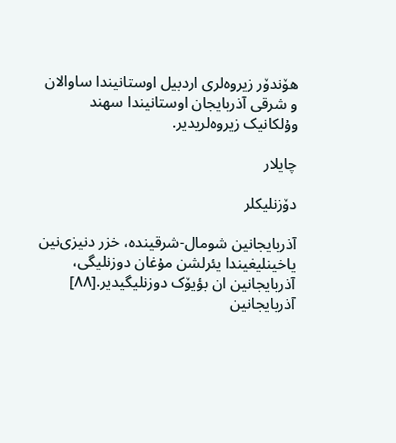هۆندۆر زیروه‌لری اردبیل اوستانیندا ساوالان و شرقی آذربایجان اوستانیندا سهند وۇلکانیک زیروه‌لریدیر.

چایلار

دۆزنلیکلر

آذربایجانین شومال-شرقینده، خزر دنیزی‌نین یاخینلیغیندا یئرلشن مۇغان دوزنلیگی، آذربایجانین ان بؤیۆک دوزنلیگیدیر.[۸۸] آذربایجانین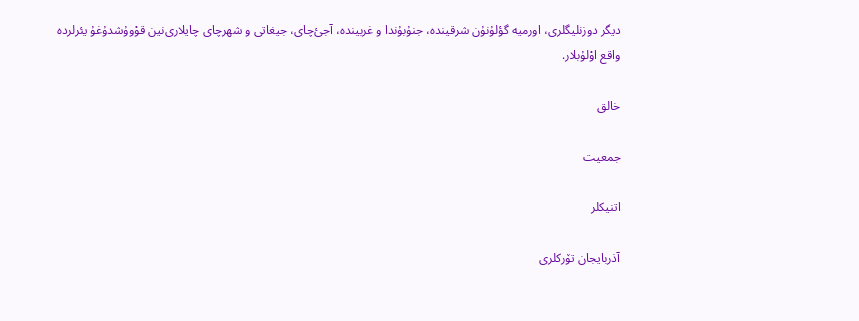دیگر دوزنلیگلری، اورمیه گؤلۇنۇن شرقینده، جنۇبۇندا و غربینده، آجئ‌چای، جیغاتی و شهرچای چایلاری‌نین قوْوۇشدۇغۇ یئرلرده واقع اوْلۇبلار.

خالق

جمعیت

اتنیکلر

آذربایجان تۆرکلری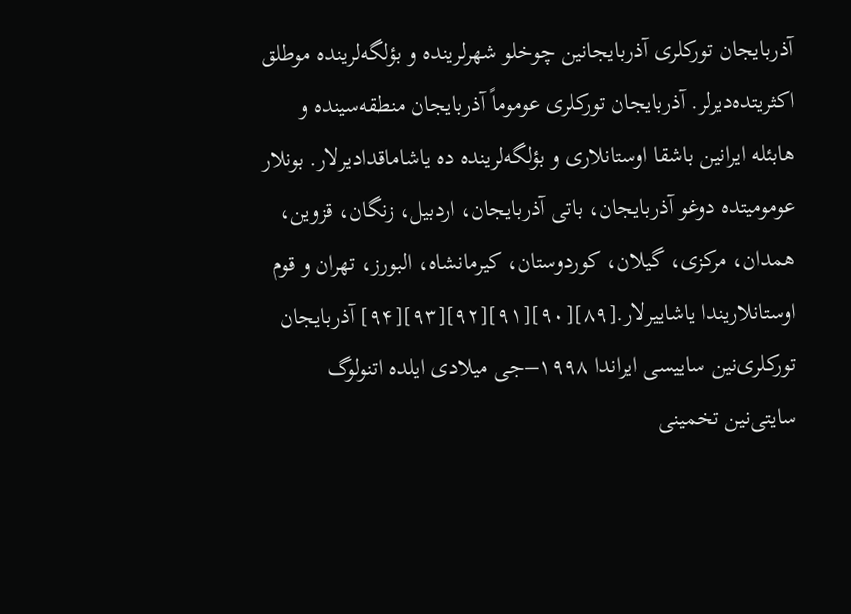آذربایجان تورکلری آذربایجانین چوخلو شهرلرینده و بؤلگه‌لرینده موطلق اکثریتده‌دیرلر. آذربایجان تورکلری عوموماً آذربایجان منطقه‌سینده و هابئله ایرانین باشقا اوستانلاری و بؤلگه‌لرینده ده یاشاماقدادیرلار. بونلار عومومیتده دوغو آذربایجان، باتی آذربایجان، اردبیل، زنگان، قزوین، همدان، مرکزی، گیلان، کوردوستان، کیرمانشاه، البورز، تهران و قوم اوستانلاریندا یاشاییرلار.[۸۹][۹۰][۹۱][۹۲][۹۳][۹۴] آذربایجان تورکلری‌نین ساییسی ایراندا ۱۹۹۸–جی میلادی ایلده اتنولوگ سایتی‌نین تخمینی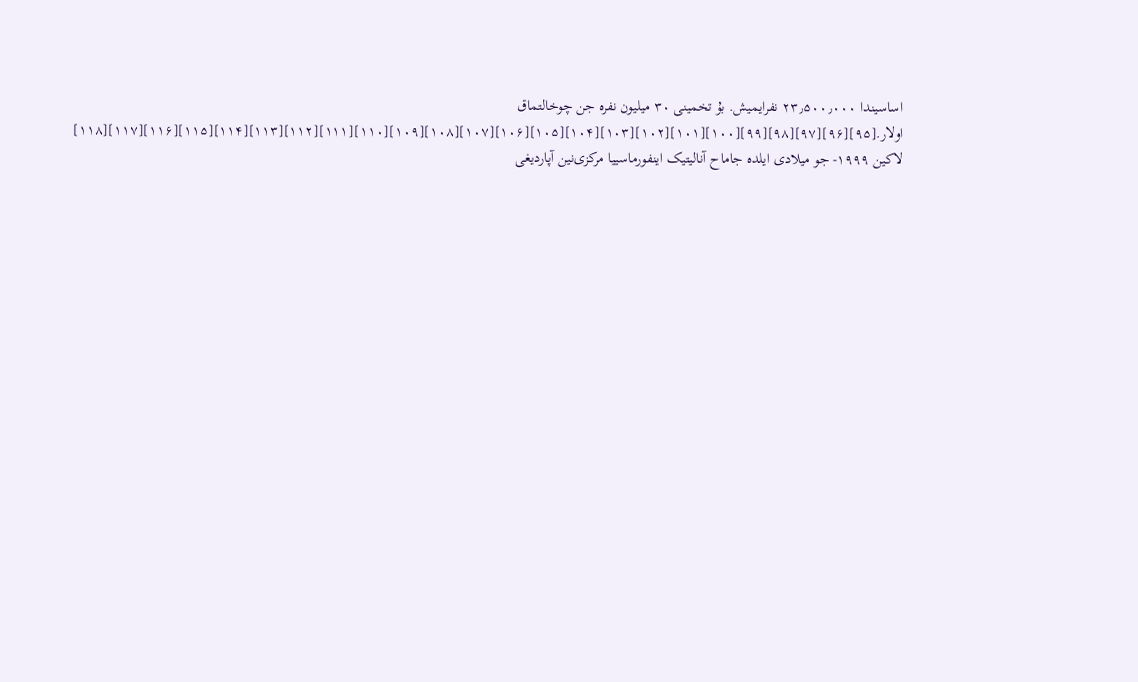اساسیندا ۲۳٫۵۰۰٫۰۰۰ نفرایمیش. بۇ تخمینی ۳۰ میلیون نفره جن چوخالتماق اولار.[۹۵][۹۶][۹۷][۹۸][۹۹][۱۰۰][۱۰۱][۱۰۲][۱۰۳][۱۰۴][۱۰۵][۱۰۶][۱۰۷][۱۰۸][۱۰۹][۱۱۰][۱۱۱][۱۱۲][۱۱۳][۱۱۴][۱۱۵][۱۱۶][۱۱۷][۱۱۸] لاکین ۱۹۹۹- جو میلادی ایلده جاماح آنالیتیک اینفورماسییا مرکزی‌نین آپاردیغی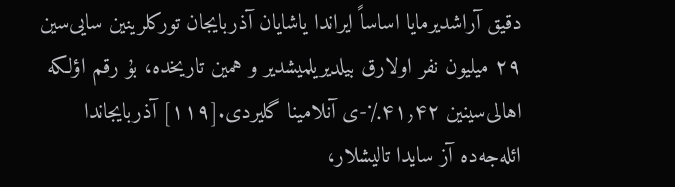دقیق آراشدیرمایا اساساً ایراندا یاشایان آذربایجان تورکلرینین سایی‌سین ۲۹ میلیون نفر اولارق بیلدیریلمیشدیر و همین تاریخده، بۇ رقم اؤلکه اهالی‌سینین ۴۱٫۴۲٪-ی آنلامینا گلیردی.[۱۱۹] آذربایجاندا ائله‌جه‌ده آز سایدا تالیشلار،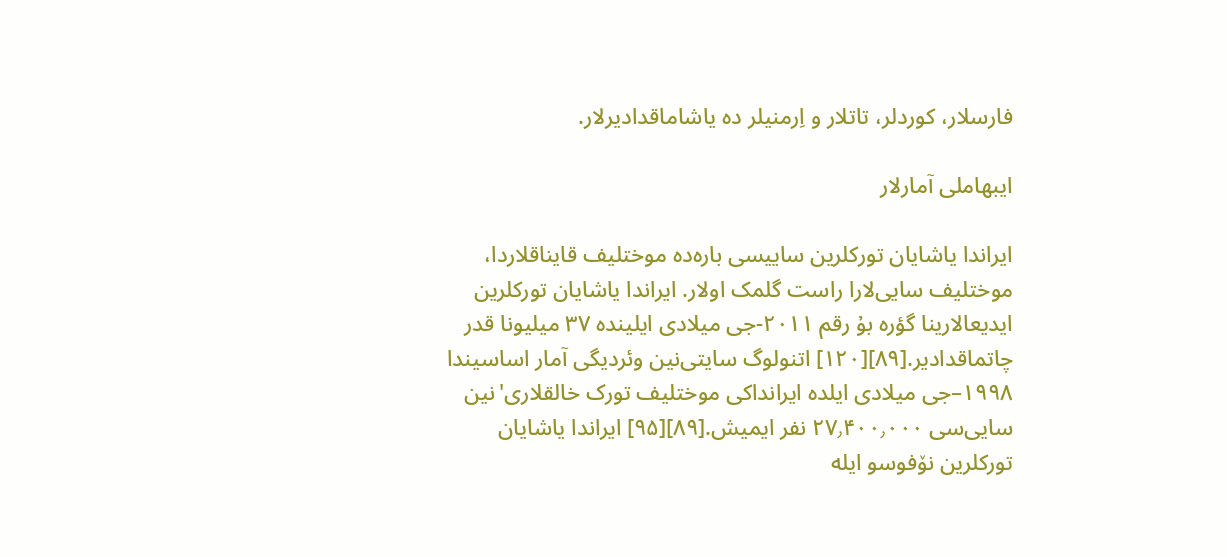فارسلار، کوردلر، تاتلار و اِرمنیلر ده یاشاماقدادیرلار.

ایبهاملی آمارلار

ایراندا یاشایان تورکلرین ساییسی باره‌ده موختلیف قایناقلاردا، موختلیف سایی‌لارا راست گلمک اولار. ایراندا یاشایان تورکلرین ایدیعالارینا گؤره بۇ رقم ۲۰۱۱-جی میلادی ایلینده ۳۷ میلیونا قدر چاتماقدادیر.[۸۹][۱۲۰] اتنولوگ سایتی‌نین وئردیگی آمار اساسیندا ۱۹۹۸–جی میلادی ایلده ایرانداکی موختلیف تورک خالقلاری'نین سایی‌سی ۲۷٫۴۰۰٫۰۰۰ نفر ایمیش.[۸۹][۹۵] ایراندا یاشایان تورکلرین نۆفوسو ایله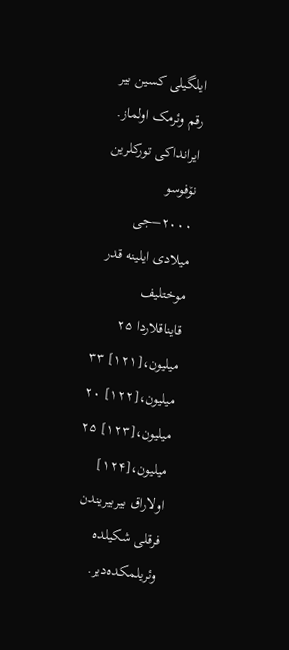ایلگیلی کسین بیر رقم وئرمک اولماز. ایرانداکی تورکلرین نۆفوسو ۲۰۰۰–جی میلادی ایلینه قدر موختلیف قایناقلاردا ۲۵ میلیون،[۱۲۱] ۳۳ میلیون،[۱۲۲] ۲۰ میلیون،[۱۲۳] ۲۵ میلیون،[۱۲۴] اولاراق بیربیریندن فرقلی شکیلده وئریلمکده‌دیر.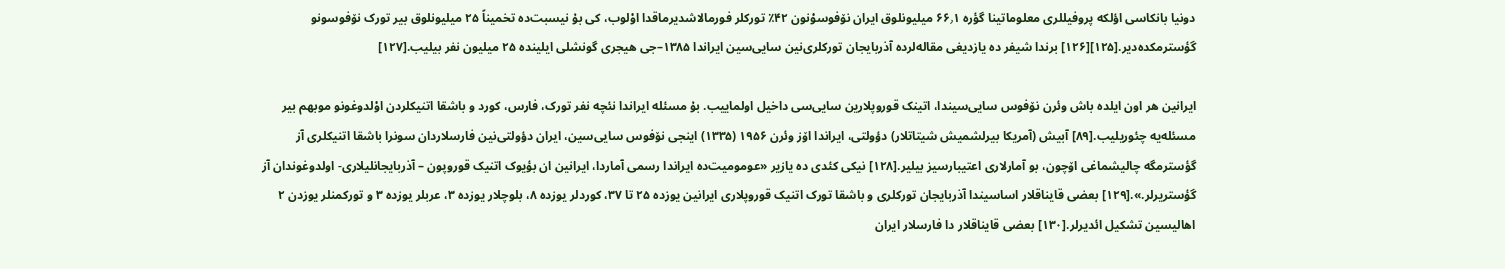دونیا بانکاسی اؤلکه پروفیللری معلوماتینا گؤره ۶۶٫۱ میلیونلوق ایران نۆفوسوْنون ۴۲٪ تورکلر فورمالاشدیرماقدا اوْلوب، کی بۇ نیسبت‌ده تخمیناً ۲۵ میلیونلوق بیر تورک نۆفوسونو گؤسترمکده‌دیر.[۱۲۵][۱۲۶] برندا شیفر ده یازدیغی مقاله‌لرده آذربایجان تورکلری‌نین سایی‌سین ایراندا ۱۳۸۵–جی هیجری گونشلی ایلینده ۲۵ میلیون نفر بیلیب.[۱۲۷]

ایرانین هر اون ایلده باش وئرن نۆفوس سایی‌سیندا، اتینک قوروپلارین سایی‌سی داخیل اولماییب. بۇ مسئله ایراندا نئچه نفر تورک، فارس، کورد و باشقا اتنیکلردن اوْلدوغونو موبهم بیر مسئله‌یه چئوریلیب.[۸۹] آبیش (آمریکا بیرلشمیش شیتاتلار) دؤولتی، ایراندا اۆز وئرن ۱۹۵۶ (۱۳۳۵) اینجی نۆفوس سایی‌سین، ایران دؤولتی‌نین فارسلاردان سونرا باشقا اتنیکلری آز گؤسترمگه چالیشماغی اۆچون، بو آمارلاری اعتیبارسیز بیلیر.[۱۲۸] نیکی کئدی ده یازیر «عومومیت‌ده ایراندا رسمی آماردا، ایرانین ان بؤیوک اتنیک قوروپون – آذربایجانلیلاری- اولدوغوندان آز گؤستریرلر.».[۱۲۹] بعضی قایناقلار اساسیندا آذربایجان تورکلری و باشقا تورک اتنیک قوروپلاری ایرانین یوزده ۲۵ تا ۳۷، کوردلر یوزده ۸، بلوچلار یوزده ۳، عربلر یوزده ۳ و تورکمنلر یوزدن ۲ اهالیسین تشکیل ائدیرلر.[۱۳۰] بعضی قایناقلار دا فارسلار ایران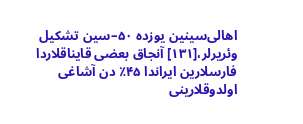اهالی‌سینین یوزده ۵۰–سین تشکیل وئریرلر،[۱۳۱] آنجاق بعضی قایناقلاردا فارسلارین ایراندا ۴۵٪ دن آشاغی اولدوقلارینی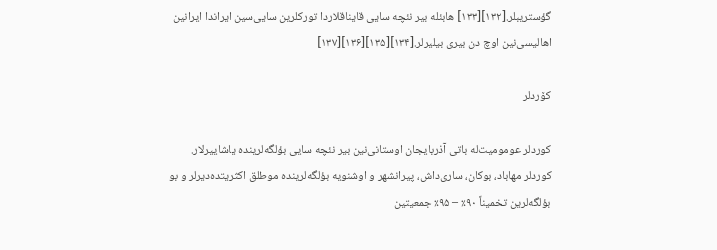گؤستریبلر.[۱۳۲][۱۳۳] هابئله بیر نئچه سایی قایناقلاردا تورکلرین سایی‌سین ایراندا ایرانین اهالیسی‌نین اوچ دن بیری بیلیرلر.[۱۳۴][۱۳۵][۱۳۶][۱۳۷]

کۆردلر

کوردلر عومومیت‌له باتی آذربایجان اوستانی‌نین بیر نئچه سایی بؤلگه‌لرینده یاشاییرلار. کوردلر مهاباد، بوکان، ساری‌داش، پیرانشهر و اوشنویه بؤلگه‌لرینده موطلق اکثریتده‌دیرلر و بو بؤلگه‌لرین تخمیناً ۹۰٪ – ۹۵٪ جمعیتین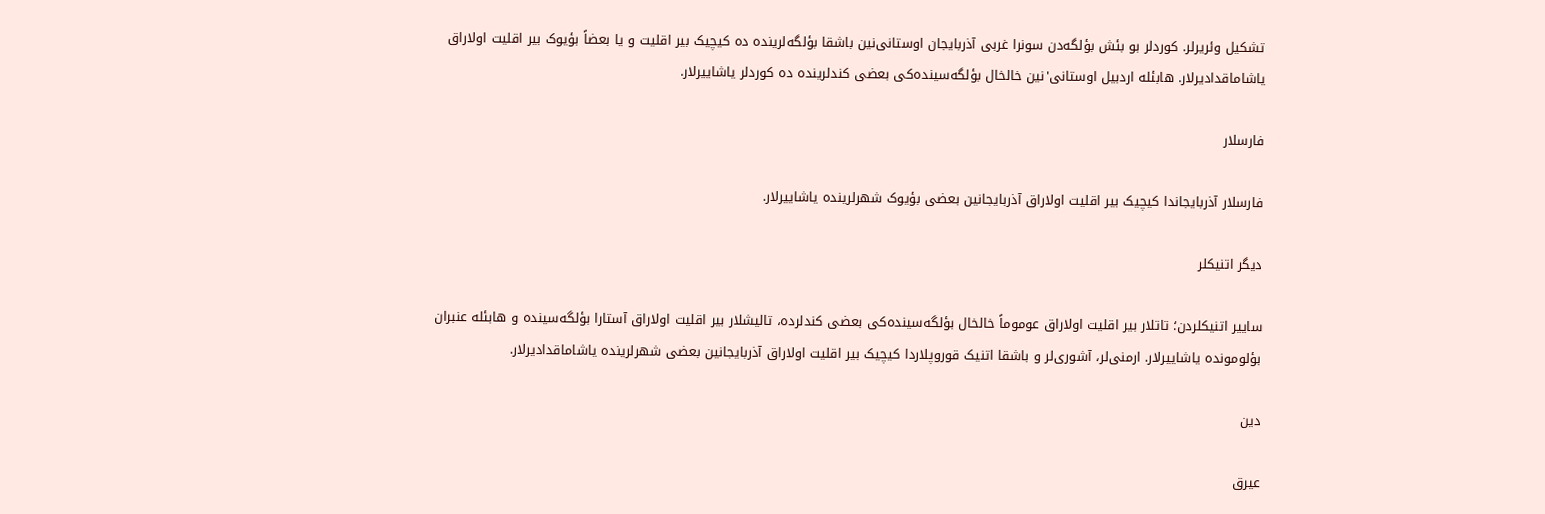تشکیل وئریرلر. کوردلر بو بئش بؤلگه‌دن سونرا غربی آذربایجان اوستانی‌نین باشقا بؤلگه‌لرینده ده کیچیک بیر اقلیت و یا بعضاً بؤیوک بیر اقلیت اولاراق یاشاماقدادیرلار. هابئله اردبیل اوستانی'نین خالخال بؤلگه‌سینده‌کی بعضی کندلرینده ده کوردلر یاشاییرلار.

فارسلار

فارسلار آذربایجاندا کیچیک بیر اقلیت اولاراق آذربایجانین بعضی بؤیوک شهرلرینده یاشاییرلار.

دیگر اتنیکلر

ساییر اتنیکلردن؛ تاتلار بیر اقلیت اولاراق عوموماً خالخال بؤلگه‌سینده‌کی بعضی کندلرده، تالیشلار بیر اقلیت اولاراق آستارا بؤلگه‌سینده و هابئله عنبران بؤلومونده یاشاییرلار. ارمنی‌لر، آشوری‌لر و باشقا اتنیک قوروپلاردا کیچیک بیر اقلیت اولاراق آذربایجانین بعضی شهرلرینده یاشاماقدادیرلار.

دین

عیرق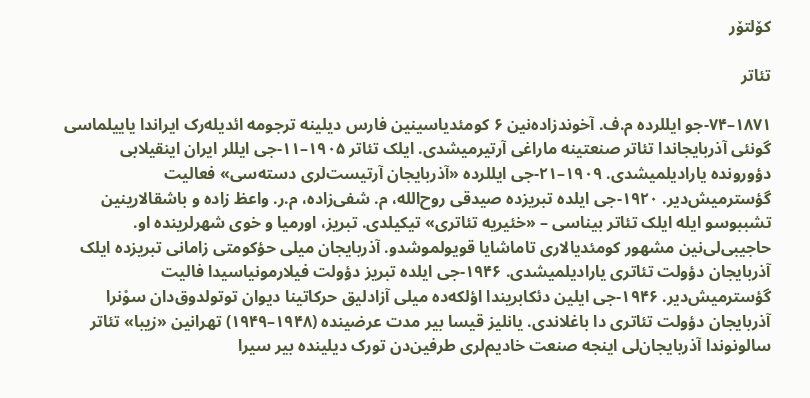کۆلتۆر

تئاتر

۱۸۷۱–۷۴-جو ایللرده م.ف. آخوندزاده‌نین ۶ کومئدیاسینین فارس دیلینه ترجومه ائدیله‌رک ایراندا یاییلماسی گونئی آذربایجاندا تئاتر صنعتینه ماراغی آرتیرمیشدی. ایلک تئاتر ۱۹۰۵–۱۱-جی ایللر ایران اینقیلابی دؤورونده یارادیلمیشدی. ۱۹۰۹–۲۱-جی ایللرده «آذربایجان آرتیست‌لری دسته‌سی» فعالیت گؤسترمیش‌دیر. ۱۹۲۰-جی ایلده تبریزده صیدقی روح‌الله، م. شفی‌زاده، م.ر. واعظ زاده و باشقالارینین تشببوسو ایله ایلک تئاتر بیناسی – «خئیریه تئاتری» تیکیلدی. تبریز، اورمیا و خوی شهرلرینده او. حاجیبی‌لی‌نین مشهور کومئدیالاری تاماشایا قویولموشدو. آذربایجان میلی حؤکومتی زامانی تبریزده ایلک آذربایجان دؤولت تئاتری یارادیلمیشدی. ۱۹۴۶-جی ایلده تبریز دؤولت فیلارمونیاسیدا فالیت گؤسترمیش‌دیر. ۱۹۴۶-جی ایلین دئکابریندا اؤلکه‌ده میلی آزادلیق حرکاتینا دیوان توتولدوق‌دان سوْنرا آذربایجان دؤولت تئاتری دا باغلاندی. یانلیز قیسا بیر مدت عرضینده (۱۹۴۸–۱۹۴۹) تهرانین «زیبا» تئاتر سالونوندا آذربایجان‌لی اینجه صنعت خادیم‌لری طرفین‌دن تورک دیلینده بیر سیرا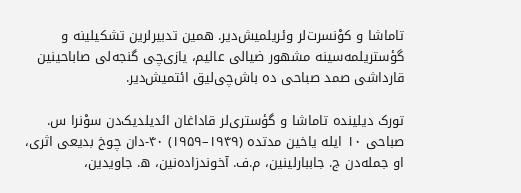تاماشا و کوْنسرت‌لر وئریلمیش‌دیر. همین تدبیرلرین تشکیلینه و گؤستریلمه‌سینه مشهور ضیالی عالیم، یازی‌چی گنجه‌لی صاباحینین قارداشی صمد صباحی ده باش‌چی‌لیق ائتمیش‌دیر.

تورک دیلینده تاماشا و گؤستری‌لر قاداغان ائدیلدیک‌دن سوْنرا س. صباحی ۱۰ ایله یاخین مدتده (۱۹۴۹–۱۹۵۹) ۴۰-دان چوخ بدیعی اثری، او جمله‌دن ج. جاببارلینین، م.ف. آخوندزاده‌نین، ه. جاویدین،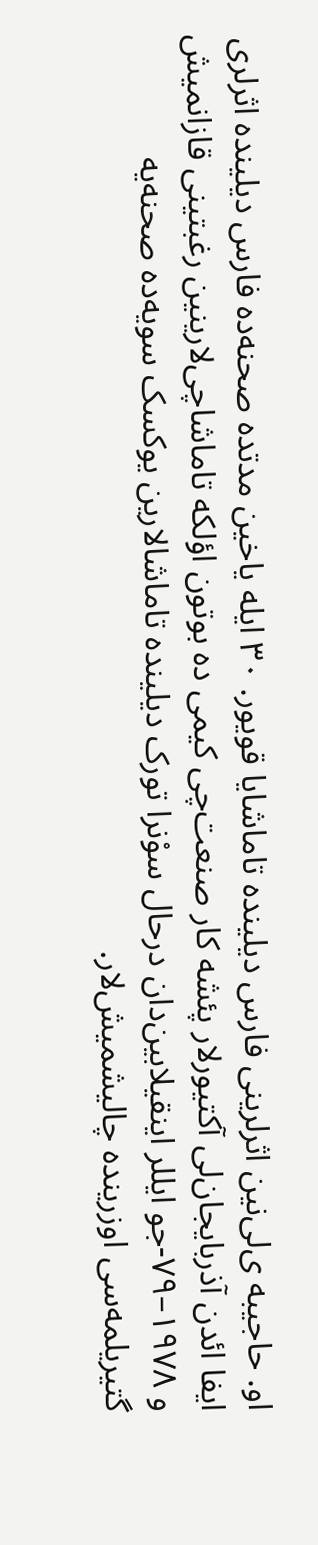او. حاجیبه ی‌لی‌نین اثرلرینی فارس دیلینده تاماشایا قویور. ۳۰ ایله یاخین مدتده صحنه‌ده فارس دیلینده اثرلری ایفا ائدن آذربایجان‌لی آکتیورلار پئشه کار صنعت‌چی کیمی ده بوتون اؤلکه تاماشاچی‌لارینین رغبتینی قازانمیش و ۱۹۷۸–۷۹-جو ایللر اینقیلابین‌دان درحال سوْنرا تورک دیلینده تاماشالارین یوکسک سویه‌ده صحنه‌یه گتیریلمه‌سی اوزرینده چالیشمیش‌لار.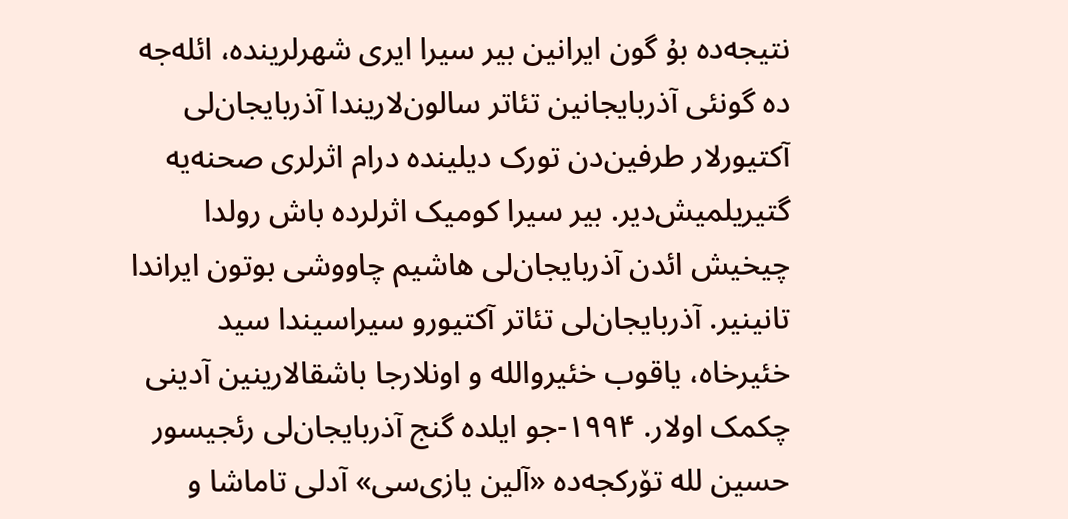نتیجه‌ده بۇ گون ایرانین بیر سیرا ایری شهرلرینده، ائله‌جه ده گونئی آذربایجانین تئاتر سالون‌لاریندا آذربایجان‌لی آکتیورلار طرفین‌دن تورک دیلینده درام اثرلری صحنه‌یه گتیریلمیش‌دیر. بیر سیرا کومیک اثرلرده باش رولدا چیخیش ائدن آذربایجان‌لی هاشیم چاووشی بوتون ایراندا تانینیر. آذربایجان‌لی تئاتر آکتیورو سیراسیندا سید خئیرخاه، یاقوب خئیروالله و اونلارجا باشقالارینین آدینی چکمک اولار. ۱۹۹۴-جو ایلده گنج آذربایجان‌لی رئجیسور حسین لله تۆرکجه‌ده «آلین یازی‌سی» آدلی تاماشا و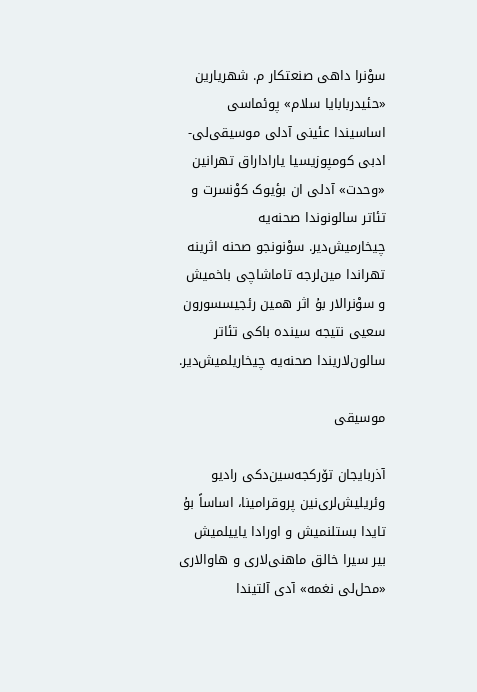سوْنرا داهی صنعتکار م. شهریارین «حئیدربابایا سلام» پوئماسی اساسیندا عئینی آدلی موسیقی‌لی-ادبی کومپوزیسیا یاراداراق تهرانین «وحدت» آدلی ان بؤیوک کوْنسرت و تئاتر سالونوندا صحنه‌یه چیخارمیش‌دیر. سوْنونجو صحنه اثرینه تهراندا مین‌لرجه تاماشاچی باخمیش و سوْنرالار بۇ اثر همین رئجیسسورون سعیی نتیجه سینده باکی تئاتر سالون‌لاریندا صحنه‌یه چیخاریلمیش‌دیر.

موسیقی

آذربایجان تۆرکجه‌سین‌دکی رادیو وئریلیش‌لری‌نین پروقرامینا، اساساً بۇ تایدا بستلنمیش و اورادا یاییلمیش بیر سیرا خالق ماهنی‌لاری و هاوالاری «محل‌لی نغمه» آدی آلتیندا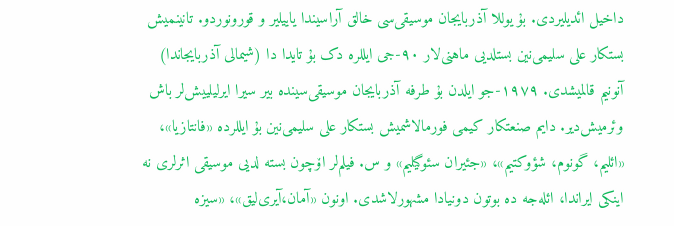داخیل ائدیلیردی. بۇ یوللا آذربایجان موسیقی‌سی خالق آراسیندا یاییلیر و قورونوردو. تانینمیش بستکار علی سلیمی‌نین بستلدیی ماهنی‌لار ۹۰-جی ایللره دک بۇ تایدا دا (شیمالی آذربایجاندا) آنونیم قالمیشدی. ۱۹۷۹-جو ایلدن بۇ طرفه آذربایجان موسیقی‌سینده بیر سیرا ایرلیلییش‌لر باش وئرمیش‌دیر. دایم صنعتکار کیمی فورمالاشمیش بستکار علی سلیمی‌نین بۇ ایللرده «فانتازیا»، «ائلیم، گونوم، شؤوکتیم»، «جئیران سئوگیلیم» و س. فیلم‌لر اۆچون بسته لدیی موسیقی اثرلری نه اینکی ایراندا، ائله‌جه ده بوتون دونیادا مشهورلاشدی. اونون «آمان،آیری‌لیق»، «سیزه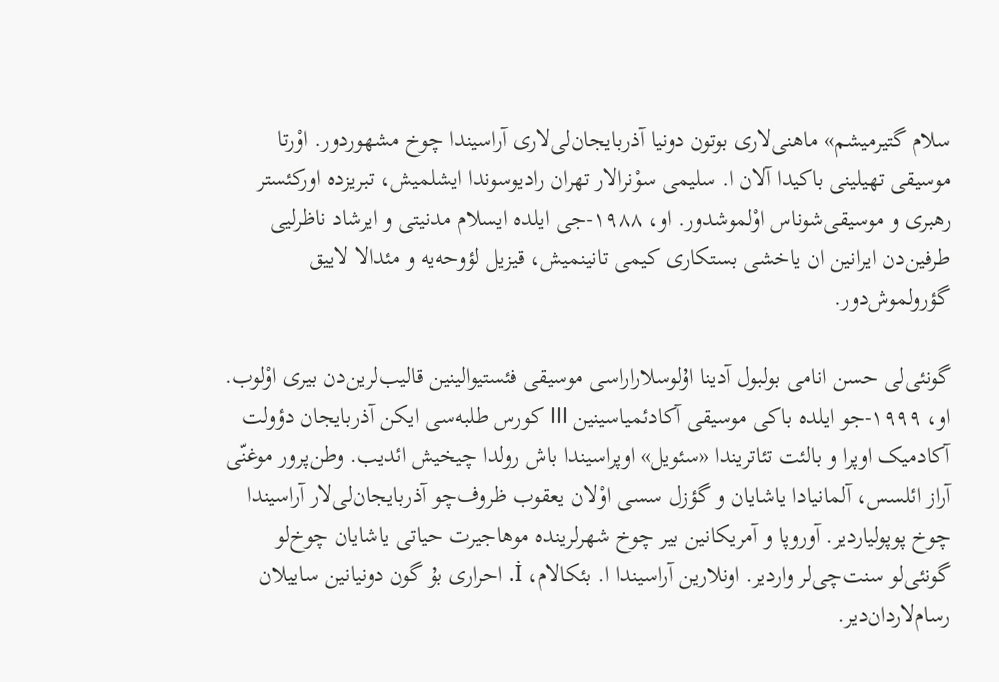سلام گتیرمیشم» ماهنی‌لاری بوتون دونیا آذربایجان‌لی‌لاری آراسیندا چوخ مشهوردور. اوْرتا موسیقی تهیلینی باکیدا آلان ا. سلیمی سوْنرالار تهران رادیوسوندا ایشلمیش، تبریزده اورکئستر رهبری و موسیقی‌شوناس اوْلموشدور. او، ۱۹۸۸-جی ایلده ایسلام مدنیتی و ایرشاد ناظرلیی طرفین‌دن ایرانین ان یاخشی بستکاری کیمی تانینمیش، قیزیل لؤوحه‌یه و مئدالا لاییق گؤرولموش‌دور.

گونئی‌لی حسن انامی بولبول آدینا اۇلوسلاراراسی موسیقی فئستیوالینین قالیب‌لرین‌دن بیری اوْلوب. او، ۱۹۹۹-جو ایلده باکی موسیقی آکادئمیاسینین III کورس طلبه‌سی ایکن آذربایجان دؤولت آکادمیک اوپرا و بالئت تئاتریندا «سئویل» اوپراسیندا باش رولدا چیخیش ائدیب. وطن‌پرور موغنّی آراز ائلسس، آلمانیادا یاشایان و گؤزل سسی اوْلان یعقوب ظروف‌چو آذربایجان‌لی‌لار آراسیندا چوخ پوپولیاردیر. آوروپا و آمریکانین بیر چوخ شهرلرینده موهاجیرت حیاتی یاشایان چوخ‌لو گونئی‌لو سنت‌چی‌لر واردیر. اونلارین آراسیندا ا. بئکالام، İ. احراری بۇ گون دونیانین ساییلان رسام‌لاردان‌دیر.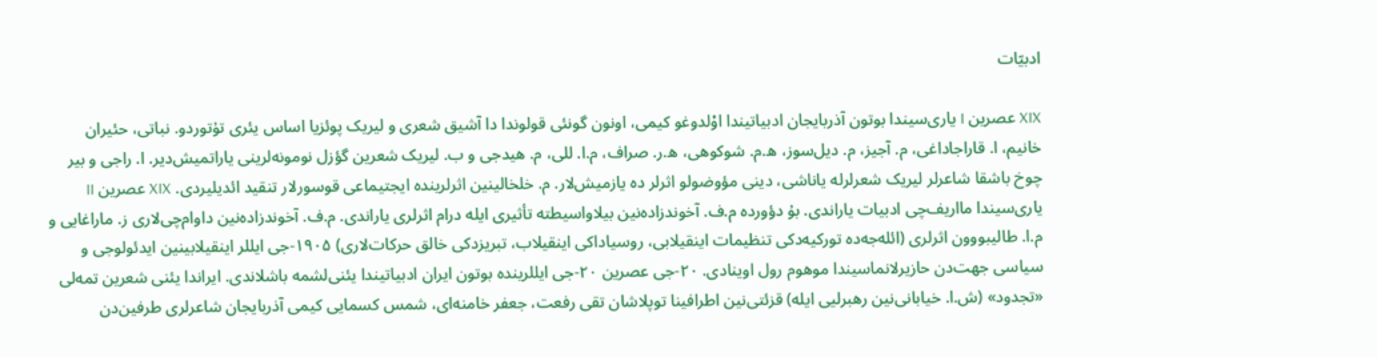ادبیّات

XIX عصرین I یاری‌سیندا بوتون آذربایجان ادبیاتیندا اوْلدوغو کیمی، اونون گونئی قولوندا دا آشیق شعری و لیریک پوئزیا اساس یئری تۇتوردو. نباتی، حئیران خانیم، ا. قاراجاداغی، م. آجیز، م. دیل‌سوز، ه.م. شوکوهی، ه.ر. صراف، م.ا. للی، م. هیدجی و ب. لیریک شعرین گؤزل نومونه‌لرینی یاراتمیش‌دیر. ا. راجی و بیر چوخ باشقا شاعرلر لیریک شعرلرله یاناشی، دینی مؤوضولو اثرلر ده یازمیش‌لار. م. خلخالینین اثرلرینده ایجتیماعی قوسورلار تنقید ائدیلیردی. XIX عصرین II یاری‌سیندا مااریف‌چی ادبیات یاراندی. بۇ دؤورده م.ف. آخوندزاده‌نین بیلاواسیطته تأثیری ایله درام اثرلری یاراندی. م.ف. آخوندزاده‌نین داوام‌چی‌لاری ز. ماراغایی و م.ا. طالیبووون اثرلری (ائله‌جه‌ده تورکیه‌دکی تنظیمات اینقیلابی، روسیاداکی اینقیلاب، تبریزدکی خالق حرکات‌لاری) ۱۹۰۵-جی ایللر اینقیلابینین ایدئولوجی و سیاسی جهت‌دن حازیرلانماسیندا موهوم رول اوینادی. ۲۰-جی عصرین ۲۰-جی ایللرینده بوتون ایران ادبیاتیندا یئنی‌لشمه باشلاندی. ایراندا یئنی شعرین تمه‌لی «تجدود» (ش.ا. خیابانی‌نین رهبرلیی ایله) قزئتی‌نین اطرافینا توپلاشان تقی رفعت، جعفر خامنه‌ای، شمس کسمایی کیمی آذربایجان شاعرلری طرفین‌دن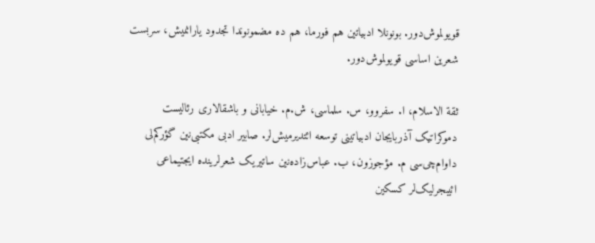قویولموش‌دور. بونونلا ادبیاتین هم فورما، هم ده مضمونوندا تجدود یارانمیش، سربست شعرین اساسی قویولموش‌دور.

ثقة الاسلام، ا. سفروو، س. سلماسی، ش.م. خیابانی و باشقالاری رئالیست دموکراتیک آذربایجان ادبیاتینی توسعه ائتدیرمیش‌لر. صابیر ادبی مکتبی‌نین گؤرکم‌لی داوام‌چی‌سی م. مؤجوزون، ب. عباس‌زاده‌نین ساتیریک شعرلرینده ایجتیماعی ائیبجرلیک‌لر کسکین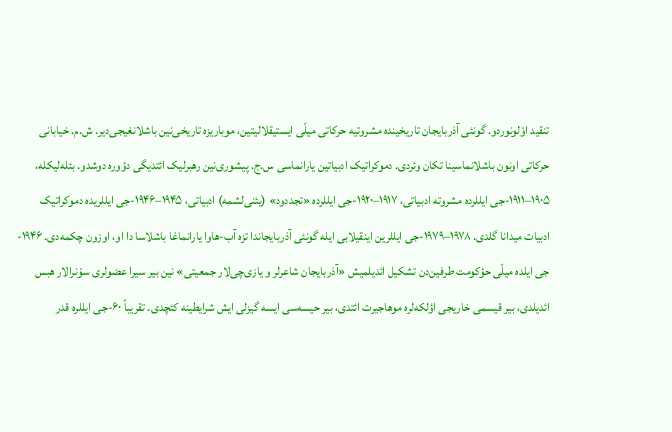تنقید اوْلونوردو. گونئی آذربایجان تاریخینده مشروتیه حرکاتی میلّی ایستیقلالیتین، موباریزه تاریخی‌نین باشلانغیجی‌دیر. ش.م. خیابانی حرکاتی اونون باشلانماسینا تکان وئردی. دموکراتیک ادبیاتین یارانماسی س.ج. پیشوری‌نین رهبرلیک ائتدیگی دؤوره دوشدو. بئله‌لیکله، ۱۹۰۵–۱۹۱۱-جی ایللرده مشروته ادبیاتی، ۱۹۱۷–۱۹۲۰-جی ایللرده «تجددود» (یئنی‌لشمه) ادبیاتی، ۱۹۴۵–۱۹۴۶-جی ایللریده دموکراتیک ادبیات میدانا گلدی. ۱۹۷۸–۱۹۷۹-جی ایللرین اینقیلابی ایله گونئی آذربایجاندا تزه آب-هاوا یارانماغا باشلاسا دا او، اوزون چکمه‌دی. ۱۹۴۶-جی ایلده میلّی حؤکومت طرفین‌دن تشکیل ائدیلمیش «آذربایجان شاعرلر و یازی‌چی‌لار جمعیتی» نین بیر سیرا عضولری سوْنرالار هبس ائدیلدی، بیر قیسمی خاریجی اؤلکه‌لره موهاجیرت ائتدی، بیر حیسه‌سی ایسه گیزلی ایش شرایطینه کئچدی. تقریباً ۶۰-جی ایللره قدر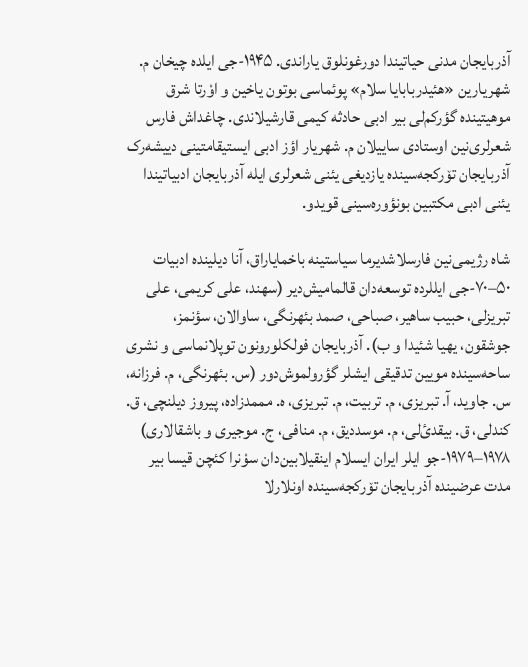آذربایجان مدنی حیاتیندا دورغونلوق یاراندی. ۱۹۴۵-جی ایلده چیخان م. شهریارین «هئیدربابایا سلام» پوئماسی بوتون یاخین و اوْرتا شرق موهیتینده گؤرکم‌لی بیر ادبی حادثه کیمی قارشیلاندی. چاغداش فارس شعرلری‌نین اوستادی ساییلان م. شهریار اؤز ادبی ایستیقامتینی دییشه‌رک آذربایجان تۆرکجه‌سینده یازدیغی یئنی شعرلری ایله آذربایجان ادبیاتیندا یئنی ادبی مکتبین بونؤوره‌سینی قویدو.

شاه رژیمی‌نین فارسلاشدیرما سیاستینه باخمایاراق، آنا دیلینده ادبیات ۵۰–۷۰-جی ایللرده توسعه‌دان قالمامیش‌دیر (سهند، علی کریمی، علی تبریزلی، حبیب ساهیر، صباحی، صمد بئهرنگی، ساوالان، سؤنمز، جوشقون، یهیا شئیدا و ب). آذربایجان فولکلورونون توپلانماسی و نشری ساحه‌سینده مویین تدقیقی ایشلر گؤرولموش‌دور (س. بئهرنگی، م. فرزانه، س. جاوید، آ. تبریزی، م. تربیت، م. تبریزی، ه. مممدزاده، پیروز دیلنچی، ق. کندلی، ق. بیقدئ‌لی، م. موسددیق، م. منافی، ج. موجیری و باشقالاری) ۱۹۷۸–۱۹۷۹-جو ایلر ایران ایسلام اینقیلابین‌دان سوْنرا کئچن قیسا بیر مدت عرضینده آذربایجان تۆرکجه‌سینده اونلارلا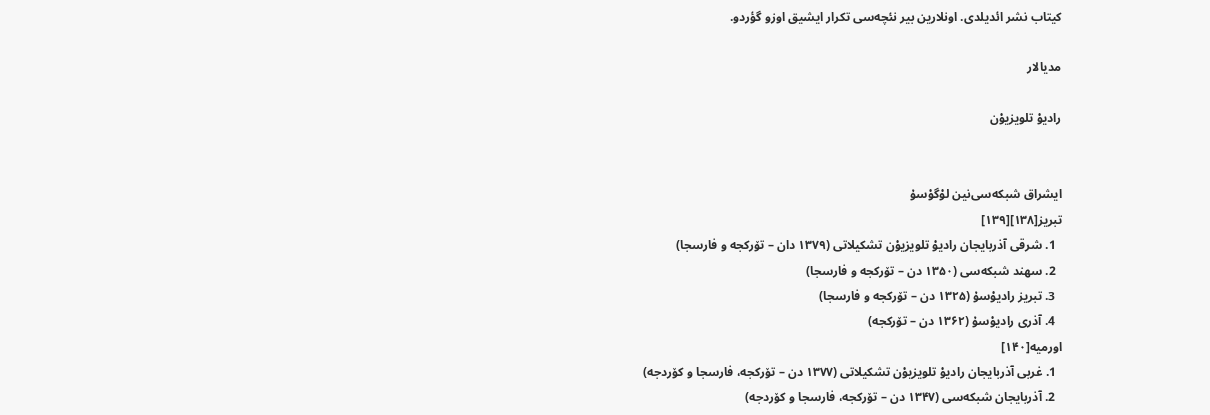کیتاب نشر ائدیلدی. اونلارین بیر نئچه‌سی تکرار ایشیق اوزو گؤردو.

مدیالار

رادیوْ تلویزیوْن


ایشراق شبکه‌سی‌نین لوْگوْسۇ
تبریز[۱۳۸][۱۳۹]
  1. شرقی آذربایجان رادیوْ تلویزیوْن تشکیلاتی (۱۳۷۹ دان – تۆرکجه و فارسجا)
  2. سهند شبکه‌سی (۱۳۵۰ دن – تۆرکجه و فارسجا)
  3. تبریز رادیوْسۇ (۱۳۲۵ دن – تۆرکجه و فارسجا)
  4. آذری رادیوْسۇ (۱۳۶۲ دن – تۆرکجه)
اورمیه[۱۴۰]
  1. غربی آذربایجان رادیوْ تلویزیوْن تشکیلاتی (۱۳۷۷ دن – تۆرکجه، فارسجا و کۆردجه)
  2. آذربایجان شبکه‌سی (۱۳۴۷ دن – تۆرکجه، فارسجا و کۆردجه)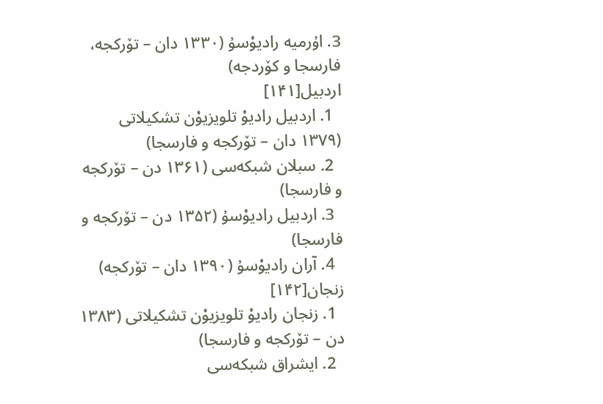3. اۇرمیه رادیوْسۇ (۱۳۳۰ دان – تۆرکجه، فارسجا و کۆردجه)
اردبیل[۱۴۱]
  1. اردبیل رادیوْ تلویزیوْن تشکیلاتی (۱۳۷۹ دان – تۆرکجه و فارسجا)
  2. سبلان شبکه‌سی (۱۳۶۱ دن – تۆرکجه و فارسجا)
  3. اردبیل رادیوْسۇ (۱۳۵۲ دن – تۆرکجه و فارسجا)
  4. آران رادیوْسۇ (۱۳۹۰ دان – تۆرکجه)
زنجان[۱۴۲]
  1. زنجان رادیوْ تلویزیوْن تشکیلاتی (۱۳۸۳ دن – تۆرکجه و فارسجا)
  2. ایشراق شبکه‌سی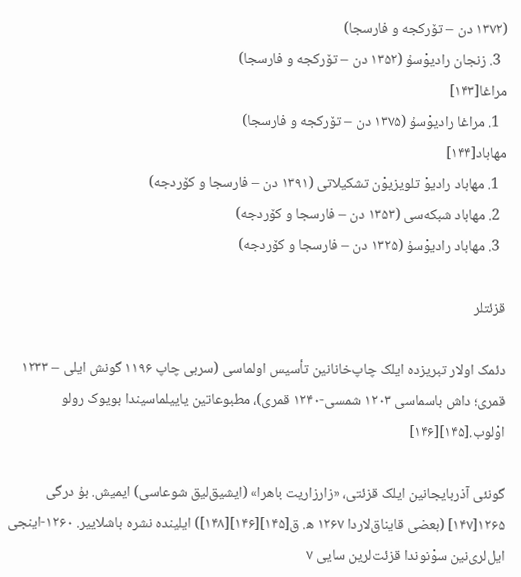(۱۳۷۲ دن – تۆرکجه و فارسجا)
  3. زنجان رادیوْسۇ (۱۳۵۲ دن – تۆرکجه و فارسجا)
مراغا[۱۴۳]
  1. مراغا رادیوْسۇ (۱۳۷۵ دن – تۆرکجه و فارسجا)
مهاباد[۱۴۴]
  1. مهاباد رادیوْ تلویزیوْن تشکیلاتی (۱۳۹۱ دن – فارسجا و کۆردجه)
  2. مهاباد شبکه‌سی (۱۳۵۳ دن – فارسجا و کۆردجه)
  3. مهاباد رادیوْسۇ (۱۳۲۵ دن – فارسجا و کۆردجه)

قزئتلر

دئمک اولار تبریزده ایلک چاپ‌خانانین تأسیس اولماسی (سربی چاپ ۱۱۹۶ گونش ایلی – ۱۲۳۳ قمری؛ داش باسماسی ۱۲۰۳ شمسی-۱۲۴۰ قمری)، مطبوعاتین یاییلماسیندا بویوک رولو اوْلوب.[۱۴۵][۱۴۶]

گونئی آذربایجانین ایلک قزئتی، «زارزاریت باهرا» (ایشیق‌لیق شوعاسی) ایمیش. بۇ درگی ۱۲۶۵[۱۴۷] (بعضی قایناق‌لاردا ۱۲۶۷ ه‍. ق[۱۴۵][۱۴۶][۱۴۸]) ایلینده نشره باشلاییر. ۱۲۶۰-اینجی ایل‌لری‌نین سوْنوندا قزئت‌لرین سایی ۷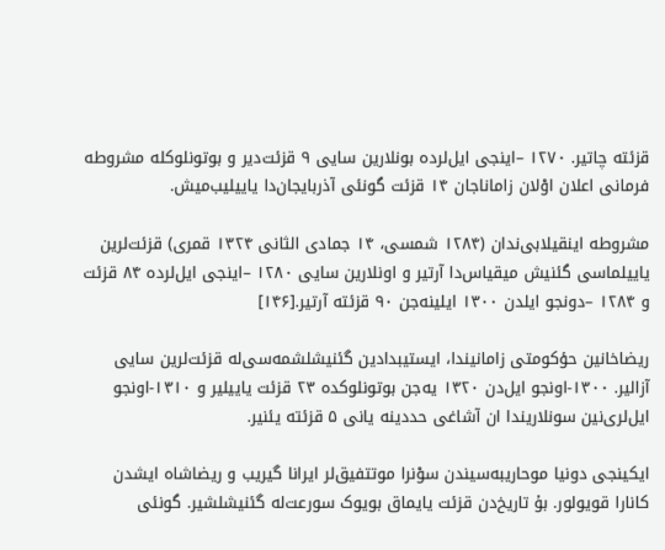قزئته چاتیر. ۱۲۷۰ –اینجی ایل‌لرده بونلارین سایی ۹ قزئت‌دیر و بوتونلوکله مشروطه فرمانی اعلان اوْلان زاماناجان ۱۴ قزئت گونئی آذربایجان‌دا یاییلیب‌میش.

مشروطه اینقیلابی‌ندان (۱۲۸۴ شمسی، ۱۴ جمادی الثانی ۱۳۲۴ قمری) قزئت‌لرین یاییلماسی گئنیش میقیاس‌دا آرتیر و اونلارین سایی ۱۲۸۰ –اینجی ایل‌لرده ۸۴ قزئت و ۱۲۸۴ –دونجو ایلدن ۱۳۰۰ ایلینه‌جن ۹۰ قزئته آرتیر.[۱۴۶]

ریضاخانین حؤکومتی زامانیندا، ایستیبدادین گئنیشلشمه‌سی‌له قزئت‌لرین سایی آزالیر. ۱۳۰۰-اونجو ایل‌دن ۱۳۲۰ یه‌جن بوتونلوکده ۲۳ قزئت یاییلیر و ۱۳۱۰-اونجو ایل‌لری‌نین سونلاریندا ان آشاغی حددینه یانی ۵ قزئته یئنیر.

ایکینجی دونیا موحاریبه‌سیندن سوْنرا موتتفیق‌لر ایرانا گیریب و ریضاشاه ایشدن کانارا قویولور. بۇ تاریخ‌دن قزئت یایماق بویوک سورعت‌له گئنیشلشیر. گونئی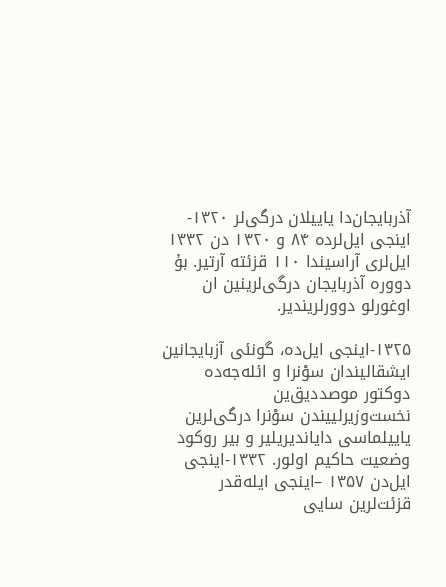آذربایجان‌دا یاییلان درگی‌لر ۱۳۲۰-اینجی ایل‌لرده ۸۴ و ۱۳۲۰ دن ۱۳۳۲ ایل‌لری آراسیندا ۱۱۰ قزئته آرتیر. بۇ دووره آذربایجان درگی‌لرینین ان اوغورلو دوورلریندیر.

۱۳۲۵-اینجی ایل‌ده، گونئی آزبایجانین ایشقالیندان سوْنرا و ائله‌جه‌ده دوکتور موصددیق‌ین نخست‌وزیرلییندن سوْنرا درگی‌لرین یاییلماسی دایاندیریلیر و بیر روکود وضعیت حاکیم اولور. ۱۳۳۲-اینجی ایل‌دن ۱۳۵۷ –اینجی ایله‌قدر قزئت‌لرین سایی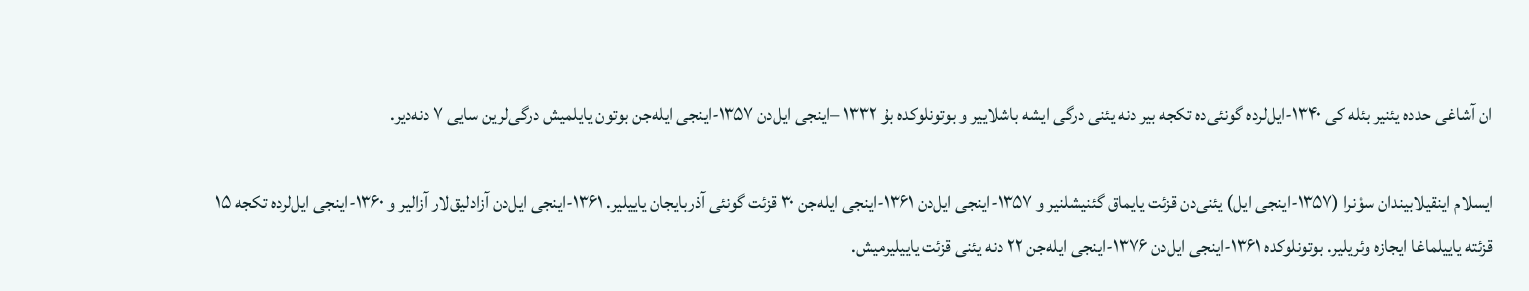ان آشاغی حدده یئنیر بئله کی ۱۳۴۰-ایل‌لرده گونئی‌ده تکجه بیر دنه یئنی درگی ایشه باشلاییر و بوتونلوکده بۇ ۱۳۳۲ –اینجی ایل‌دن ۱۳۵۷-اینجی ایله‌جن بوتون یایلمیش درگی‌لرین سایی ۷ دنه‌دیر.

ایسلام اینقیلابیندان سوْنرا (۱۳۵۷-اینجی ایل) یئنی‌دن قزئت یایماق گئنیشلنیر و ۱۳۵۷-اینجی ایل‌دن ۱۳۶۱-اینجی ایله‌جن ۳۰ قزئت گونئی آذربایجان یاییلیر. ۱۳۶۱-اینجی ایل‌دن آزادلیق‌لار آزالیر و ۱۳۶۰-اینجی ایل‌لرده تکجه ۱۵ قزئته یاییلماغا ایجازه وئریلیر. بوتونلوکده ۱۳۶۱-اینجی ایل‌دن ۱۳۷۶-اینجی ایله‌جن ۲۲ دنه یئنی قزئت یاییلیرمیش.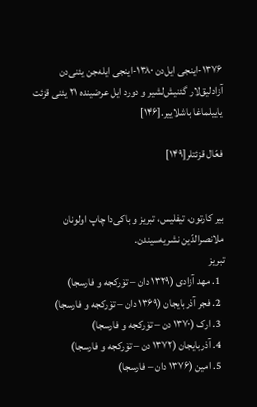۱۳۷۶-اینجی ایل‌دن ۱۳۸۰-اینجی ایله‌جن یئنی‌دن آزادلیق‌لار گئنیش‌لشیر و دورد ایل عرضینده ۲۱ یئنی قزئت یاییلماغا باشلاییر.[۱۴۶]

فعّال قزئتلر[۱۴۹]


بیر کارتون، تیفلیس، تبریز و باکی‌دا چاپ اولونان ملانصرالدّین نشریه‌سیندن.
تبریز
  1. مهد آزادی (۱۳۲۹ دان – تۆرکجه و فارسجا)
  2. فجر آذربایجان (۱۳۶۹ دان – تۆرکجه و فارسجا)
  3. ارک (۱۳۷۰ دن – تۆرکجه و فارسجا)
  4. آذربایجان (۱۳۷۲ دن – تۆرکجه و فارسجا)
  5. امین (۱۳۷۶ دان – فارسجا)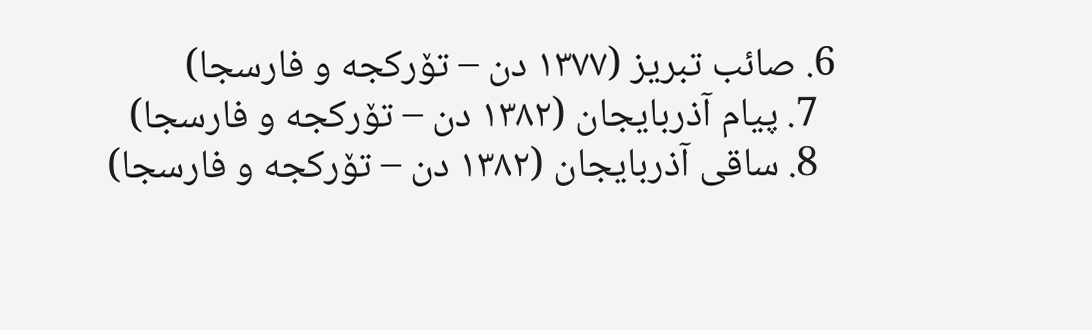6. صائب تبریز (۱۳۷۷ دن – تۆرکجه و فارسجا)
  7. پیام آذربایجان (۱۳۸۲ دن – تۆرکجه و فارسجا)
  8. ساقی آذربایجان (۱۳۸۲ دن – تۆرکجه و فارسجا)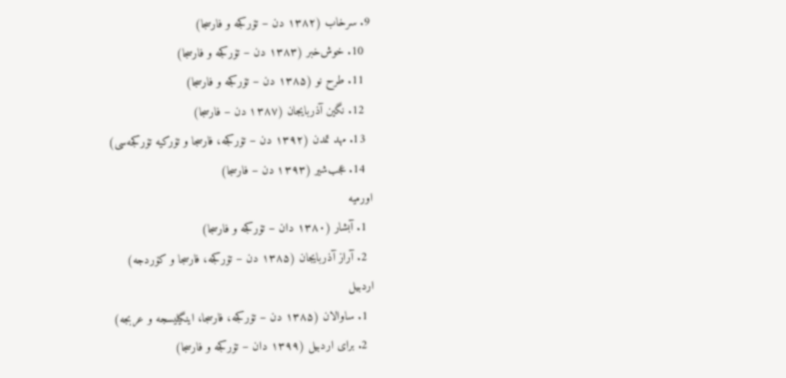9. سرخاب (۱۳۸۲ دن – تۆرکجه و فارسجا)
  10. خوش‌خبر (۱۳۸۳ دن – تۆرکجه و فارسجا)
  11. طرح نو (۱۳۸۵ دن – تۆرکجه و فارسجا)
  12. نگین آذربایجان (۱۳۸۷ دن – فارسجا)
  13. مهد تمدن (۱۳۹۲ دن – تۆرکجه، فارسجا و تۆرکیه تۆرکجه‌سی)
  14. عجب‌شیر (۱۳۹۳ دن – فارسجا)
اورمیه
  1. آبشار (۱۳۸۰ دان – تۆرکجه و فارسجا)
  2. آراز آذربایجان (۱۳۸۵ دن – تۆرکجه، فارسجا و کۆردجه)
اردبیل
  1. ساوالان (۱۳۸۵ دن – تۆرکجه، فارسجا، اینگیلیسجه و عربجه)
  2. برای اردبیل (۱۳۹۹ دان – تۆرکجه و فارسجا)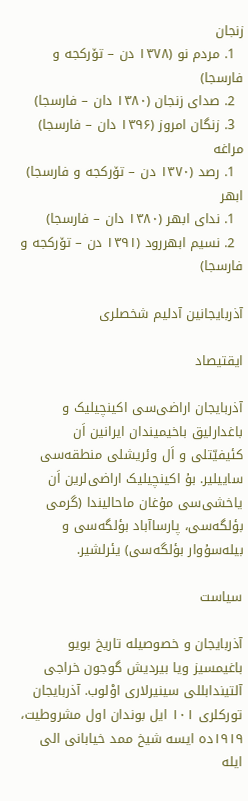زنجان
  1. مردم نو (۱۳۷۸ دن – تۆرکجه و فارسجا)
  2. صدای زنجان (۱۳۸۰ دان – فارسجا)
  3. زنگان امروز (۱۳۹۶ دان – فارسجا)
مراغه
  1. رصد (۱۳۷۰ دن – تۆرکجه و فارسجا)
ابهر
  1. ندای ابهر (۱۳۸۰ دان – فارسجا)
  2. نسیم ابهررود (۱۳۹۱ دن – تۆرکجه و فارسجا)

آذربایجانین آدلیم شخصلری

ایقتیصاد

آذربایجان اراضی‌سی اکینچیلیک و باغدارلیق باخیمیندان ایرانین اَن کئیفیّتلی و اَل وئریشلی منطقه‌سی ساییلیر. بۇ اکینچیلیک اراضی‌لرین اَن یاخشی‌سی مۇغان ماحالیندا (گرمی بؤلگه‌سی، پارساآباد بؤلگه‌سی و بیله‌سۇوار بؤلگه‌سی) یئرلشیر.

سیاست

آذربایجان و خصوصیله تاریخ بویو باغیمسیز ویا بیردیش گوجون خراجی آلتیندابللی سینیرلاری اوْلوب. آذربایجان تورکلری ۱۰۱ ایل بوندان اول مشروطیت، ۱۹۱۹ده ایسه شیخ ممد خیابانی الی ایله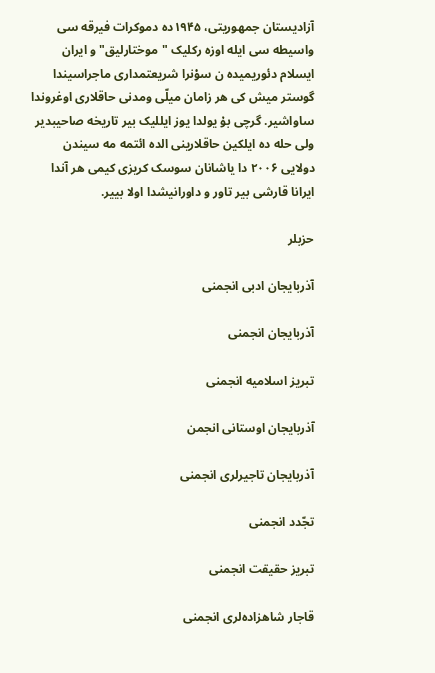آزادیستان جمهوریتی، ۱۹۴۵ده دموکرات فیرقه سی واسیطه سی ایله اوزه رکلیک "موختارلیق" و ایران ایسلام دئوریمیده ن سوْنرا شریعتمداری ماجراسیندا گوستر میش کی هر زامان میلّی ومدنی حاقلاری اوغروندا ساواشیر. گرچی بۇ یولدا یوز ایللیک بیر تاریخه صاحیبدیر ولی حله ده ایلکین حاقلارینی الده ائتمه مه سیندن دولایی ۲۰۰۶ دا یاشانان سوسک کریزی کیمی هر آندا ایرانا قارشی بیر تاور و داورانیشدا اولا بییر.

حزبلر

آذربایجان ادبی انجمنی

آذربایجان انجمنی

تبریز اسلامیه انجمنی

آذربایجان اوستانی انجمن

آذربایجان تاجیرلری انجمنی

تجّدد انجمنی

تبریز حقیقت انجمنی

قاجار شاهزاده‌لری انجمنی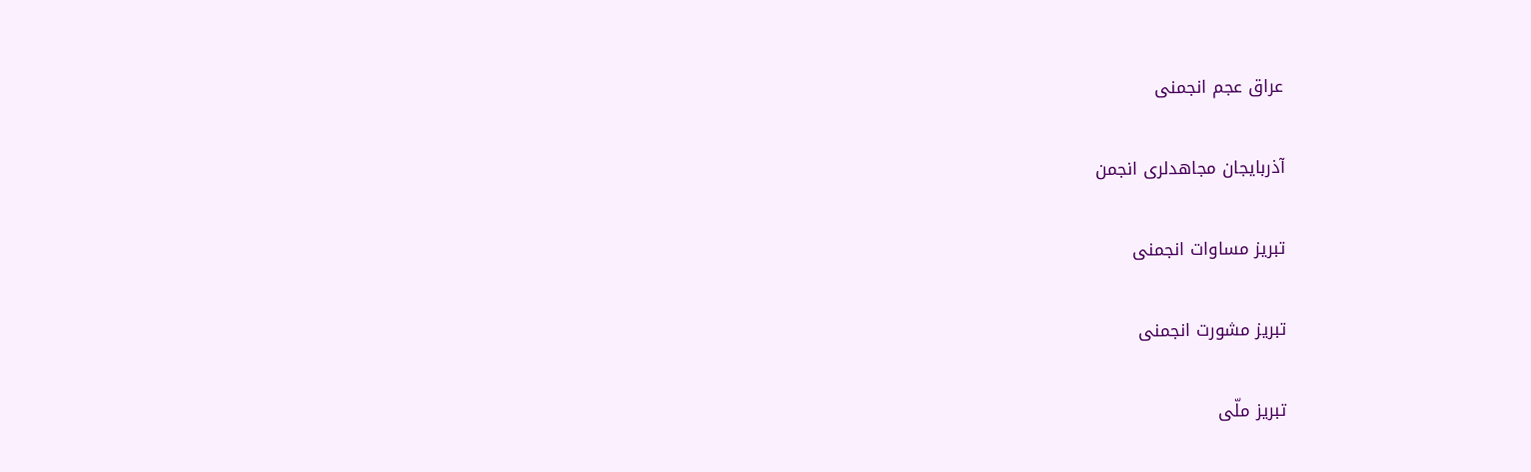عراق عجم انجمنی

آذربایجان مجاهدلری انجمن

تبریز مساوات انجمنی

تبریز مشورت انجمنی

تبریز ملّی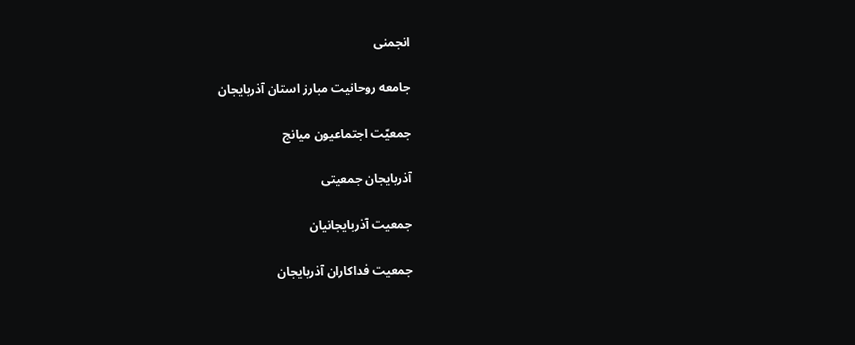انجمنی

جامعه روحانیت مبارز استان آذربایجان

جمعیّت اجتماعیون میانج

آذربایجان جمعیتی

جمعیت آذربایجانیان

جمعیت فداکاران آذربایجان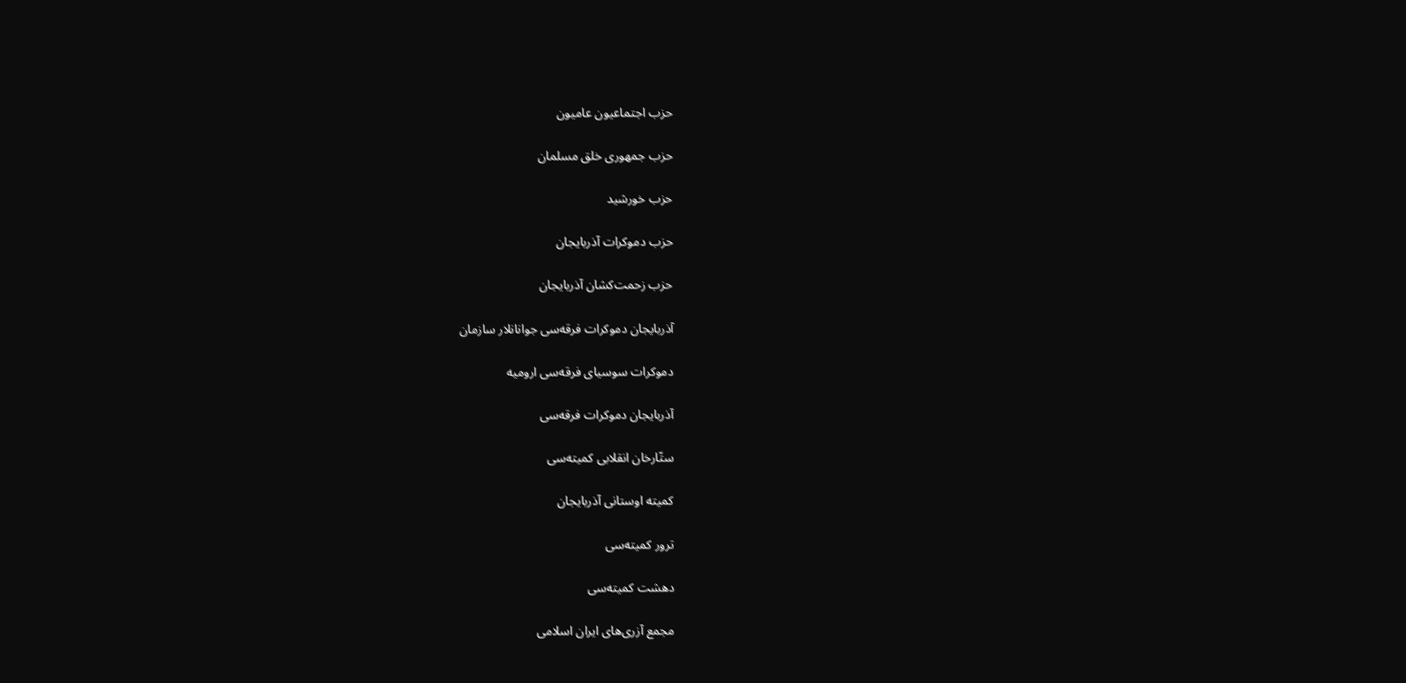حزب اجتماعیون عامیون

حزب جمهوری خلق مسلمان

حزب خورشید

حزب دموکرات آذربایجان

حزب زحمت‌کشان آذربایجان

آذربایجان دموکرات فرقه‌سی جوانانلار سازمان

دموکرات سوسیای فرقه‌سی ارومیه

آذربایجان دموکرات فرقه‌سی

ستّارخان انقلابی کمیته‌سی

کمیته اوستانی آذربایجان

ترور کمیته‌سی

دهشت کمیته‌سی

مجمع آزری‌های ایران اسلامی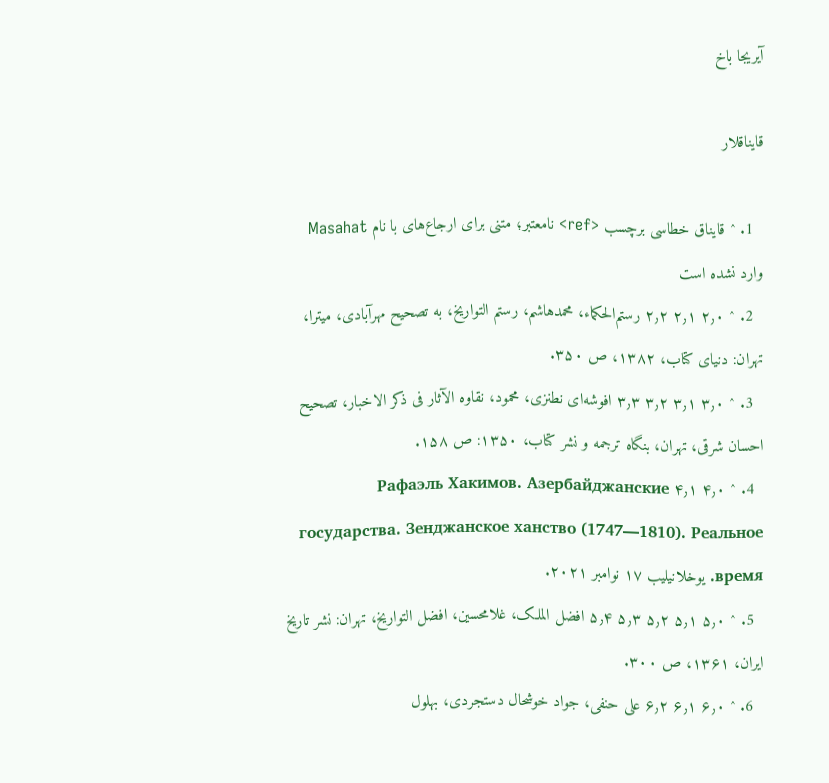آیریجا باخ

قایناقلار

  1. ^ قایناق خطاسی برچسب <ref> نامعتبر؛ متنی برای ارجاع‌های با نام Masahat وارد نشده است
  2. ^ ۲٫۰ ۲٫۱ ۲٫۲ رستم‌الحکماء، محمدهاشم، رستم التواریخ، به تصحیح مهرآبادی، میترا، تهران: دنیای کتاب، ۱۳۸۲، ص ۳۵۰.
  3. ^ ۳٫۰ ۳٫۱ ۳٫۲ ۳٫۳ افوشه‌ای نطنزی، محمود، نقاوه الآثار فی ذکر الاخبار، تصحیح احسان شرقی، تهران، بنگاه ترجمه و نشر کتاب، ۱۳۵۰: ص ۱۵۸.
  4. ^ ۴٫۰ ۴٫۱ Рафаэль Хакимов. Азербайджанские государства. Зенджанское ханство (1747—1810). Реальное время. یوخلانیلیب ۱۷ نوامبر ۲۰۲۱.
  5. ^ ۵٫۰ ۵٫۱ ۵٫۲ ۵٫۳ ۵٫۴ افضل الملک، غلامحسین، افضل التواریخ، تهران: نشر تاریخ ایران، ۱۳۶۱، ص ۳۰۰.
  6. ^ ۶٫۰ ۶٫۱ ۶٫۲ علی حنفی، جواد خوشحال دستجردی، بهلول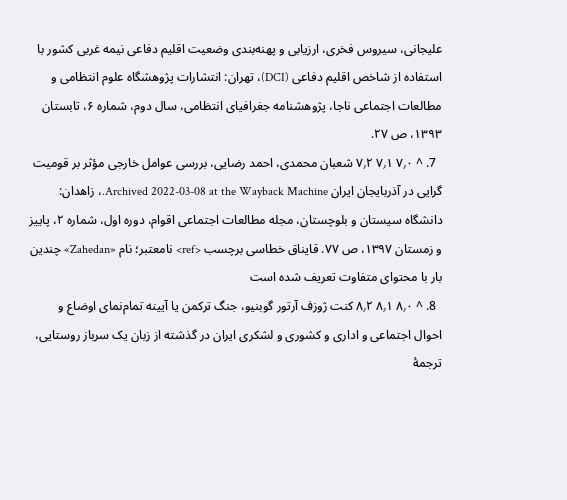علیجانی، سیروس فخری، ارزیابی و پهنه‌بندی وضعیت اقلیم دفاعی نیمه غربی کشور با استفاده از شاخص اقلیم دفاعی (DCI)، تهران: انتشارات پژوهشگاه علوم انتظامی و مطالعات اجتماعی ناجا، پژوهشنامه جغرافیای انتظامی، سال دوم، شماره ۶، تابستان ۱۳۹۳، ص ۲۷.
  7. ^ ۷٫۰ ۷٫۱ ۷٫۲ شعبان محمدی، احمد رضایی، بررسی عوامل خارجی مؤثر بر قومیت گرایی در آذربایجان ایران Archived 2022-03-08 at the Wayback Machine.، زاهدان: دانشگاه سیستان و بلوچستان، مجله مطالعات اجتماعی اقوام، دوره اول، شماره ۲، پاییز و زمستان ۱۳۹۷، ص ۷۷. قایناق خطاسی برچسب <ref> نامعتبر؛ نام «Zahedan» چندین بار با محتوای متفاوت تعریف شده است
  8. ^ ۸٫۰ ۸٫۱ ۸٫۲ کنت ژوزف آرتور گوبنیو، جنگ ترکمن یا آیینه تمام‌نمای اوضاع و احوال اجتماعی و اداری و کشوری و لشکری ایران در گذشته از زبان یک سرباز روستایی، ترجمۀ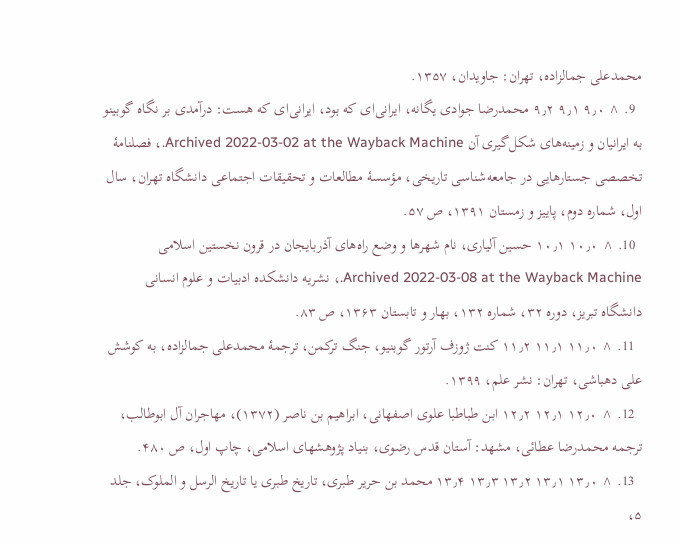محمدعلی جمالزاده، تهران: جاویدان، ۱۳۵۷.
  9. ^ ۹٫۰ ۹٫۱ ۹٫۲ محمدرضا جوادی یگانه، ایرانی‌ای که بود، ایرانی‌ای که هست: درآمدی بر نگاه گوبینو به ایرانیان و زمینه‌های شکل‌گیری آن Archived 2022-03-02 at the Wayback Machine.، فصلنامۀ تخصصی جستارهایی در جامعه‌شناسی تاریخی، مؤسسۀ مطالعات و تحقیقات اجتماعی دانشگاه تهران، سال اول، شماره دوم، پاییز و زمستان ۱۳۹۱، ص ۵۷.
  10. ^ ۱۰٫۰ ۱۰٫۱ حسین آلیاری، نام شهرها و وضع راه‌های آذربایجان در قرون نخستین اسلامی Archived 2022-03-08 at the Wayback Machine.، نشریه دانشکده ادبیات و علوم انسانی دانشگاه تبریز، دوره ۳۲، شماره ۱۳۲، بهار و تابستان ۱۳۶۳، ص ۸۳.
  11. ^ ۱۱٫۰ ۱۱٫۱ ۱۱٫۲ کنت ژوزف آرتور گوبنیو، جنگ ترکمن، ترجمۀ محمدعلی جمالزاده، به کوشش علی دهباشی، تهران: نشر علم، ۱۳۹۹.
  12. ^ ۱۲٫۰ ۱۲٫۱ ۱۲٫۲ ابن طباطبا علوی اصفهانی، ابراهیم بن ناصر (۱۳۷۲)، مهاجران آل ابوطالب، ترجمه محمدرضا عطائی، مشهد: آستان قدس رضوی، بنیاد پژوهشهای اسلامی، چاپ اول، ص ۴۸۰.
  13. ^ ۱۳٫۰ ۱۳٫۱ ۱۳٫۲ ۱۳٫۳ ۱۳٫۴ محمد بن حریر طبری، تاریخ طبری یا تاریخ الرسل و الملوک، جلد ۵،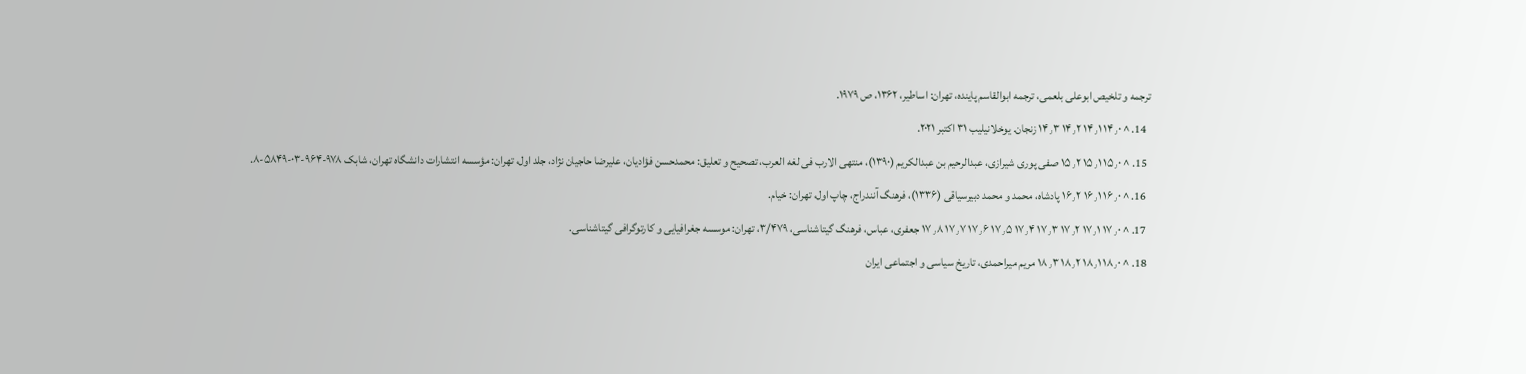ترجمه و تلخیص ابوعلی بلعمی، ترجمه ابوالقاسم پاینده، تهران: اساطیر، ۱۳۶۲، ص ۱۹۷۹.
  14. ^ ۱۴٫۰ ۱۴٫۱ ۱۴٫۲ ۱۴٫۳ زنجان. یوخلانیلیب ۳۱ اکتبر ۲۰۲۱.
  15. ^ ۱۵٫۰ ۱۵٫۱ ۱۵٫۲ صفی پوری شیرازی، عبدالرحیم بن عبدالکریم (۱۳۹۰)، منتهی الارب فی لغه العرب، تصحیح و تعلیق: محمدحسن فؤادیان، علیرضا حاجیان نژاد، جلد اول، تهران: مؤسسه انتشارات دانشگاه تهران، شابک ۹۷۸-۹۶۴-۰۳-۵۸۴۹-۸.
  16. ^ ۱۶٫۰ ۱۶٫۱ ۱۶٫۲ پادشاه، محمد و محمد دبیرسیاقی (۱۳۳۶)، فرهنگ آنندراج، چاپ اول، تهران: خیام.
  17. ^ ۱۷٫۰ ۱۷٫۱ ۱۷٫۲ ۱۷٫۳ ۱۷٫۴ ۱۷٫۵ ۱۷٫۶ ۱۷٫۷ ۱۷٫۸ جعفری، عباس، فرهنگ گیتاشناسی، ۳/۴۷۹، تهران: موسسه جغرافیایی و کارتوگرافی گیتاشناسی.
  18. ^ ۱۸٫۰ ۱۸٫۱ ۱۸٫۲ ۱۸٫۳ مریم میراحمدی، تاریخ سیاسی و اجتماعی ایران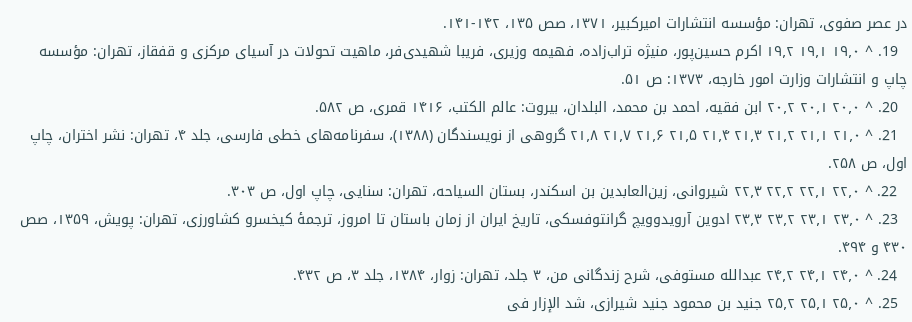در عصر صفوی، تهران: مؤسسه انتشارات امیرکبیر، ۱۳۷۱، صص ۱۳۵، ۱۴۲-۱۴۱.
  19. ^ ۱۹٫۰ ۱۹٫۱ ۱۹٫۲ اکرم حسین‌پور، منیژه تراب‌زاده، فهیمه وزیری، فریبا شهیدی‌فر، ماهیت تحولات در آسیای مرکزی و قفقاز، تهران: مؤسسه چاپ و انتشارات وزارت امور خارجه، ۱۳۷۳: ص ۵۱.
  20. ^ ۲۰٫۰ ۲۰٫۱ ۲۰٫۲ ابن فقیه، احمد بن محمد، البلدان، بیروت: عالم الکتب، ۱۴۱۶ قمری، ص ۵۸۲.
  21. ^ ۲۱٫۰ ۲۱٫۱ ۲۱٫۲ ۲۱٫۳ ۲۱٫۴ ۲۱٫۵ ۲۱٫۶ ۲۱٫۷ ۲۱٫۸ گروهی از نویسندگان (۱۳۸۸)، سفرنامه‌های خطی فارسی، جلد ۴، تهران: نشر اختران، چاپ اول، ص ۲۵۸.
  22. ^ ۲۲٫۰ ۲۲٫۱ ۲۲٫۲ ۲۲٫۳ شیروانی، زین‌العابدین بن اسکندر، بستان السیاحه، تهران: سنایی، چاپ اول، ص ۳۰۳.
  23. ^ ۲۳٫۰ ۲۳٫۱ ۲۳٫۲ ۲۳٫۳ ادوین آرویدوویچ گرانتوفسکی، تاریخ ایران از زمان باستان تا امروز، ترجمهٔ کیخسرو کشاورزی، تهران: پویش، ۱۳۵۹، صص ۴۳۰ و ۴۹۴.
  24. ^ ۲۴٫۰ ۲۴٫۱ ۲۴٫۲ عبدالله مستوفی، شرح زندگانی من، ۳ جلد، تهران: زوار، ۱۳۸۴، جلد ۳، ص ۴۳۲.
  25. ^ ۲۵٫۰ ۲۵٫۱ ۲۵٫۲ جنید بن محمود جنید شیرازی، شد الإزار فی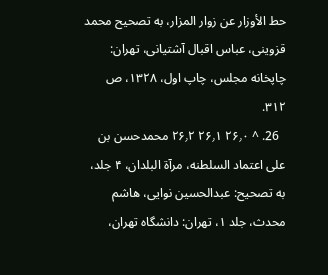حط الأوزار عن زوار المزار، به تصحیح محمد قزوینی، عباس اقبال آشتیانی، تهران: چاپخانه مجلس، چاپ اول، ۱۳۲۸، ص ۳۱۲.
  26. ^ ۲۶٫۰ ۲۶٫۱ ۲۶٫۲ محمدحسن بن علی اعتماد السلطنه، مرآة البلدان، ۴ جلد، به تصحیح: عبدالحسین نوایی، هاشم محدث، جلد ۱، تهران: دانشگاه تهران،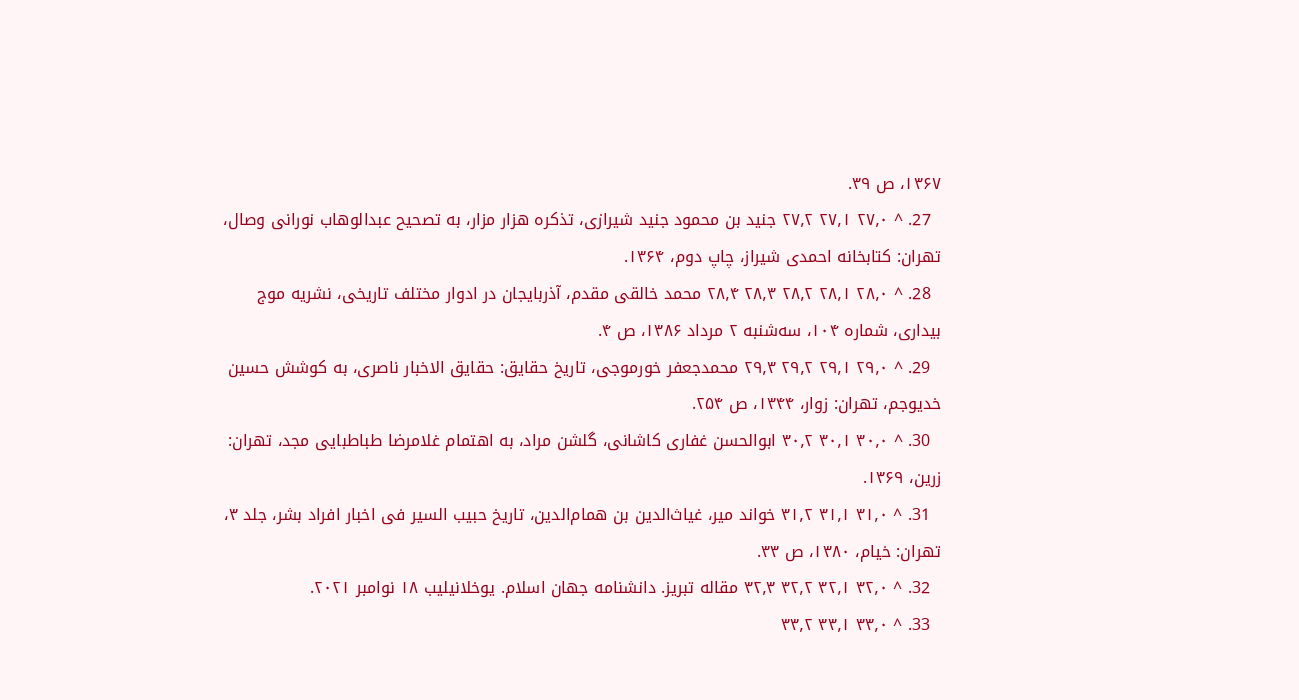۱۳۶۷، ص ۳۹.
  27. ^ ۲۷٫۰ ۲۷٫۱ ۲۷٫۲ جنید بن محمود جنید شیرازی، تذکره هزار مزار، به تصحیح عبدالوهاب نورانی وصال، تهران: کتابخانه احمدی شیراز، چاپ دوم، ۱۳۶۴.
  28. ^ ۲۸٫۰ ۲۸٫۱ ۲۸٫۲ ۲۸٫۳ ۲۸٫۴ محمد خالقی مقدم، آذربایجان در ادوار مختلف تاریخی، نشریه موج بیداری، شماره ۱۰۴، سه‌شنبه ۲ مرداد ۱۳۸۶، ص ۴.
  29. ^ ۲۹٫۰ ۲۹٫۱ ۲۹٫۲ ۲۹٫۳ محمدجعفر خورموجی، تاریخ حقایق: حقایق الاخبار ناصری، به کوشش حسین خدیوجم، تهران: زوار، ۱۳۴۴، ص ۲۵۴.
  30. ^ ۳۰٫۰ ۳۰٫۱ ۳۰٫۲ ابوالحسن غفاری کاشانی، گلشن مراد، به اهتمام غلامرضا طباطبایی مجد، تهران: زرین، ۱۳۶۹.
  31. ^ ۳۱٫۰ ۳۱٫۱ ۳۱٫۲ خواند میر، غیاث‌الدین بن همام‌الدین، تاریخ حبیب السیر فی اخبار افراد بشر، جلد ۳، تهران: خیام، ۱۳۸۰، ص ۳۳.
  32. ^ ۳۲٫۰ ۳۲٫۱ ۳۲٫۲ ۳۲٫۳ مقاله تبریز. دانشنامه جهان اسلام. یوخلانیلیب ۱۸ نوامبر ۲۰۲۱.
  33. ^ ۳۳٫۰ ۳۳٫۱ ۳۳٫۲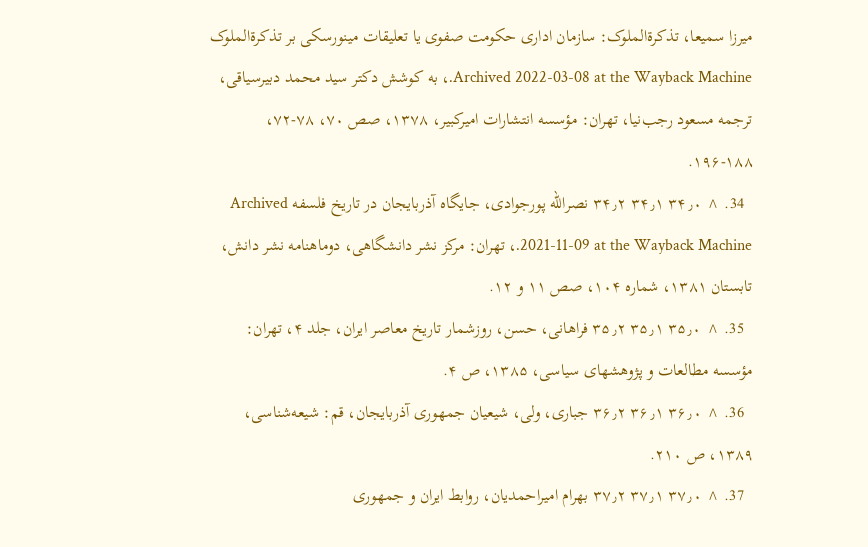میرزا سمیعا، تذکرةالملوک: سازمان اداری حکومت صفوی یا تعلیقات مینورسکی بر تذکرةالملوک Archived 2022-03-08 at the Wayback Machine.، به کوشش دکتر سید محمد دبیرسیاقی، ترجمه مسعود رجب‌نیا، تهران: مؤسسه انتشارات امیرکبیر، ۱۳۷۸، صص ۷۰، ۷۸-۷۲، ۱۸۸-۱۹۶.
  34. ^ ۳۴٫۰ ۳۴٫۱ ۳۴٫۲ نصرالله پورجوادی، جایگاه آذربایجان در تاریخ فلسفه Archived 2021-11-09 at the Wayback Machine.، تهران: مرکز نشر دانشگاهی، دوماهنامه نشر دانش، تابستان ۱۳۸۱، شماره ۱۰۴، صص ۱۱ و ۱۲.
  35. ^ ۳۵٫۰ ۳۵٫۱ ۳۵٫۲ فراهانی، حسن، روزشمار تاریخ معاصر ایران، جلد ۴، تهران: مؤسسه مطالعات و پژوهشهای سیاسی، ۱۳۸۵، ص ۴.
  36. ^ ۳۶٫۰ ۳۶٫۱ ۳۶٫۲ جباری، ولی، شیعیان جمهوری آذربایجان، قم: شیعه‌شناسی، ۱۳۸۹، ص ۲۱۰.
  37. ^ ۳۷٫۰ ۳۷٫۱ ۳۷٫۲ بهرام امیراحمدیان، روابط ایران و جمهوری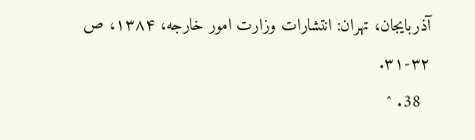آذربایجان، تهران: انتشارات وزارت امور خارجه، ۱۳۸۴، ص ۳۲-۳۱.
  38. ^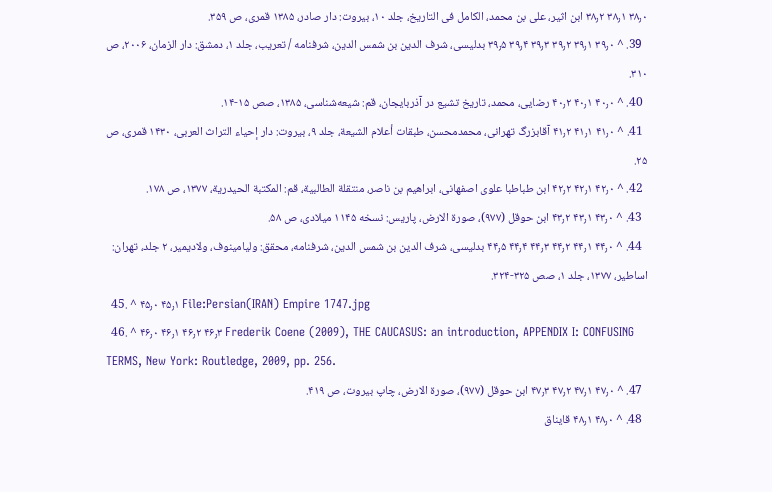۳۸٫۰ ۳۸٫۱ ۳۸٫۲ ابن اثیر، علی بن محمد، الکامل فی التاریخ، جلد ۱۰، بیروت: دار صادر، ۱۳۸۵ قمری، ص ۳۵۹.
  39. ^ ۳۹٫۰ ۳۹٫۱ ۳۹٫۲ ۳۹٫۳ ۳۹٫۴ ۳۹٫۵ بدلیسی، شرف الدین بن شمس الدین، شرفنامه / تعریب، جلد ۱، دمشق: دار الزمان، ۲۰۰۶، ص ۳۱۰.
  40. ^ ۴۰٫۰ ۴۰٫۱ ۴۰٫۲ رضایی، محمد، تاریخ تشیع در آذربایجان، قم: شیعه‌شناسی، ۱۳۸۵، صص ۱۵-۱۴.
  41. ^ ۴۱٫۰ ۴۱٫۱ ۴۱٫۲ آقابزرگ تهرانی، محمدمحسن، طبقات أعلام الشیعة، جلد ۹، بیروت: دار إحیاء التراث العربی، ۱۴۳۰ قمری، ص ۲۵.
  42. ^ ۴۲٫۰ ۴۲٫۱ ۴۲٫۲ ابن طباطبا علوی اصفهانی، ابراهیم بن ناصر، منتقلة الطالبیة، قم: المکتبة الحیدریة، ۱۳۷۷، ص ۱۷۸.
  43. ^ ۴۳٫۰ ۴۳٫۱ ۴۳٫۲ ابن حوقل (۹۷۷)، صورة الارض، پاریس: نسخه ۱۱۴۵ میلادی، ص ۵۸.
  44. ^ ۴۴٫۰ ۴۴٫۱ ۴۴٫۲ ۴۴٫۳ ۴۴٫۴ ۴۴٫۵ بدلیسی، شرف الدین بن شمس الدین، شرفنامه، محقق: ولیامینوف، ولادیمیر، ۲ جلد، تهران: اساطیر، ۱۳۷۷، جلد ۱، صص ۳۲۵-۳۲۴.
  45. ^ ۴۵٫۰ ۴۵٫۱ File:Persian(IRAN) Empire 1747.jpg
  46. ^ ۴۶٫۰ ۴۶٫۱ ۴۶٫۲ ۴۶٫۳ Frederik Coene (2009), THE CAUCASUS: an introduction, APPENDIX I: CONFUSING TERMS, New York: Routledge, 2009, pp. 256.
  47. ^ ۴۷٫۰ ۴۷٫۱ ۴۷٫۲ ۴۷٫۳ ابن حوقل (۹۷۷)، صورة الارض، چاپ بیروت، ص ۴۱۹.
  48. ^ ۴۸٫۰ ۴۸٫۱ قایناق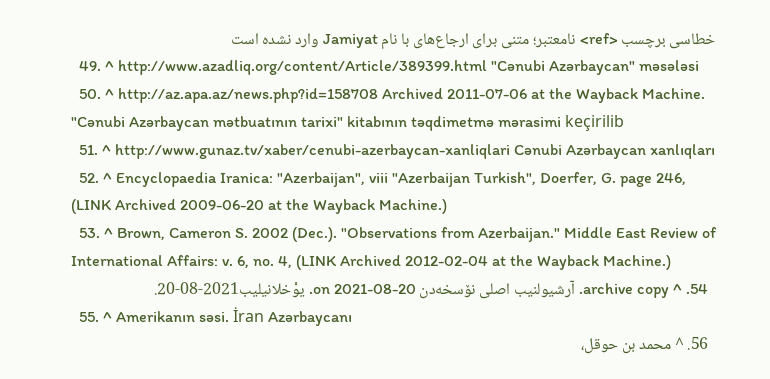خطاسی برچسب <ref> نامعتبر؛ متنی برای ارجاع‌های با نام Jamiyat وارد نشده است
  49. ^ http://www.azadliq.org/content/Article/389399.html "Cənubi Azərbaycan" məsələsi
  50. ^ http://az.apa.az/news.php?id=158708 Archived 2011-07-06 at the Wayback Machine. "Cənubi Azərbaycan mətbuatının tarixi" kitabının təqdimetmə mərasimi keçirilib
  51. ^ http://www.gunaz.tv/xaber/cenubi-azerbaycan-xanliqlari Cənubi Azərbaycan xanlıqları
  52. ^ Encyclopaedia Iranica: "Azerbaijan", viii "Azerbaijan Turkish", Doerfer, G. page 246, (LINK Archived 2009-06-20 at the Wayback Machine.)
  53. ^ Brown, Cameron S. 2002 (Dec.). "Observations from Azerbaijan." Middle East Review of International Affairs: v. 6, no. 4, (LINK Archived 2012-02-04 at the Wayback Machine.)
  54. ^ archive copy. آرشیولنیب اصلی نۆسخه‌دن on 2021-08-20. یوْخلانیلیب2021-08-20.
  55. ^ Amerikanın səsi. İran Azərbaycanı
  56. ^ محمد بن حوقل،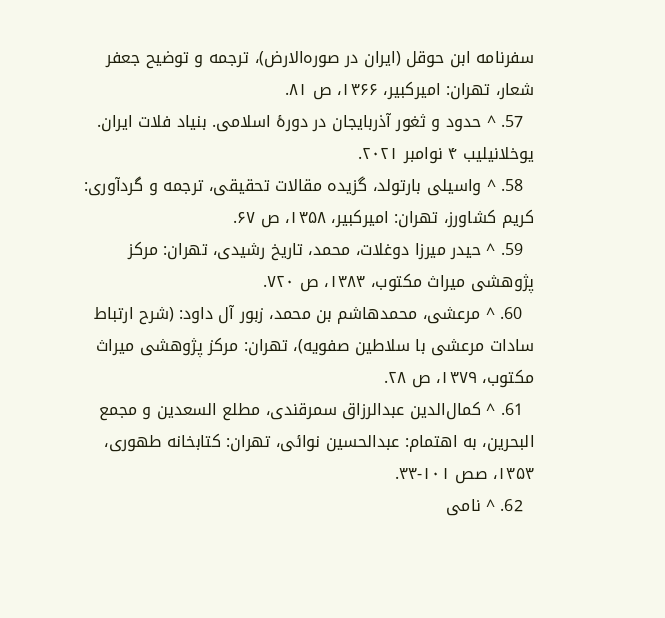سفرنامه ابن حوقل (ایران در صوره‌الارض)، ترجمه و توضیح جعفر شعار، تهران: امیرکبیر، ۱۳۶۶، ص ۸۱.
  57. ^ حدود و ثغور آذربایجان در دورۀ اسلامی. بنیاد فلات ایران. یوخلانیلیب ۴ نوامبر ۲۰۲۱.
  58. ^ واسیلی بارتولد، گزیده مقالات تحقیقی، ترجمه و گردآوری: کریم کشاورز، تهران: امیرکبیر، ۱۳۵۸، ص ۶۷.
  59. ^ حیدر میرزا دوغلات، محمد، تاریخ رشیدی، تهران: مرکز پژوهشی میراث مکتوب، ۱۳۸۳، ص ۷۲۰.
  60. ^ مرعشی، محمدهاشم بن محمد، زبور آل داود: (شرح ارتباط سادات مرعشی با سلاطین صفویه)، تهران: مرکز پژوهشی میراث مکتوب، ۱۳۷۹، ص ۲۸.
  61. ^ کمال‌الدین عبدالرزاق سمرقندی، مطلع السعدین و مجمع البحرین، به اهتمام: عبدالحسین نوائی، تهران: کتابخانه طهوری، ۱۳۵۳، صص ۱۰۱-۳۳.
  62. ^ نامی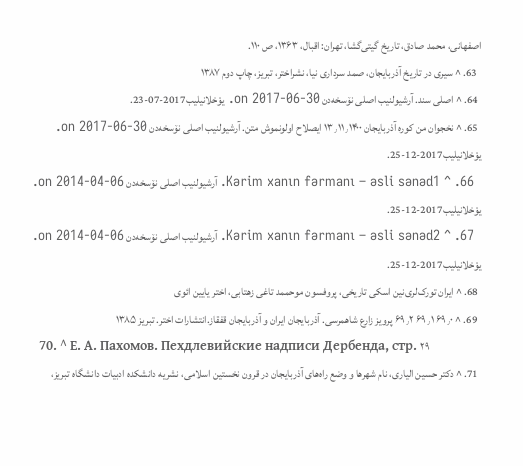اصفهانی، محمد صادق، تاریخ گیتی‌گشا، تهران: اقبال، ۱۳۶۳، ص ۱۱۰.
  63. ^ سیری در تاریخ آذربایجان، صمد سرداری نیا، نشراختر، تبریز، چاپ دوم ۱۳۸۷
  64. ^ اصلی سند. آرشیولنیب اصلی نۆسخه‌دن on 2017-06-30. یوْخلانیلیب2017-07-23.
  65. ^ نخجوان من کوره آذربایجان ۱۳٫۱۱٫۱۴۰۰ ایصلاح اولونموش متن. آرشیولنیب اصلی نۆسخه‌دن on 2017-06-30. یوْخلانیلیب2017-12-25.
  66. ^ Kərim xanın fərmanı – əsli sənəd1. آرشیولنیب اصلی نۆسخه‌دن on 2014-04-06. یوْخلانیلیب2017-12-25.
  67. ^ Kərim xanın fərmanı – əsli sənəd2. آرشیولنیب اصلی نۆسخه‌دن on 2014-04-06. یوْخلانیلیب2017-12-25.
  68. ^ ایران تورک‌لری‌نین اسکی تاریخی، پروفسون موحممد تاغی زهتابی، اختر یایین ائوی
  69. ^ ۶۹٫۰ ۶۹٫۱ ۶۹٫۲ پرویز زارع شاهمرسی. آذربایجان ایران و آذربایجان قفقاز.انتشارات اختر. تبریز ۱۳۸۵
  70. ^ Е. А. Пахомов. Пехдлевийские надписи Дербенда, стр. ۲۹
  71. ^ دکتر حسین الیاری، نام شهرها و وضع راه‌های آذربایجان در قرون نخستین اسلامی، نشریه دانشکده ادبیات دانشگاه تبریز،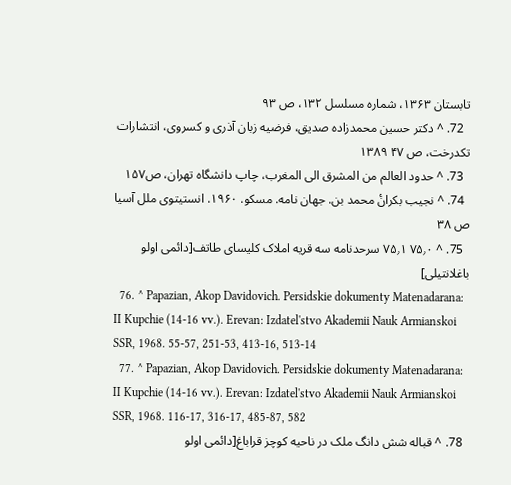تابستان ۱۳۶۳، شماره مسلسل ۱۳۲، ص ۹۳
  72. ^ دکتر حسین محمدزاده صدیق، فرضیه زبان آذری و کسروی، انتشارات تکدرخت، ص ۴۷ ۱۳۸۹
  73. ^ حدود العالم من المشرق الی المغرب، چاپ دانشگاه تهران، ص۱۵۷
  74. ^ نجیب بکرانٔ محمد بن. جهان نامه. مسکو. ۱۹۶۰. انستیتوی ملل آسیا ص ۳۸
  75. ^ ۷۵٫۰ ۷۵٫۱ سرحدنامه سه قریه املاک کلیسای طاتف[دائمی اولو باغلانتیلی]
  76. ^ Papazian, Akop Davidovich. Persidskie dokumenty Matenadarana: II Kupchie (14-16 vv.). Erevan: Izdatel'stvo Akademii Nauk Armianskoi SSR, 1968. 55-57, 251-53, 413-16, 513-14
  77. ^ Papazian, Akop Davidovich. Persidskie dokumenty Matenadarana: II Kupchie (14-16 vv.). Erevan: Izdatel'stvo Akademii Nauk Armianskoi SSR, 1968. 116-17, 316-17, 485-87, 582
  78. ^ قباله شش دانگ ملک در ناحیه کوچز قراباغ[دائمی اولو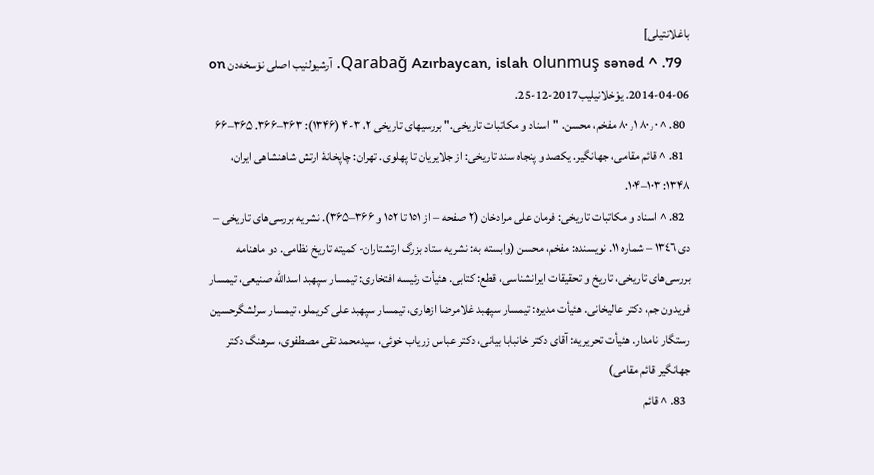باغلانتیلی]
  79. ^ Qarabağ Azırbaycan, islah olunmuş sənəd. آرشیولنیب اصلی نۆسخه‌دن on 2014-04-06. یوْخلانیلیب2017-12-25.
  80. ^ ۸۰٫۰ ۸۰٫۱ مفخم، محسن. "اسناد و مکاتبات تاریخی." بررسیهای تاریخی ٢، ٣-۴ (١٣۴۶): ۳۶۳–۳۶۶. ۳۶۵–۶۶
  81. ^ قائم مقامی، جهانگیر. یکصد و پنجاه سند تاریخی: از جلایریان تا پهلوی. تهران: چاپخانهٔ ارتش شاهنشاهی ایران، ١٣۴٨: ۱۰۳–۱۰۴.
  82. ^ اسناد و مکاتبات تاریخی: فرمان علی مرادخان (٢ صفحه – از ١٥١ تا ١٥٢ و ۳۶۶–۳۶۵). نشریه بررسی‌های تاریخی – دی ١٣٤٦ – شماره ١١. نویسنده: مفخم، محسن (وابسته به: نشریه ستاد بزرگ ارتشتاران- کمیته تاریخ نظامی. دو ماهنامه بررسی‌های تاریخی، تاریخ و تحقیقات ایرانشناسی، قطع: کتابی. هئیأت رئیسه افتخاری: تیمسار سپهبد اسدالله صنیعی، تیمسار فریدون جم، دکتر عالیخانی. هئیأت مدیره: تیمسار سپهبد غلامرضا ازهاری، تیمسار سپهبد علی کریملو، تیمسار سرلشگرحسین رستگار نامدار. هئیأت تحریریه: آقای دکتر خانبابا بیانی، دکتر عباس زریاب خوئی، سیدمحمد تقی مصطفوی، سرهنگ دکتر جهانگیر قائم مقامی)
  83. ^ قائم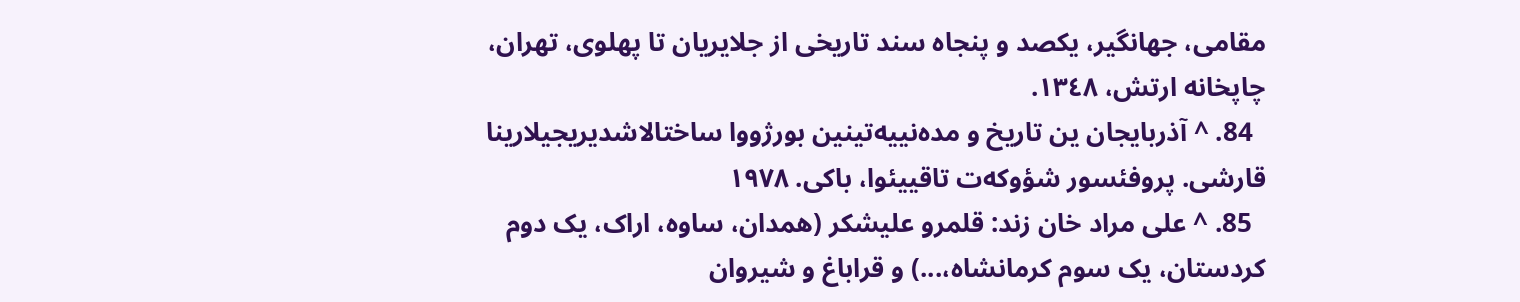مقامی، جهانگیر، یکصد و پنجاه سند تاریخی از جلایریان تا پهلوی، تهران، چاپخانه ارتش، ١٣٤٨.
  84. ^ آذربایجان ین تاریخ و مده‌نییه‌تینین بورژووا ساختالاشدیریجیلارینا قارشی. پروفئسور شؤوکه‌ت تاقییئوا، باکی. ١٩٧٨
  85. ^ علی مراد خان زند: قلمرو علیشکر (همدان، ساوه، اراک، یک دوم کردستان، یک سوم کرمانشاه،...) و قراباغ و شیروان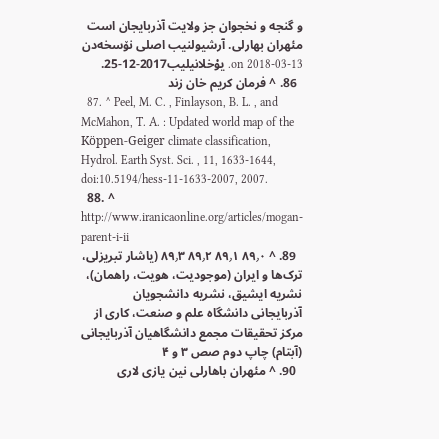و گنجه و نخجوان جز ولایت آذربایجان است مئهران بهارلی. آرشیولنیب اصلی نۆسخه‌دن on 2018-03-13. یوْخلانیلیب2017-12-25.
  86. ^ فرمان کریم خان زند
  87. ^ Peel, M. C. , Finlayson, B. L. , and McMahon, T. A. : Updated world map of the Köppen-Geiger climate classification, Hydrol. Earth Syst. Sci. , 11, 1633-1644, doi:10.5194/hess-11-1633-2007, 2007.
  88. ^ http://www.iranicaonline.org/articles/mogan-parent-i-ii
  89. ^ ۸۹٫۰ ۸۹٫۱ ۸۹٫۲ ۸۹٫۳ (یاشار تبریزلی، ترک‌ها و ایران (موجودیت، هویت، راهمان)، نشریه ایشیق، نشریه دانشجویان آذربایجانی دانشگاه علم و صنعت، کاری از مرکز تحقیقات مجمع دانشگاهیان آذربایجانی (آبتام) چاپ دوم صص ۳ و ۴
  90. ^ مئهران باهارلی نین یازی لاری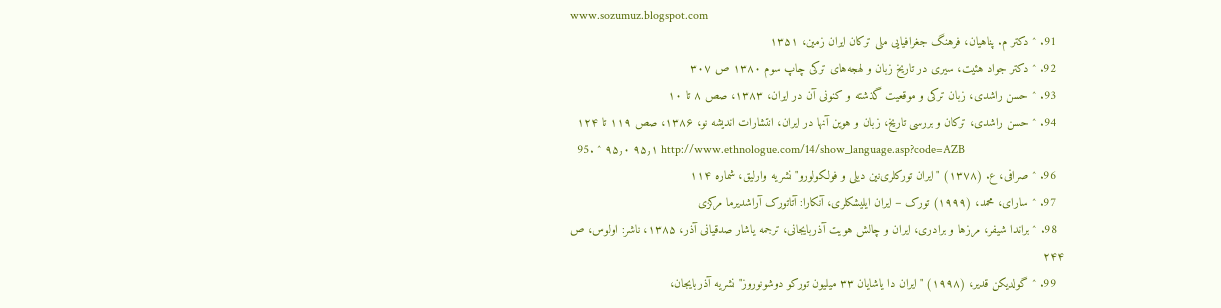www.sozumuz.blogspot.com
  91. ^ دکتر م. پناهیان، فرهنگ جغرافیایی ملی ترکان ایران زمین، ۱۳۵۱
  92. ^ دکتر جواد هئیت، سیری در تاریخ زبان و لهجه‌های ترکی چاپ سوم ۱۳۸۰ ص ۳۰۷
  93. ^ حسن راشدی، زبان ترکی و موقعیت گذشته و کنونی آن در ایران، ۱۳۸۳، صص ۸ تا ۱۰
  94. ^ حسن راشدی، ترکان و بررسی تاریخ، زبان و هوین آنها در ایران، انتشارات اندیشه نو، ۱۳۸۶، صص ۱۱۹ تا ۱۲۴
  95. ^ ۹۵٫۰ ۹۵٫۱ http://www.ethnologue.com/14/show_language.asp?code=AZB
  96. ^ صرافی، ع. (۱۳۷۸) "ایران تورکلری‌نین دیلی و فولکولورو" نشریه وارلیق، شماره ۱۱۴
  97. ^ سارای، محمد، (۱۹۹۹) تورک – ایران ایلیشکلری، آنکارا: آتاتورک آراشدیرما مرکزی
  98. ^ براندا شیفر، مرزها و برادری، ایران و چالش هویت آذربایجانی، ترجمه یاشار صدقیانی آذر، ۱۳۸۵، ناشر: اولوس، ص ۲۴۴
  99. ^ گولدیکن قدیر، (۱۹۹۸) "ایران دا یاشایان ۳۳ میلیون تورکو دوشونوروز" نشریه آذربایجان،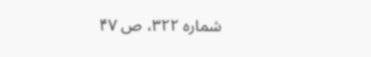شماره ۳۲۲، ص ۴۷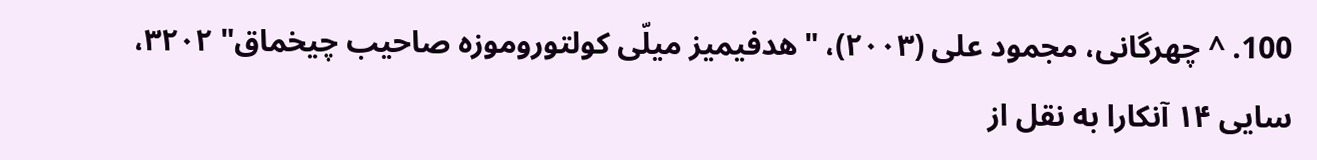100. ^ چهرگانی، مجمود علی (۲۰۰۳)، "هدفیمیز میلّی کولتوروموزه صاحیب چیخماق" ۳۲۰۲، سایی ۱۴ آنکارا به نقل از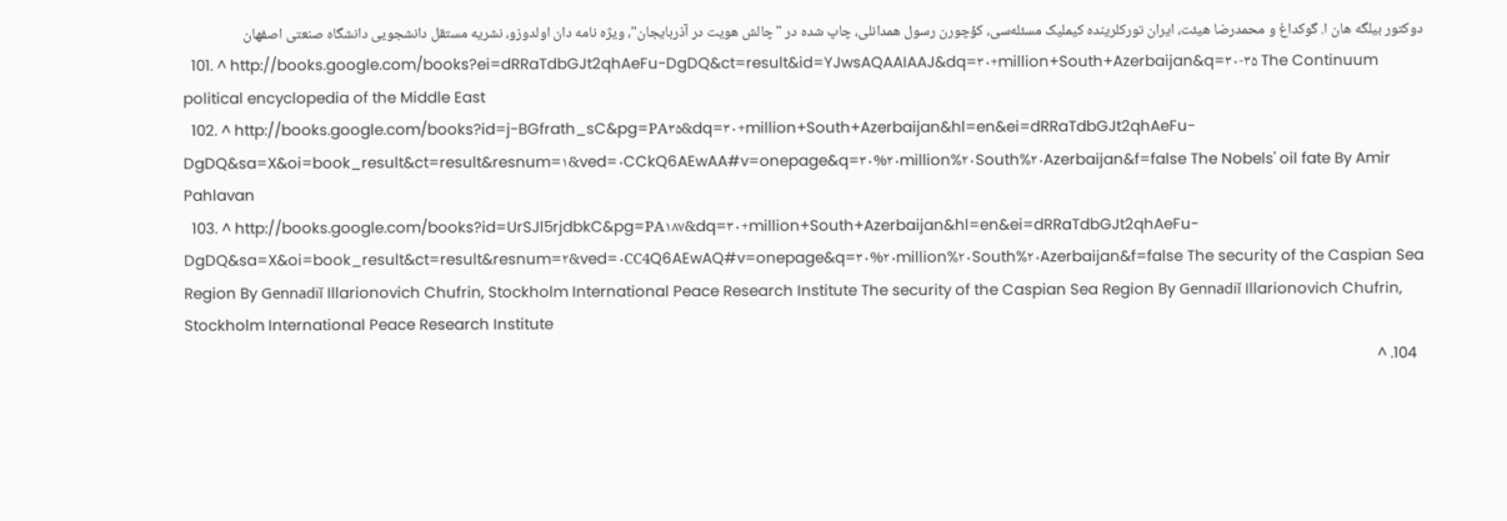دوکتور بیلگه هان ا. گوکداغ و محمدرضا هیئت، ایران تورکلرینده کیملیک مسئله‌سی، کؤچورن رسول همدانلی، چاپ شده در "چالش هویت در آذربایجان"، ویژه نامه دان اولدوزو، نشریه مستقل دانشجویی دانشگاه صنعتی اصفهان
  101. ^ http://books.google.com/books?ei=dRRaTdbGJt2qhAeFu-DgDQ&ct=result&id=YJwsAQAAIAAJ&dq=۳۰+million+South+Azerbaijan&q=۳۰-۳۵ The Continuum political encyclopedia of the Middle East
  102. ^ http://books.google.com/books?id=j-BGfrath_sC&pg=PA۳۵&dq=۳۰+million+South+Azerbaijan&hl=en&ei=dRRaTdbGJt2qhAeFu-DgDQ&sa=X&oi=book_result&ct=result&resnum=۱&ved=۰CCkQ6AEwAA#v=onepage&q=۳۰%۲۰million%۲۰South%۲۰Azerbaijan&f=false The Nobels' oil fate By Amir Pahlavan
  103. ^ http://books.google.com/books?id=UrSJl5rjdbkC&pg=PA۱۸۷&dq=۳۰+million+South+Azerbaijan&hl=en&ei=dRRaTdbGJt2qhAeFu-DgDQ&sa=X&oi=book_result&ct=result&resnum=۲&ved=۰CC4Q6AEwAQ#v=onepage&q=۳۰%۲۰million%۲۰South%۲۰Azerbaijan&f=false The security of the Caspian Sea Region By Gennadiĭ Illarionovich Chufrin, Stockholm International Peace Research Institute The security of the Caspian Sea Region By Gennadiĭ Illarionovich Chufrin, Stockholm International Peace Research Institute
  104. ^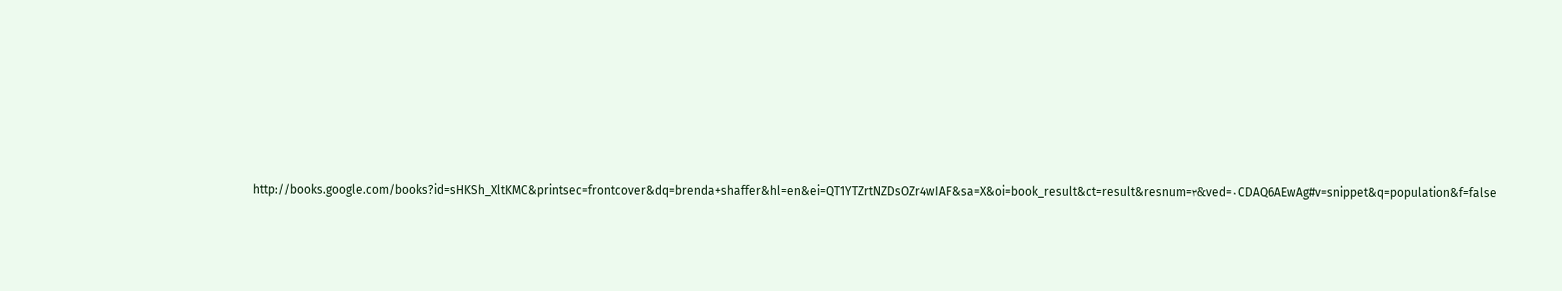http://books.google.com/books?id=sHKSh_XltKMC&printsec=frontcover&dq=brenda+shaffer&hl=en&ei=QT1YTZrtNZDsOZr4wIAF&sa=X&oi=book_result&ct=result&resnum=۳&ved=۰CDAQ6AEwAg#v=snippet&q=population&f=false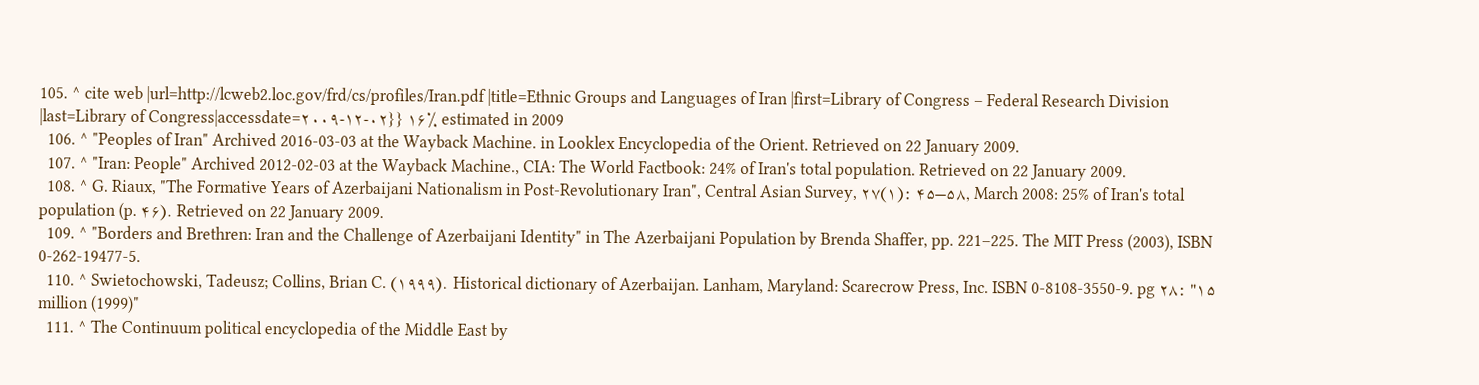105. ^ cite web |url=http://lcweb2.loc.gov/frd/cs/profiles/Iran.pdf |title=Ethnic Groups and Languages of Iran |first=Library of Congress – Federal Research Division |last=Library of Congress|accessdate=۲۰۰۹-۱۲-۰۲}} ۱۶٪ estimated in 2009
  106. ^ "Peoples of Iran" Archived 2016-03-03 at the Wayback Machine. in Looklex Encyclopedia of the Orient. Retrieved on 22 January 2009.
  107. ^ "Iran: People" Archived 2012-02-03 at the Wayback Machine., CIA: The World Factbook: 24% of Iran's total population. Retrieved on 22 January 2009.
  108. ^ G. Riaux, "The Formative Years of Azerbaijani Nationalism in Post-Revolutionary Iran", Central Asian Survey, ۲۷(۱): ۴۵–۵۸, March 2008: 25% of Iran's total population (p. ۴۶). Retrieved on 22 January 2009.
  109. ^ "Borders and Brethren: Iran and the Challenge of Azerbaijani Identity" in The Azerbaijani Population by Brenda Shaffer, pp. 221–225. The MIT Press (2003), ISBN 0-262-19477-5.
  110. ^ Swietochowski, Tadeusz; Collins, Brian C. (۱۹۹۹). Historical dictionary of Azerbaijan. Lanham, Maryland: Scarecrow Press, Inc. ISBN 0-8108-3550-9. pg ۲۸: "۱۵ million (1999)"
  111. ^ The Continuum political encyclopedia of the Middle East by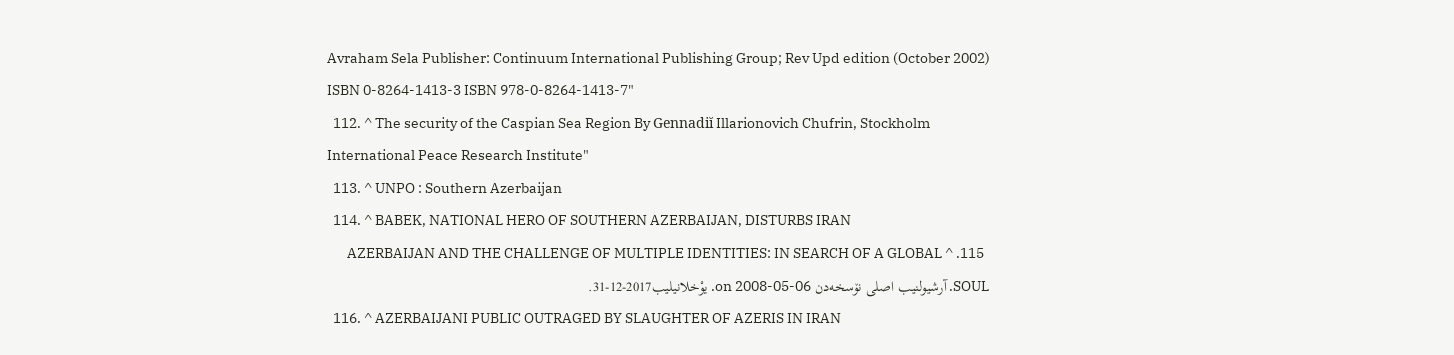Avraham Sela Publisher: Continuum International Publishing Group; Rev Upd edition (October 2002) ISBN 0-8264-1413-3 ISBN 978-0-8264-1413-7"
  112. ^ The security of the Caspian Sea Region By Gennadiĭ Illarionovich Chufrin, Stockholm International Peace Research Institute"
  113. ^ UNPO : Southern Azerbaijan
  114. ^ BABEK, NATIONAL HERO OF SOUTHERN AZERBAIJAN, DISTURBS IRAN
  115. ^ AZERBAIJAN AND THE CHALLENGE OF MULTIPLE IDENTITIES: IN SEARCH OF A GLOBAL SOUL. آرشیولنیب اصلی نۆسخه‌دن on 2008-05-06. یوْخلانیلیب2017-12-31.
  116. ^ AZERBAIJANI PUBLIC OUTRAGED BY SLAUGHTER OF AZERIS IN IRAN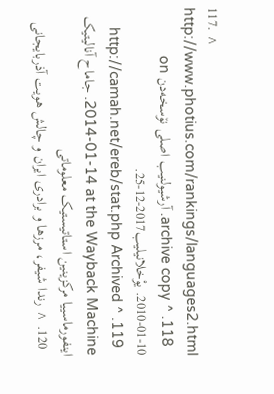117. ^ http://www.photius.com/rankings/languages2.html
  118. ^ archive copy. آرشیولنیب اصلی نۆسخه‌دن on 2010-01-10. یوْخلانیلیب2017-12-25.
  119. ^ http://camah.net/ereb/stat.php Archived 2014-01-14 at the Wayback Machine. جاماح آنالیتیک اینفورماسییا مرکزینین استاتیستیک معلوماتی
  120. ^ رندا شیفر، مرزها و برادری ایران و چالش هویت آذربایجانی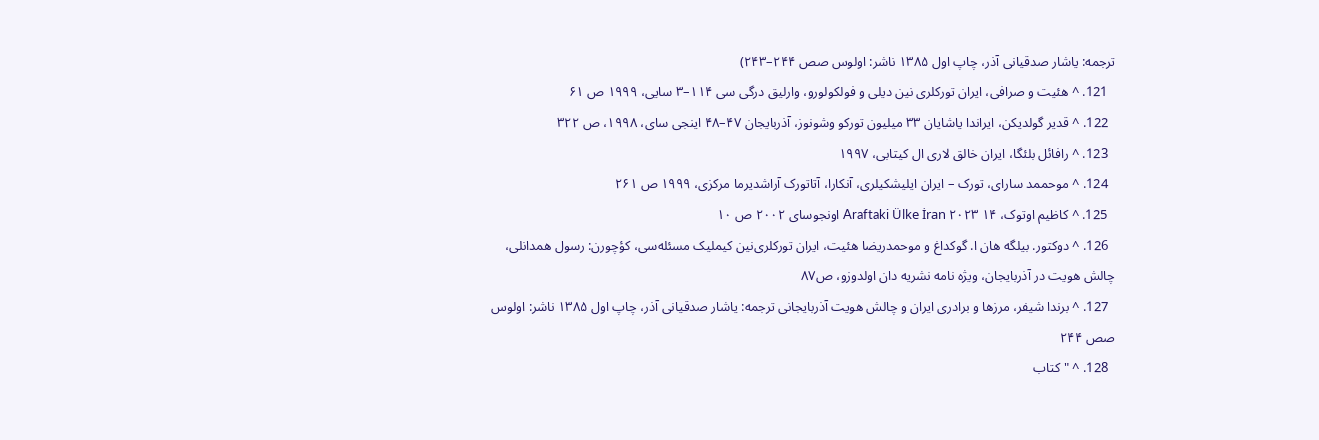ترجمه: یاشار صدقیانی آذر، چاپ اول ۱۳۸۵ ناشر: اولوس صص ۲۴۴–۲۴۳)
  121. ^ هئیت و صرافی، ایران تورکلری نین دیلی و فولکولورو، وارلیق درگی سی ۱۱۴–۳ سایی، ۱۹۹۹ ص ۶۱
  122. ^ قدیر گولدیکن، ایراندا یاشایان ۳۳ میلیون تورکو وشونوز، آذربایجان ۴۷–۴۸ اینجی سای، ۱۹۹۸، ص ۳۲۲
  123. ^ رافائل بلئگا، ایران خالق لاری ال کیتابی، ۱۹۹۷
  124. ^ موحممد سارای، تورک – ایران ایلیشکیلری، آنکارا، آتاتورک آراشدیرما مرکزی، ۱۹۹۹ ص ۲۶۱
  125. ^ کاظیم اوتوک، Araftaki Ülke İran ۲۰۲۳ ۱۴ اونجوسای ۲۰۰۲ ص ۱۰
  126. ^ دوکتور. بیلگه هان ا. گوکداغ و موحمدریضا هئیت، ایران تورکلری‌نین کیملیک مسئله‌سی، کؤچورن: رسول همدانلی، چالش هویت در آذربایجان، ویژه نامه نشریه دان اولدوزو، ص۸۷
  127. ^ برندا شیفر، مرزها و برادری ایران و چالش هویت آذربایجانی ترجمه: یاشار صدقیانی آذر، چاپ اول ۱۳۸۵ ناشر: اولوس صص ۲۴۴
  128. ^ "کتاب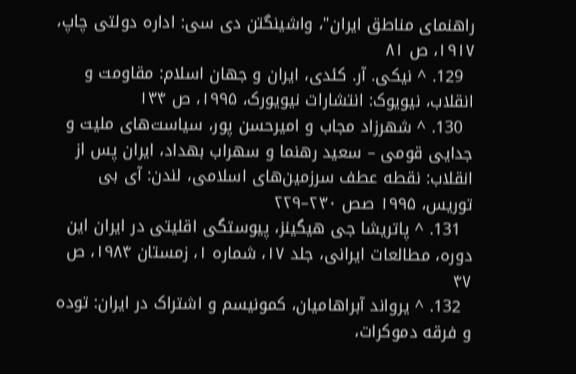راهنمای مناطق ایران"، واشینگتن دی سی: اداره دولتی چاپ، ۱۹۱۷، ص ۸۱
  129. ^ نیکی. آر. کئدی، ایران و جهان اسلام: مقاومت و انقلاب، نیویوک: انتشارات نیویورک، ۱۹۹۵، ص ۱۳۴
  130. ^ شهرزاد مجاب و امیرحسن پور، سیاست‌های ملیت و جدایی قومی – سعید رهنما و سهراب بهداد، ایران پس از انقلاب: نقطه عطف سرزمین‌های اسلامی، لندن: آی بی توریس، ۱۹۹۵ صص ۲۳۰–۲۲۹
  131. ^ پاتریشا جی هیگینز، پیوستگی اقلیتی در ایران این دوره، مطالعات ایرانی، جلد ۱۷، شماره ۱، زمستان ۱۹۸۴، ص ۴۷
  132. ^ یرواند آبراهامیان، کمونیسم و اشتراک در ایران: توده و فرقه دموکرات،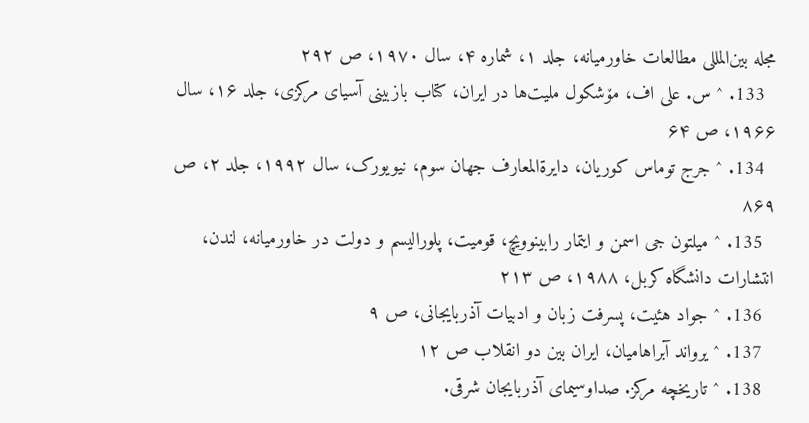مجله بین‌المللی مطالعات خاورمیانه، جلد ۱، شماره ۴، سال ۱۹۷۰، ص ۲۹۲
  133. ^ س. علی اف، مۆشکول ملیت‌ها در ایران، کتاب بازبینی آسیای مرکزی، جلد ۱۶، سال ۱۹۶۶، ص ۶۴
  134. ^ جرج توماس کوریان، دایرةالمعارف جهان سوم، نیویورک، سال ۱۹۹۲، جلد ۲، ص ۸۶۹
  135. ^ میلتون جی اسمن و ایتمار رابینوویچ، قومیت، پلورالیسم و دولت در خاورمیانه، لندن، انتشارات دانشگاه کربل، ۱۹۸۸، ص ۲۱۳
  136. ^ جواد هئیت، پسرفت زبان و ادبیات آذربایجانی، ص ۹
  137. ^ یرواند آبراهامیان، ایران بین دو انقلاب ص ۱۲
  138. ^ تاریخچه مرکز. صداوسیمای آذربایجان شرقی.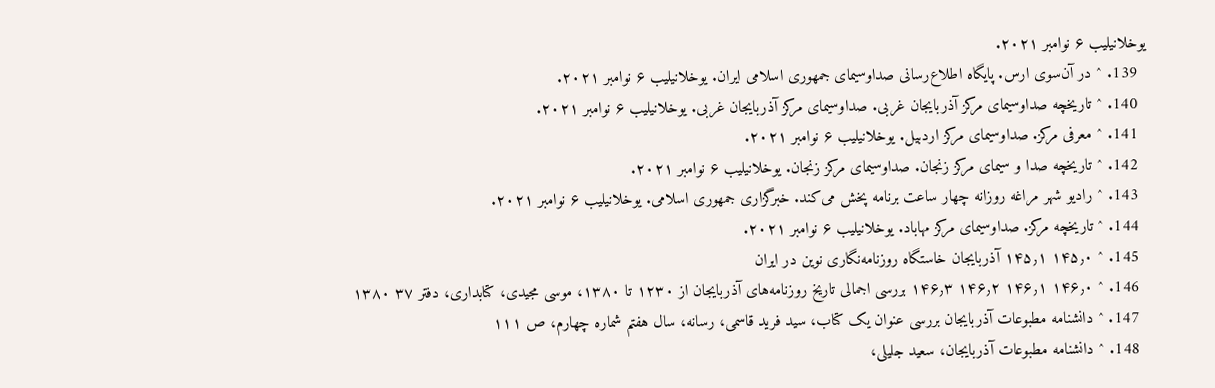یوخلانیلیب ۶ نوامبر ۲۰۲۱.
  139. ^ در آن‌سوی ارس. پایگاه اطلاع‌رسانی صداوسیمای جمهوری اسلامی ایران. یوخلانیلیب ۶ نوامبر ۲۰۲۱.
  140. ^ تاریخچه صداوسیمای مرکز آذربایجان غربی. صداوسیمای مرکز آذربایجان غربی. یوخلانیلیب ۶ نوامبر ۲۰۲۱.
  141. ^ معرفی مرکز. صداوسیمای مرکز اردبیل. یوخلانیلیب ۶ نوامبر ۲۰۲۱.
  142. ^ تاریخچه صدا و سیمای مرکز زنجان. صداوسیمای مرکز زنجان. یوخلانیلیب ۶ نوامبر ۲۰۲۱.
  143. ^ رادیو شهر مراغه روزانه چهار ساعت برنامه پخش می‌کند. خبرگزاری جمهوری اسلامی. یوخلانیلیب ۶ نوامبر ۲۰۲۱.
  144. ^ تاریخچه مرکز. صداوسیمای مرکز مهاباد. یوخلانیلیب ۶ نوامبر ۲۰۲۱.
  145. ^ ۱۴۵٫۰ ۱۴۵٫۱ آذربایجان خاستگاه روزنامه‌نگاری نوین در ایران
  146. ^ ۱۴۶٫۰ ۱۴۶٫۱ ۱۴۶٫۲ ۱۴۶٫۳ بررسی اجمالی تاریخ روزنامه‌های آذربایجان از ۱۲۳۰ تا ۱۳۸۰، موسی مجیدی، کتابداری، دفتر ۳۷ ۱۳۸۰
  147. ^ دانشنامه مطبوعات آذربایجان بررسی عنوان یک کتاب، سید فرید قاسمی، رسانه، سال هفتم شماره چهارم، ص ۱۱۱
  148. ^ دانشنامه مطبوعات آذربایجان، سعید جلیلی،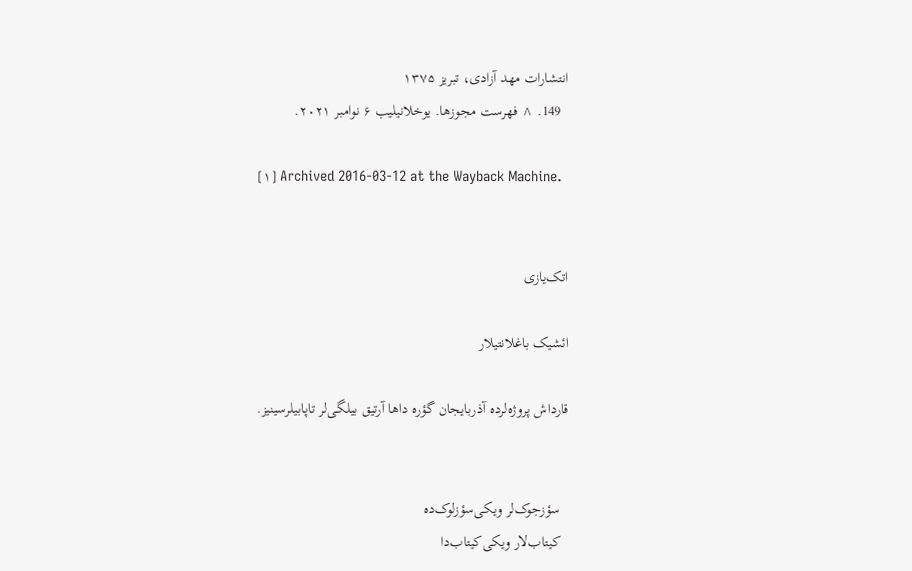انتشارات مهد آزادی، تبریز ۱۳۷۵
  149. ^ فهرست مجوزها. یوخلانیلیب ۶ نوامبر ۲۰۲۱.

[۱] Archived 2016-03-12 at the Wayback Machine.


اتک‌یازی

ائشیک باغلانتیلار

قارداش پروژه‌لرده آذربایجان گؤره داها آرتیق بیلگی‌لر تاپابیلرسینیز.


  سؤزجوک‌لر ویکی‌سؤزلوک‌ده
  کیتاب‌لار ویکی‌کیتاب‌دا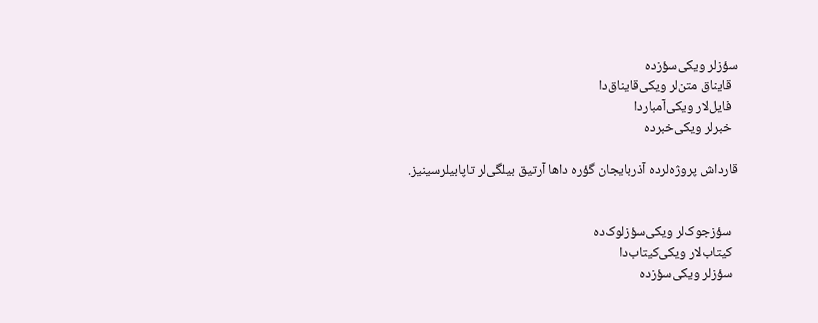سؤزلر ویکی‌سؤزده
  قایناق متن‌لر ویکی‌قایناق‌دا
  فایل‌لار ویکی‌آمباردا
  خبرلر ویکی‌خبرده

قارداش پروژه‌لرده آذربایجان گؤره داها آرتیق بیلگی‌لر تاپابیلرسینیز.


  سؤزجوک‌لر ویکی‌سؤزلوک‌ده
  کیتاب‌لار ویکی‌کیتاب‌دا
  سؤزلر ویکی‌سؤزده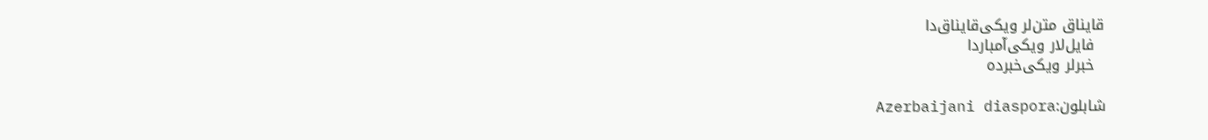قایناق متن‌لر ویکی‌قایناق‌دا
  فایل‌لار ویکی‌آمباردا
  خبرلر ویکی‌خبرده

شابلون:Azerbaijani diaspora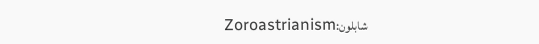شابلون:Zoroastrianism